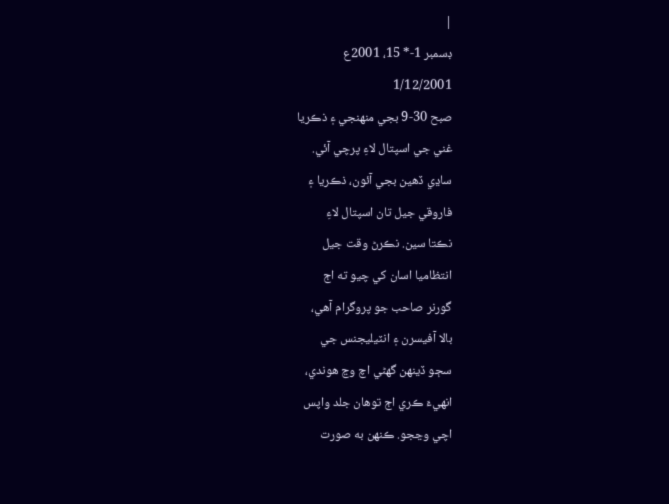|
ڊسمبر 1-* 15، 2001ع
1/12/2001
صبح 30-9 بجي منهنجي ۽ ذڪريا
غني جي اسپتال لاءِ پرچي آئي.
ساڍي ڏهين بجي آئون، ذڪريا ۽
فاروقي جيل تان اسپتال لاءِ
نڪتا سين. نڪرڻ وقت جيل
انتظاميا اسان کي چيو ته اڄ
گورنر صاحب جو پروگرام آهي،
بالا آفيسرن ۽ انٽيليجنس جي
سڄو ڏينهن گهڻي اچ وڃ هوندي،
انهيءَ ڪري اڄ توهان جلد واپس
اچي وڃجو. ڪنهن به صورت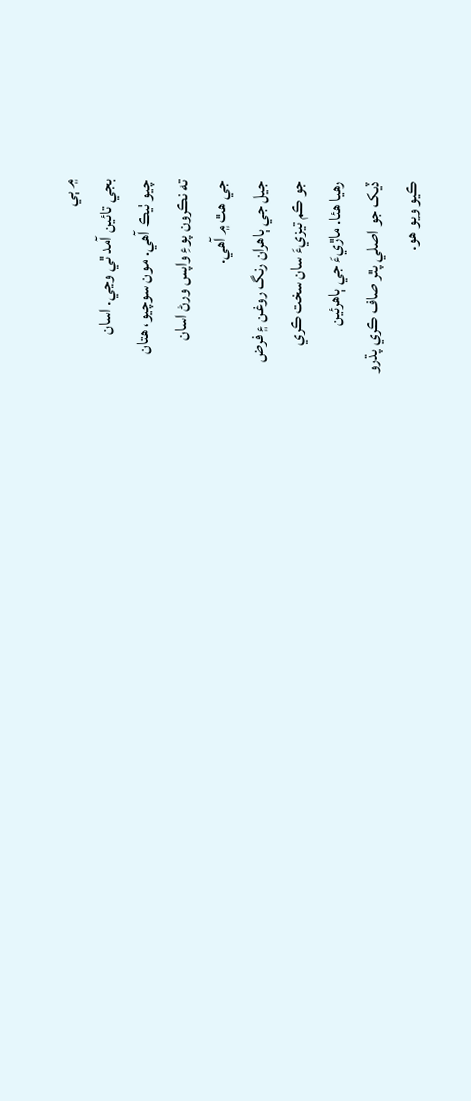۾ ٻي
بجي تائين آمد ٿي وڃي. اسان
چيو ٺيڪ آهي. مون سوچيو، هتان
ته نڪرون پوءِ واپس ورڻ اسان
جي هٿ ۾ آهي.
جيل جي ٻاهران رنگ روغن ۽ فرض
جو ڪم تيزيءَ سان سخت ڪري
رهيا هئا. ماڙيءَ جي ٻاهرئين
ڏيک جو اصلي پٿر صاف ڪري پڌرو
ڪيو ويو هو.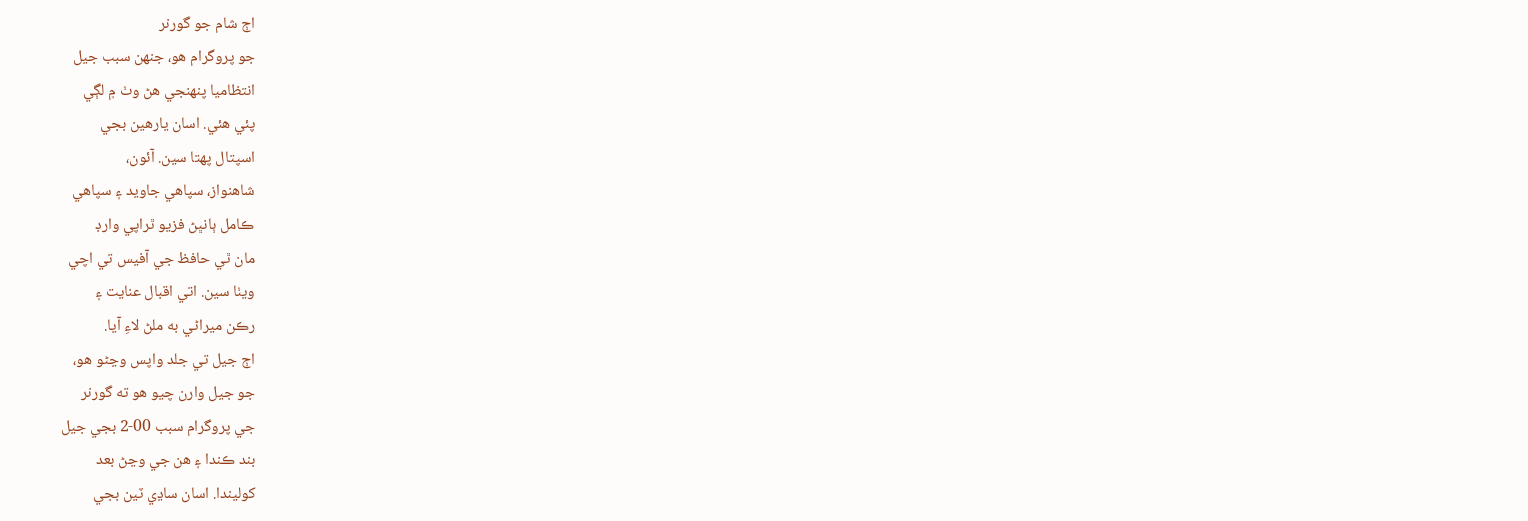اڄ شام جو گورنر
جو پروگرام هو، جنهن سبب جيل
انتظاميا پنهنجي هڻ وٺ ۾ لڳي
پئي هئي. اسان يارهين بجي
اسپتال پهتا سين. آئون،
شاهنواز، سپاهي جاويد ۽ سپاهي
ڪامل ٻانڀڻ فزيو ٿراپي وارڊ
مان ٿي حافظ جي آفيس تي اچي
ويٺا سين. اتي اقبال عنايت ۽
رڪن ميراڻي به ملڻ لاءِ آيا.
اڄ جيل تي جلد واپس وڃڻو هو،
جو جيل وارن چيو هو ته گورنر
جي پروگرام سبب 00-2 بجي جيل
بند ڪندا ۽ هن جي وڃڻ بعد
کوليندا. اسان ساڍي ٽين بجي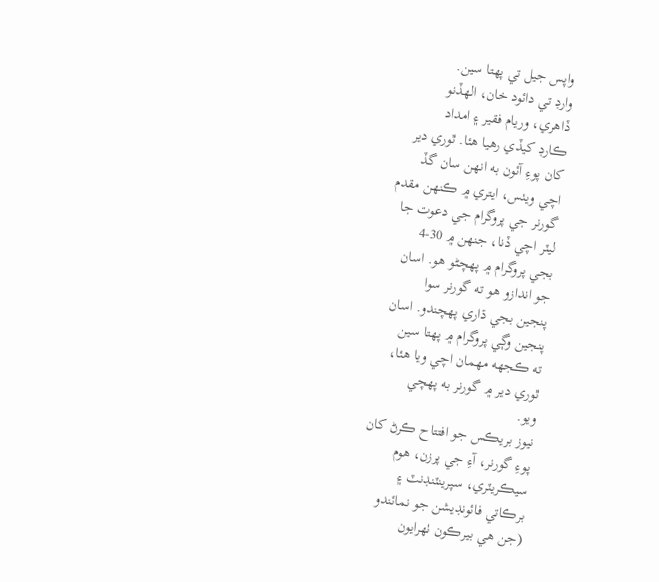واپس جيل تي پهتا سين.
وارڊ تي دائود خان، الهڏنو
ڏاهري، وريام فقير ۽ امداد
ڪارڊ کيڏي رهيا هئا. ٿوري دير
کان پوءِ آئون به انهن سان گڏ
اچي ويٺس، ايتري ۾ ڪنهن مقدم
گورنر جي پروگرام جي دعوت جا
ليٽر اچي ڏنا، جنهن ۾ 30-4
بجي پروگرام ۾ پهچڻو هو. اسان
جو اندازو هو ته گورنر سوا
پنجين بجي ڌاري پهچندو. اسان
پنجين وڳي پروگرام ۾ پهتا سين
ته ڪجهه مهمان اچي ويا هئا،
ٿوري دير ۾ گورنر به پهچي
ويو.
نيوز بريڪس جو افتتاح ڪرڻ کان
پوءِ گورنر، آءِ جي پرزن، هوم
سيڪريٽري، سپرينٽنڊنٽ ۽
برڪاتي فائونڊيشن جو نمائندو
(جن هي بيرڪون ٺهرايون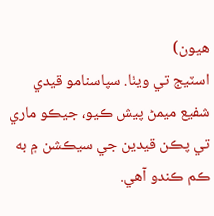هيون)
اسٽيج تي ويٺا. سپاسنامو قيدي
شفيع ميمڻ پيش ڪيو، جيڪو ماري
تي پڪن قيدين جي سيڪشن ۾ به
ڪم ڪندو آهي.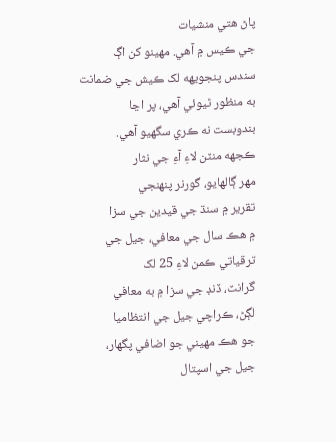پاڻ هتي منشيات
جي ڪيس ۾ آهي. مهينو کن اڳ
سندس پنجويهه لک ڪيش جي ضمانت
به منظور ٿيوئي آهي، پر اڃا
بندوبست نه ڪري سگهيو آهي.
ڪجهه منٽن لاءِ آءِ جي نثار
مهر ڳالهايو، گورنر پنهنجي
تقرير ۾ سنڌ جي قيدين جي سزا
۾ هڪ سال جي معافي، جيل جي
ترقياتي ڪمن لاءِ 25 لک
گرانٽ، ڏنڊ جي سزا ۾ به معافي
لڳڻ، ڪراچي جيل جي انتظاميا
جو هڪ مهيني جو اضافي پگهار،
جيل جي اسپتال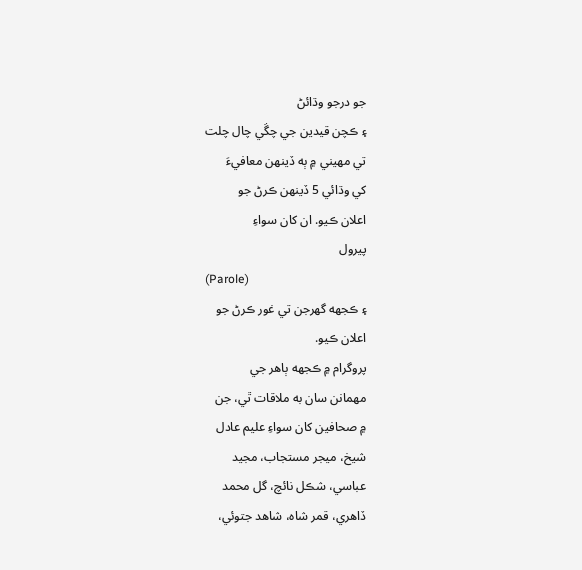جو درجو وڌائڻ
۽ ڪچن قيدين جي چڱي چال چلت
تي مهيني ۾ ٻه ڏينهن معافيءَ
کي وڌائي 5 ڏينهن ڪرڻ جو
اعلان ڪيو. ان کان سواءِ
پيرول
(Parole)
۽ ڪجهه گهرجن تي غور ڪرڻ جو
اعلان ڪيو.
پروگرام ۾ ڪجهه ٻاهر جي
مهمانن سان به ملاقات ٿي، جن
۾ صحافين کان سواءِ عليم عادل
شيخ، ميجر مستجاب، مجيد
عباسي، شڪل نائچ، گل محمد
ڏاهري، قمر شاه، شاهد جتوئي،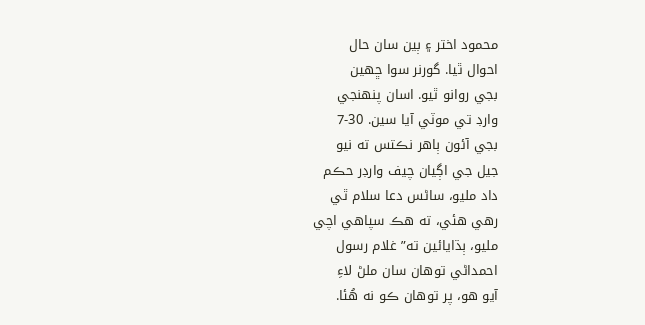محمود اختر ۽ ٻين سان حال
احوال ٿيا. گورنر سوا ڇهين
بجي روانو ٿيو. اسان پنهنجي
وارڊ تي موٽي آيا سين. 30-7
بجي آئون ٻاهر نڪتس ته نيو
جيل جي اڳيان چيف وارڊر حڪم
داد مليو، ساڻس دعا سلام ٿي
رهي هئي، ته هڪ سپاهي اچي
مليو، ٻڌايائين ته” غلام رسول
احمداڻي توهان سان ملڻ لاءِ
آيو هو، پر توهان ڪو نه هُئا.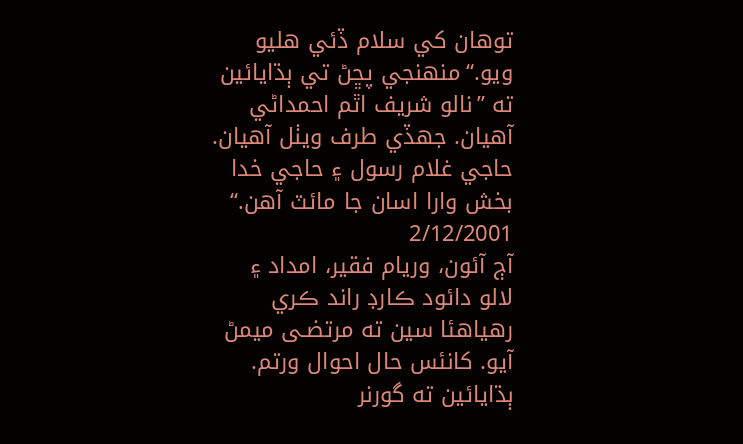توهان کي سلام ڏئي هليو
ويو.“منهنجي پڇڻ تي ٻڌايائين
ته ”نالو شريف اٿم احمداڻي
آهيان. جهڏي طرف ويٺل آهيان.
حاجي غلام رسول ۽ حاجي خدا
بخش وارا اسان جا مائٽ آهن.“
2/12/2001
آڄ آئون، وريام فقير، امداد ۽
لالو دائود ڪارڊ راند ڪري
رهياهئا سين ته مرتضـى ميمڻ
آيو. کانئس حال احوال ورتم.
ٻڌايائين ته گورنر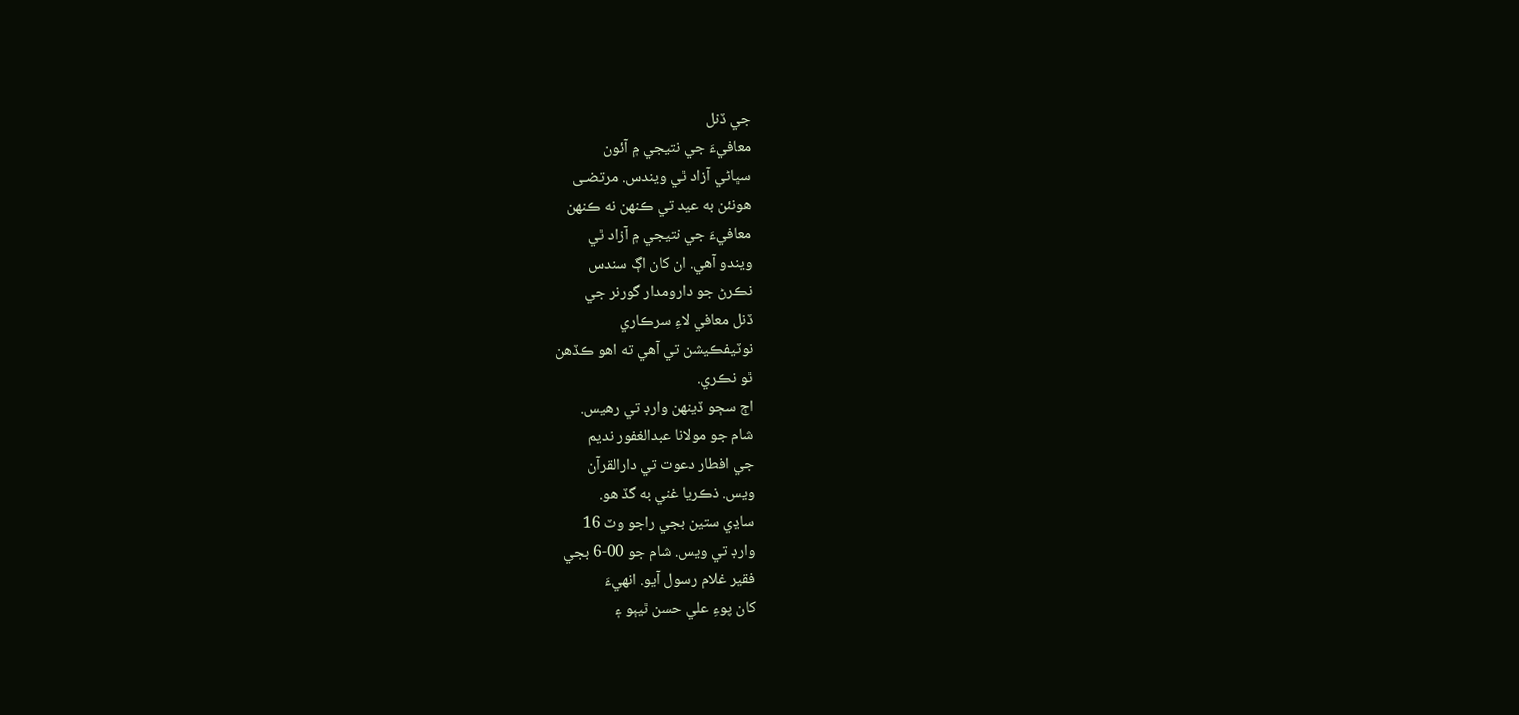جي ڏنل
معافيءَ جي نتيجي ۾ آئون
سڀاڻي آزاد ٿي ويندس. مرتضـى
هونئن به عيد تي ڪنهن نه ڪنهن
معافيءَ جي نتيجي ۾ آزاد ٿي
ويندو آهي. ان کان اڳ سندس
نڪرڻ جو دارومدار گورنر جي
ڏنل معافي لاءِ سرڪاري
نوٽيفڪيشن تي آهي ته اهو ڪڏهن
ٿو نڪري.
اڄ سڄو ڏينهن وارڊ تي رهيس.
شام جو مولانا عبدالغفور نديم
جي افطار دعوت تي دارالقرآن
ويس. ذڪريا غني به گڏ هو.
ساڍي ستين بجي راجو وٽ 16
وارڊ تي ويس. شام جو 00-6 بجي
فقير غلام رسول آيو. انهيءَ
کان پوءِ علي حسن ٿيٻو ۽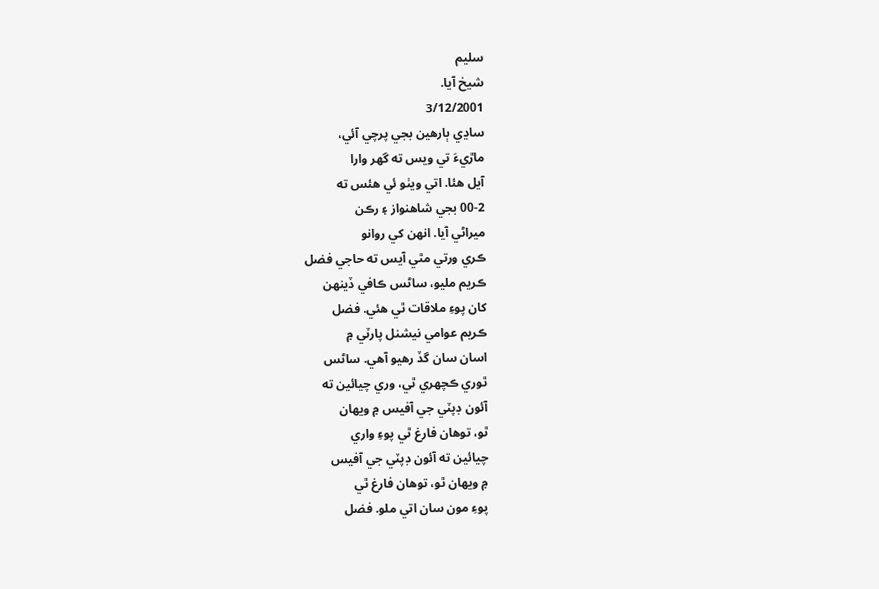سليم
شيخ آيا.
3/12/2001
ساڍي ٻارهين بجي پرچي آئي،
ماڙيءَ تي ويس ته گهر وارا
آيل هئا. اتي ويٺو ئي هئس ته
00-2 بجي شاهنواز ۽ رڪن
ميراڻي آيا. انهن کي روانو
ڪري ورتي مٿي آيس ته حاجي فضل
ڪريم مليو، ساڻس ڪافي ڏينهن
کان پوءِ ملاقات ٿي هئي. فضل
ڪريم عوامي نيشنل پارٽي ۾
اسان سان گڏ رهيو آهي. ساڻس
ٿوري ڪچهري ٿي، وري چيائين ته
آئون ڊپٽي جي آفيس ۾ ويهان
ٿو، توهان فارغ ٿي پوءِ واري
چيائين ته آئون ڊپٽي جي آفيس
۾ ويهان ٿو، توهان فارغ ٿي
پوءِ مون سان اتي ملو. فضل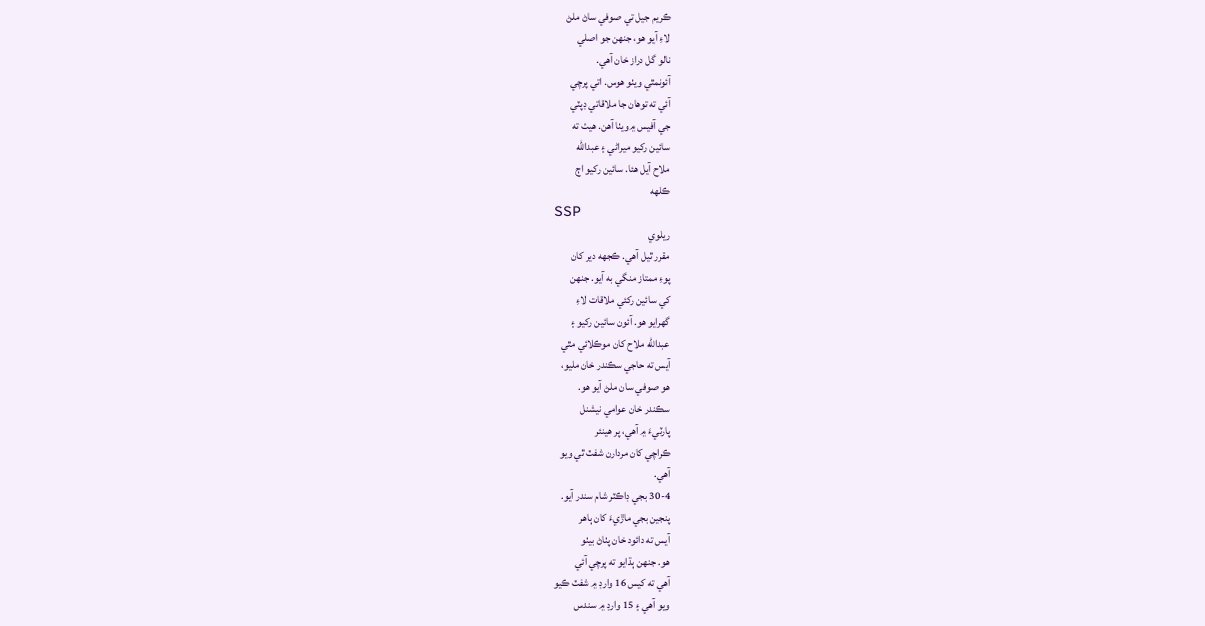ڪريم جيل تي صوفي ساڻ ملڻ
لاءِ آيو هو، جنهن جو اصلي
نالو گل دراز خان آهي.
آئونمٿي ويٺو هوس. اتي پرچي
آئي ته توهان جا ملاقاتي ڊپٽي
جي آفيس ۾ويٺا آهن. هيٺ ته
سائين رکيو ميراڻي ۽ عبدالله
ملاح آيل هئا. سائين رکيو اڄ
ڪلهه
SSP
ريلوي
مقرر ٿيل آهي. ڪجهه دير کان
پوءِ ممتاز منگي به آيو. جنهن
کي سائين رکئي ملاقات لاءِ
گهرايو هو. آئون سائين رکيو ۽
عبدالله ملاح کان موڪلائي مٿي
آيس ته حاجي سڪندر خان مليو،
هو صوفي سان ملڻ آيو هو.
سڪندر خان عوامي نيشنل
پارٽيءَ ۾ آهي، پر هينئر
ڪراچي کان مردارن شفٽ ٿي ويو
آهي.
30-4 بجي ڊاڪٽر شام سندر آيو.
پنجين بجي ماڙيءَ کان ٻاهر
آيس ته دائود خان پٺاڻ بيٺو
هو. جنهن ٻڌايو ته پرچي آئي
آهي ته کيس 16 وارڊ ۾ شفٽ ڪيو
ويو آهي ۽ 15 وارڊ ۾ سندس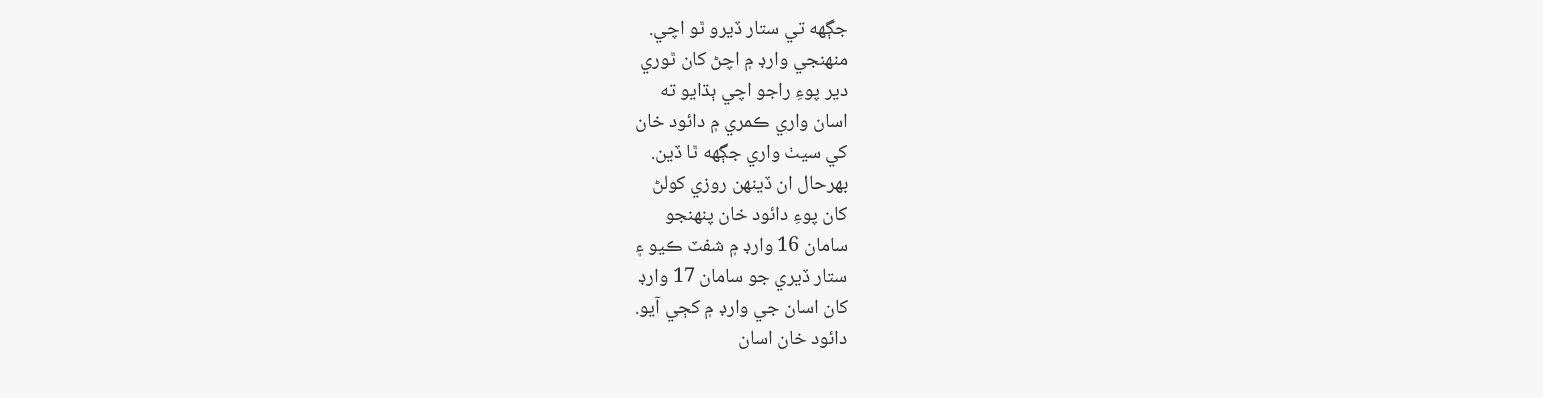جڳهه تي ستار ڏيرو ٿو اچي.
منهنجي وارڊ ۾ اچڻ کان ٿوري
دير پوءِ راجو اچي ٻڌايو ته
اسان واري ڪمري ۾ دائود خان
کي سيٺ واري جڳهه ٿا ڏين.
بهرحال ان ڏينهن روزي کولڻ
کان پوءِ دائود خان پنهنجو
سامان 16 وارڊ ۾ شفٽ ڪيو ۽
ستار ڏيري جو سامان 17 وارڊ
کان اسان جي وارڊ ۾ کڄي آيو.
دائود خان اسان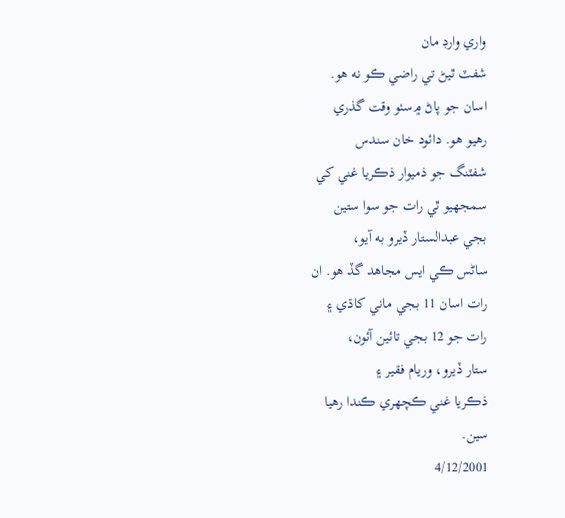واري وارڊ مان
شفٽ ٿيڻ تي راضي ڪو نه هو.
اسان جو پاڻ ۾سٺو وقت گذري
رهيو هو. دائود خان سندس
شفٽنگ جو ذميوار ذڪريا غني کي
سمجهيو ٿي رات جو سوا ستين
بجي عبدالستار ڏيرو به آيو،
ساڻس ڪي ايس مجاهد گڏ هو. ان
رات اسان 11 بجي ماني کاڌي ۽
رات جو 12 بجي تائين آئون،
ستار ڏيرو، وريام فقير ۽
ذڪريا غني ڪچهري ڪندا رهيا
سين.
4/12/2001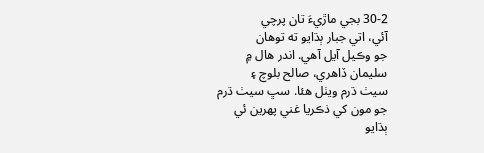30-2 بجي ماڙيءَ تان پرچي
آئي، اتي جبار ٻڌايو ته توهان
جو وڪيل آيل آهي. اندر هال ۾
سليمان ڏاهري، صالح بلوچ ۽
سيٺ ڌرم ويٺل هئا. سڀ سيٺ ڌرم
جو مون کي ذڪريا غني پهرين ئي
ٻڌايو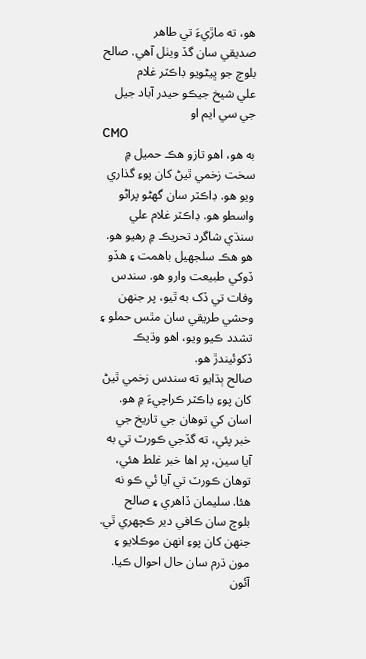هو، ته ماڙيءَ تي طاهر
صديقي سان گڏ ويٺل آهي. صالح
بلوچ جو ڀيڻويو ڊاڪٽر غلام
علي شيخ جيڪو حيدر آباد جيل
جي سي ايم او
CMO
به هو، اهو تازو هڪ حميل ۾
سخت زخمي ٿيڻ کان پوءِ گذاري
ويو هو. ڊاڪٽر سان گهڻو پراڻو
واسطو هو. ڊاڪٽر غلام علي
سنڌي شاگرد تحريڪ ۾ رهيو هو.
هو هڪ سلجهيل باهمت ۽ هڏو
ڏوکي طبيعت وارو هو. سندس
وفات تي ڏک به ٿيو، پر جنهن
وحشي طريقي سان مٿس حملو ۽
تشدد ڪيو ويو، اهو وڌيڪ
ڏکوئيندڙ هو.
صالح ٻڌايو ته سندس زخمي ٿيڻ
کان پوءِ ڊاڪٽر ڪراچيءَ ۾ هو.
اسان کي توهان جي تاريخ جي
خبر پئي، ته گڏجي ڪورٽ تي به
آيا سين، پر اها خبر غلط هئي،
توهان ڪورٽ تي آيا ئي ڪو نه
هئا. سليمان ڏاهري ۽ صالح
بلوچ سان ڪافي دير ڪچهري ٿي.
جنهن کان پوءِ انهن موڪلايو ۽
مون ڌرم سان حال احوال ڪيا.
آئون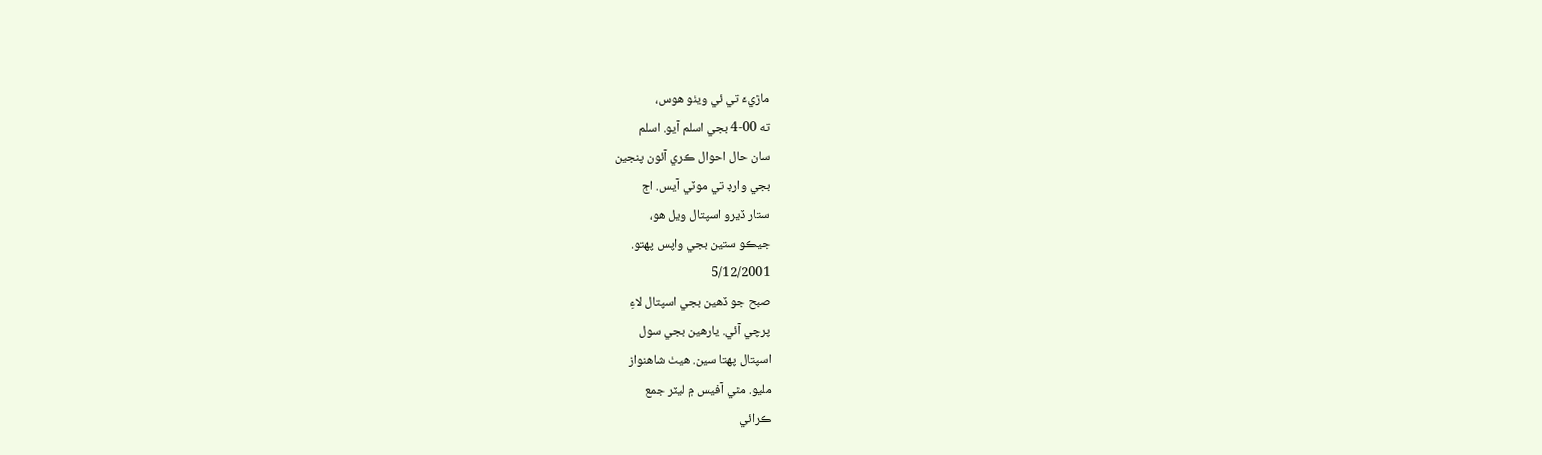ماڙيءَ تي ئي ويٺو هوس،
ته 00-4 بجي اسلم آيو. اسلم
سان حال احوال ڪري آئون پنجين
بجي وارڊ تي موٽي آيس. اڄ
ستار ڏيرو اسپتال ويل هو،
جيڪو ستين بجي واپس پهتو.
5/12/2001
صبح جو ڏهين بجي اسپتال لاءِ
پرچي آئي. يارهين بجي سول
اسپتال پهتا سين. هيٺ شاهنواز
مليو. مٿي آفيس ۾ ليٽر جمع
ڪرائي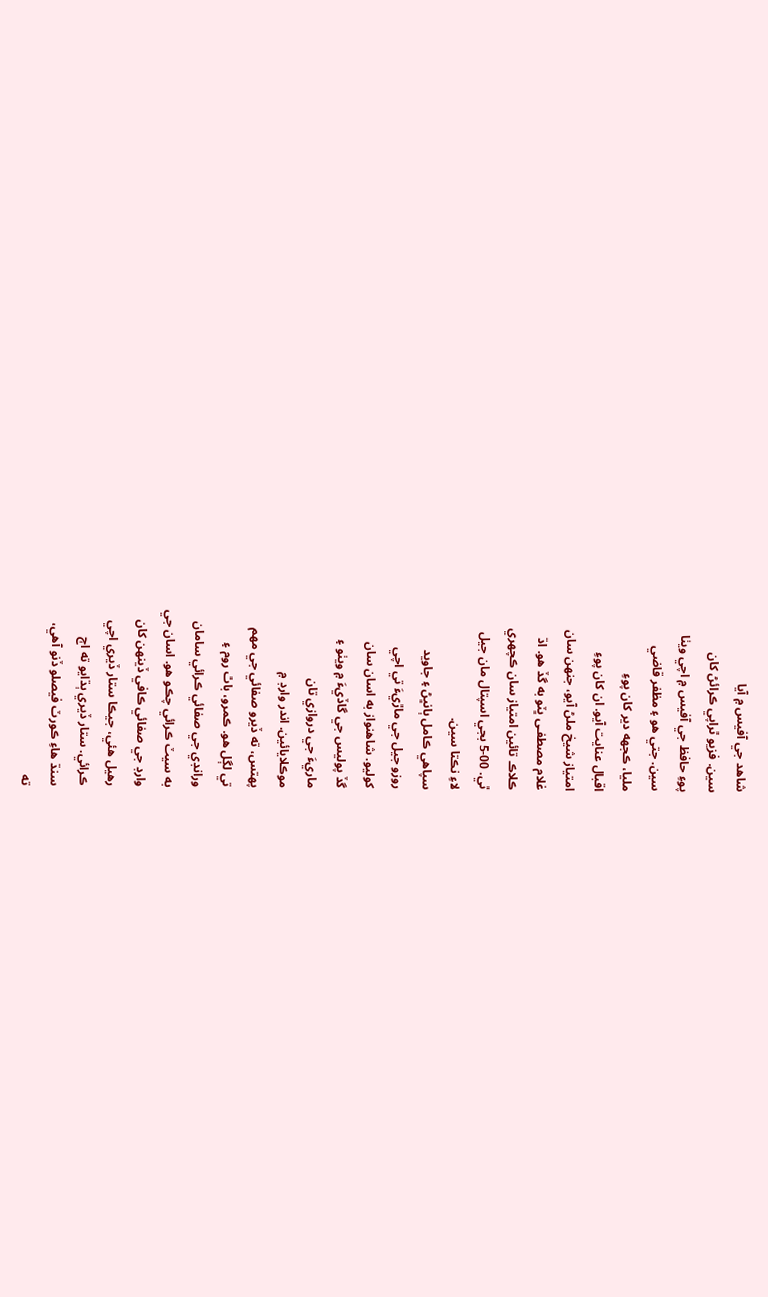شاهد جي آفيس ۾ آيا
سين. فزيو ٿراپي ڪرائڻ کان
پوءِ حافظ جي آفيس ۾ اچي ويٺا
سين. جتي هو ۽ مظفر قاضي
مليا، ڪجهه دير کان پوءِ
اقبال عنايت آيو. ان کان پوءِ
امتياز شيخ ملڻ آيو، جنهن سان
غلام مصطفـى ڀٽو به گڏ هو. اڌ
ڪلاڪ تائين امتياز سان ڪچهري
ٿي. 00-5 بجي اسپتال مان جيل
لاءِ نڪتا سين.
سپاهي ڪامل ٻانڀڻ ۽ جاويد
روزو جيل جي ماڙيءَ تي اچي
کوليو. شاهنواز به اسان سان
گڏ پوليس جي گاڏيءَ ۾ ويٺو ۽
ماريءَ جي دروازي تان
موڪلايائين. اندر وارڊ ۾
پهتس، ته ڏيرو صفائي جي مهم
تي لڳل هو. ڪمرو، باٿ روم ۽
ورانڊي جي صفائي ڪرائي سامان
به سيٽ ڪرائي چڪو هو. اسان جي
وارڊ جي صفائي ڪافي ڏينهن کان
رهيل هئي، جيڪا ستار ڏيري اچي
ڪرائي. ستار ڏيري ٻڌايو ته اڄ
سنڌ هاءِ ڪورٽ فيصلو ڏنو آهي،
ته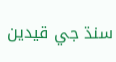سنڌ جي قيدين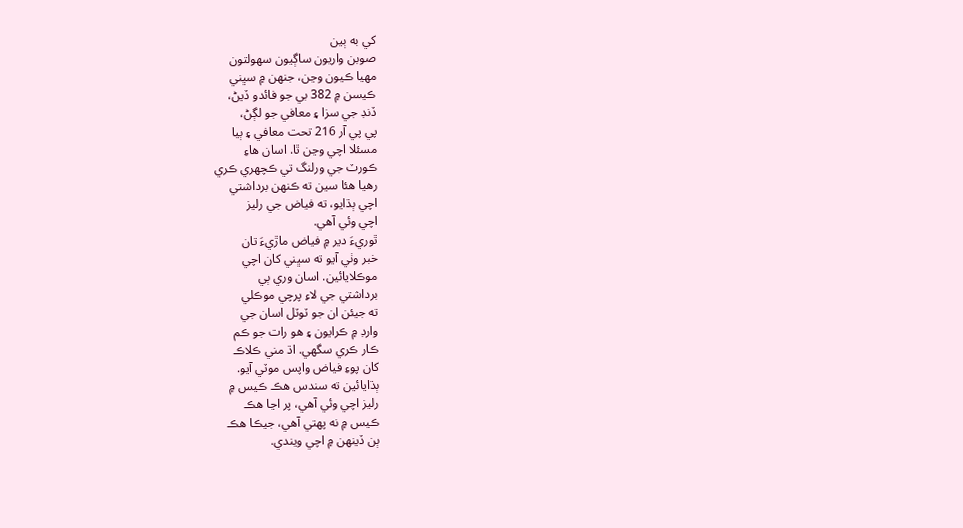کي به ٻين
صوبن واريون ساڳيون سهولتون
مهيا ڪيون وڃن، جنهن ۾ سڀني
ڪيسن ۾ 382 بي جو فائدو ڏيڻ،
ڏنڊ جي سزا ۽ معافي جو لڳڻ،
پي پي آر 216 تحت معافي ۽ ٻيا
مسئلا اچي وڃن ٿا. اسان هاءِ
ڪورٽ جي ورلنگ تي ڪچهري ڪري
رهيا هئا سين ته ڪنهن برداشتي
اچي ٻڌايو، ته فياض جي رليز
اچي وئي آهي.
ٿوريءَ دير ۾ فياض ماڙيءَ تان
خبر وٺي آيو ته سڀني کان اچي
موڪلايائين. اسان وري ٻي
برداشتي جي لاءِ پرچي موڪلي
ته جيئن ان جو ٽوٽل اسان جي
وارڊ ۾ ڪرايون ۽ هو رات جو ڪم
ڪار ڪري سگهي. اڌ مني ڪلاڪ
کان پوءِ فياض واپس موٽي آيو.
ٻڌايائين ته سندس هڪ ڪيس ۾
رليز اچي وئي آهي، پر اڃا هڪ
ڪيس ۾ نه پهتي آهي، جيڪا هڪ
ٻن ڏينهن ۾ اچي ويندي.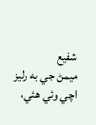شفيع
ميمڻ جي به رليز اچي وئي هئي،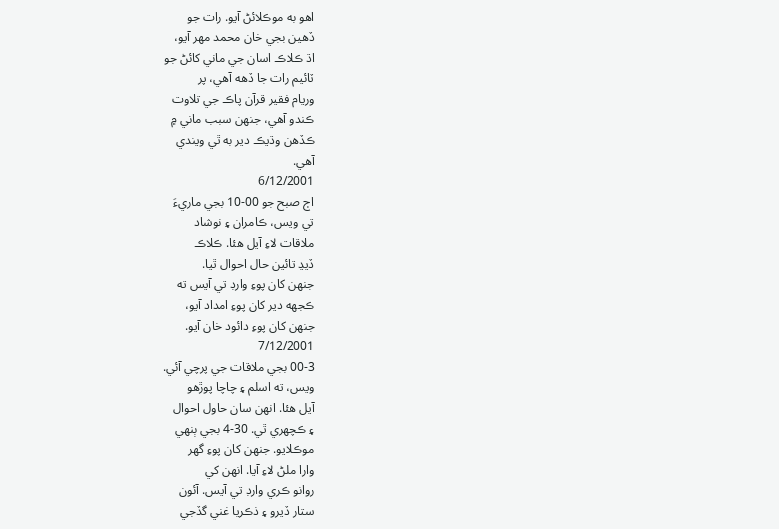اهو به موڪلائڻ آيو. رات جو
ڏهين بجي خان محمد مهر آيو،
اڌ ڪلاڪ اسان جي ماني کائڻ جو
ٽائيم رات جا ڏهه آهي، پر
وريام فقير قرآن پاڪ جي تلاوت
ڪندو آهي، جنهن سبب ماني ۾
ڪڏهن وڌيڪ دير به ٿي ويندي
آهي.
6/12/2001
اڄ صبح جو 00-10 بجي ماريءَ
تي ويس، ڪامران ۽ نوشاد
ملاقات لاءِ آيل هئا. ڪلاڪ
ڏيڍ تائين حال احوال ٿيا.
جنهن کان پوءِ وارڊ تي آيس ته
ڪجهه دير کان پوءِ امداد آيو،
جنهن کان پوءِ دائود خان آيو.
7/12/2001
00-3 بجي ملاقات جي پرچي آئي.
ويس، ته اسلم ۽ چاچا پوڙهو
آيل هئا. انهن سان حاول احوال
۽ ڪچهري ٿي. 30-4 بجي ٻنهي
موڪلايو. جنهن کان پوءِ گهر
وارا ملڻ لاءِ آيا. انهن کي
روانو ڪري وارڊ تي آيس. آئون
ستار ڏيرو ۽ ذڪريا غني گڏجي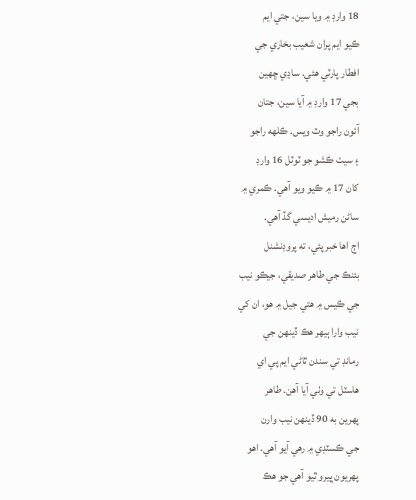18 وارڊ ۾ ويا سين، جتي ايم
ڪيو ايم پران شعيب بخاري جي
افطار پارٽي هئي. ساڍي ڇهين
بجي 17 وارڊ ۾ آيا سين، جتان
آئون راجو وٽ ويس. ڪلهه راجو
۽ سيٺ ڪشو جو ٽوٽل 16 وارڊ
کان 17 ۾ ڪيو ويو آهي. ڪمري ۾
ساڻن رميش اديسي گڏ آهي.
اڄ اها خبر پئي، ته پروڊنشنل
بئنڪ جي طاهر صديقي، جيڪو نيب
جي ڪيس ۾ هتي جيل ۾ هو، ان کي
نيب وارا ٻيهر هڪ ڏينهن جي
رمانڊ تي سندن ٿاڻي ايم پي اي
هاسٽل تي وٺي آيا آهن. طاهر
پهرين به 90 ڏينهن نيب وارن
جي ڪسٽڊي ۾ رهي آيو آهي. اهو
پهريون ڀيرو ٿيو آهي جو هڪ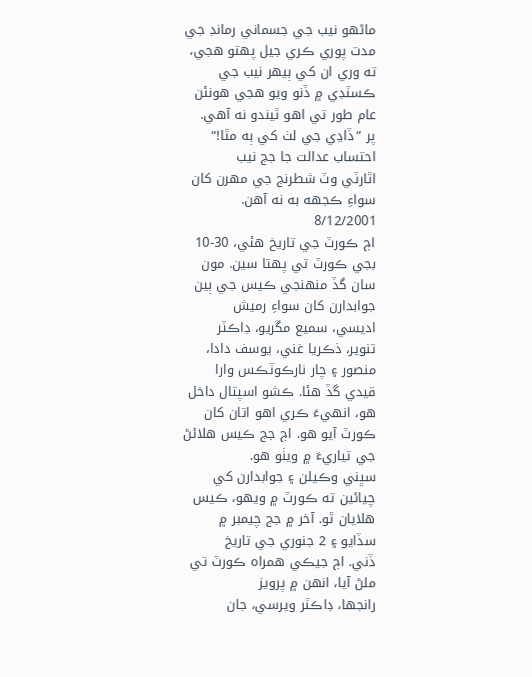ماڻهو نيب جي جسماني رمانڊ جي
مدت پوري ڪري جيل پهتو هجي،
ته وري ان کي ٻيهر نيب جي
ڪسٽڊي ۾ ڏنو ويو هجي هونئن
عام طور تي اهو ٿيندو نه آهي.
پر ”ڏاڍي جي لٺ کي ٻه مٿا!“
احتساب عدالت جا جج نيب
اٿارٽي وٽ شطرنج جي مهرن کان
سواءِ ڪجهه به نه آهن.
8/12/2001
اڄ ڪورٽ جي تاريخ هئي، 30-10
بجي ڪورٽ تي پهتا سين. مون
سان گڏ منهنجي ڪيس جي ٻين
جوابدارن کان سواءِ رميش
اديسي، سميع مڱريو، ڊاڪٽر
تنوير، ذڪريا غني، يوسف دادا،
منصور ۽ چار نارڪوٽڪس وارا
قيدي گڏ هئا. ڪشو اسپتال داخل
هو، انهيءَ ڪري اهو اتان کان
ڪورٽ آيو هو. اڄ جج ڪيس هلائڻ
جي تياريءَ ۾ ويٺو هو.
سڀني وڪيلن ۽ جوابدارن کي
چيائين ته ڪورٽ ۾ ويهو، ڪيس
هلايان ٿو. آخر ۾ جج چيمبر ۾
سڏايو ۽ 2 جنوري جي تاريخ
ڏني. اڄ جيڪي همراه ڪورٽ تي
ملڻ آيا، انهن ۾ پرويز
رانجها، ڊاڪٽر ويرسي، جان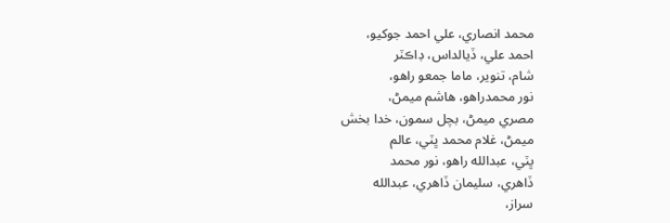محمد انصاري، علي احمد جوکيو،
احمد علي، ڏيالداس، ڊاڪٽر
شام، تنوير، ماما جمعو راهو،
نور محمدراهو، هاشم ميمڻ،
مصري ميمڻ، بچل سمون، خدا بخش
ميمڻ، غلام محمد ڀٽي، عالم
ڀٽي، عبدالله راهو، نور محمد
ڏاهري، سليمان ڏاهري، عبدالله
سراز،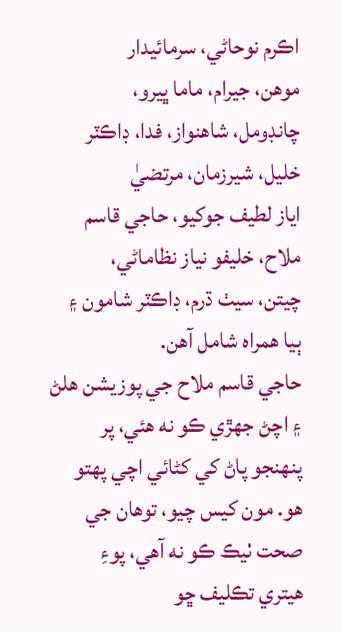اڪرم نوحاڻي، سرمائيدار
موهن، جيرام، ماما ڀيرو،
چانڊومل، شاهنواز، فدا، ڊاڪٽر
خليل، شيرزمان، مرتضيٰ
اياز لطيف جوکيو، حاجي قاسم
ملاح، خليفو نياز نظاماڻي،
چيتن، سيٺ ڌرم، ڊاڪٽر شامون ۽
ٻيا همراه شامل آهن.
حاجي قاسم ملاح جي پوزيشن هلڻ
۽ اچڻ جهڙي ڪو نه هئي، پر
پنهنجو پاڻ کي کڻائي اچي پهتو
هو. مون کيس چيو، توهان جي
صحت ٺيڪ ڪو نه آهي، پوءِ
هيتري تڪليف ڇو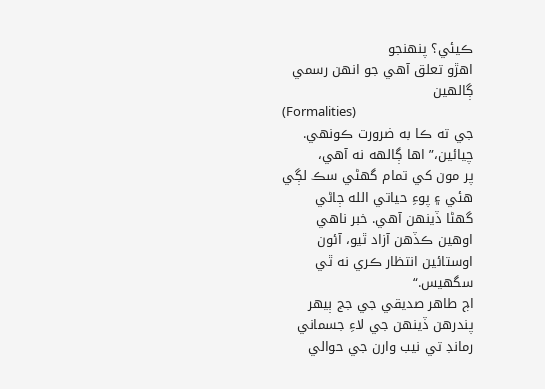ڪيئي؟ پنهنجو
اهڙو تعلق آهي جو انهن رسمي
ڳالهين
(Formalities)
جي ته ڪا به ضرورت ڪونهي.
چيائين،” اها ڳالهه نه آهي،
پر مون کي تمام گهڻي سڪ لڳي
هئي ۽ پوءِ حياتي الله ڄاڻي
گهڻا ڏينهن آهي. خبر ناهي
اوهين ڪڏهن آزاد ٿيو، آئون
اوستائين انتظار ڪري نه ٿي
سگهيس.“
اڄ طاهر صديقي جي جج ٻيهر
پندرهن ڏينهن جي لاءِ جسماني
رمانڊ تي نيب وارن جي حوالي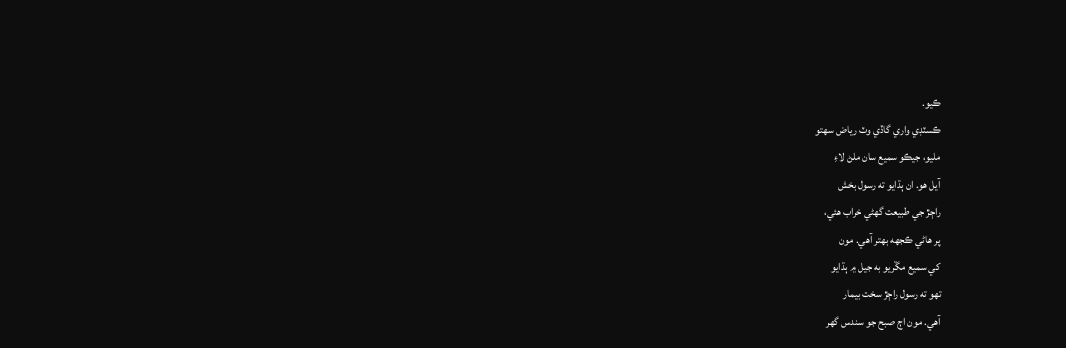ڪيو.
ڪسٽڊي واري گاڏي وٽ رياض سهتو
مليو، جيڪو سميع سان ملڻ لاءِ
آيل هو. ان ٻڌايو ته رسول بخش
راڄڙ جي طبيعت گهڻي خراب هئي،
پر هاڻي ڪجهه بهتر آهي. مون
کي سميع مڱريو به جيل ۾ ٻڌايو
تهو ته رسول راڄڙ سخت بيمار
آهي. مون اڄ صبح جو سندس گهر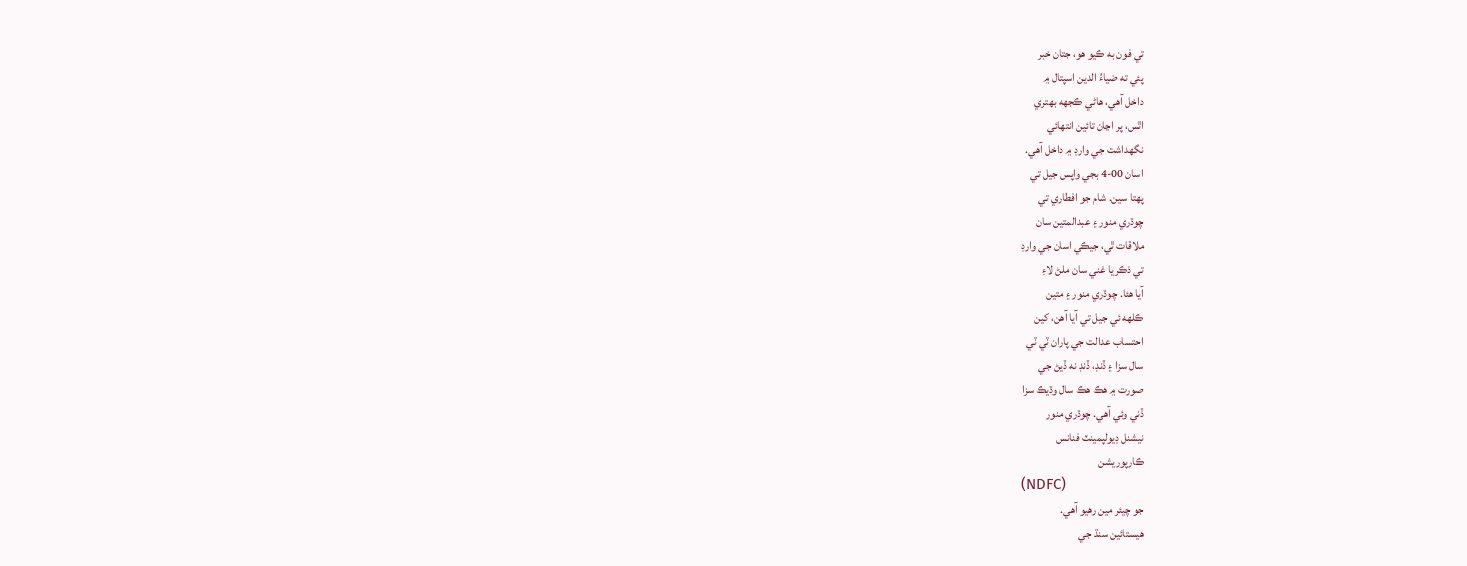تي فون به ڪيو هو، جتان خبر
پئي ته ضياءُ الدين اسپتال ۾
داخل آهي، هاڻي ڪجهه بهتري
اٿس، پر اڃان تائين انتهائي
نگهداشت جي وارڊ ۾ داخل آهي.
اسان 00-4 بجي واپس جيل تي
پهتا سين. شام جو افطاري تي
چوڌري منور ۽ عبدالمتين سان
ملاقات ٿي، جيڪي اسان جي وارڊ
تي ذڪريا غني سان ملڻ لاءِ
آيا هئا. چوڌري منور ۽ متين
ڪلهه ئي جيل تي آيا آهن، کين
احتساب عدالت جي پاران ٽي ٽي
سال سزا ۽ ڏنڊ، ڏنڊ نه ڏيڻ جي
صورت ۾ هڪ هڪ سال وڌيڪ سزا
ڏني وئي آهي. چوڌري منور
نيشنل ڊيولپمينٽ فنانس
ڪارپوريشن
(NDFC)
جو چيئر مين رهيو آهي.
هيستائين سنڌ جي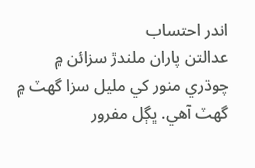اندر احتساب
عدالتن پاران ملندڙ سزائن ۾
چوڌري منور کي مليل سزا گهٽ ۾
گهٽ آهي. ڀڳل مفرور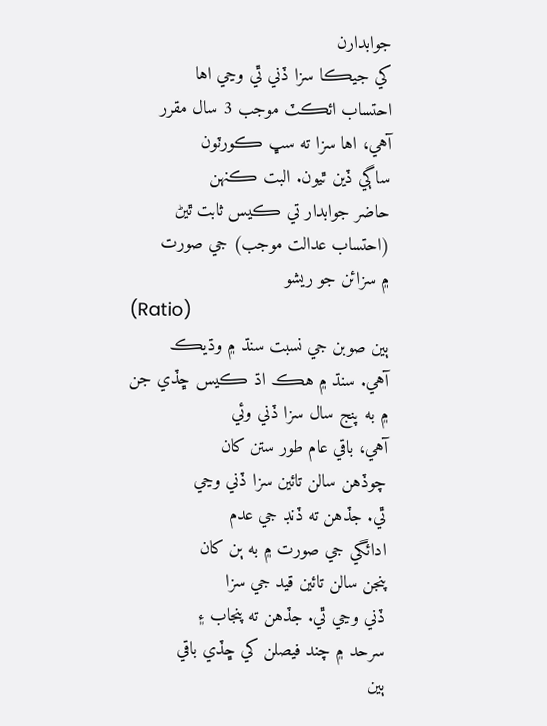جوابدارن
کي جيڪا سزا ڏني ٿي وڃي اها
احتساب ائڪٽ موجب 3 سال مقرر
آهي، اها سزا ته سڀ ڪورٽون
ساڳي ڏين ٿيون. البت ڪنهن
حاضر جوابدار تي ڪيس ثابت ٿيڻ
(احتساب عدالت موجب) جي صورت
۾ سزائن جو ريشو
(Ratio)
ٻين صوبن جي نسبت سنڌ ۾ وڌيڪ
آهي. سنڌ ۾ هڪ اڌ ڪيس ڇڏي جن
۾ به پنج سال سزا ڏني وئي
آهي، باقي عام طور ستن کان
چوڏهن سالن تائين سزا ڏني وڃي
ٿي. جڏهن ته ڏنڊ جي عدم
ادائگي جي صورت ۾ به ٻن کان
پنجن سالن تائين قيد جي سزا
ڏني وڃي ٿي. جڏهن ته پنجاب ۽
سرحد ۾ چند فيصلن کي ڇڏي باقي
ٻين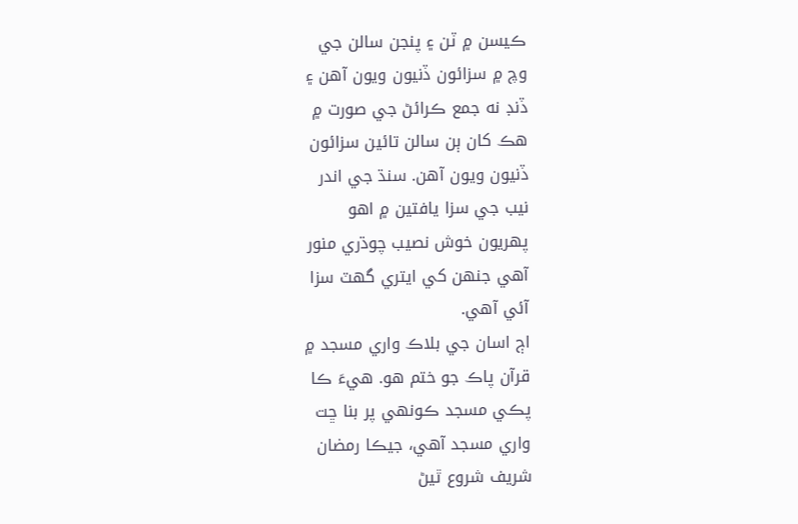ڪيسن ۾ ٽن ۽ پنجن سالن جي
وچ ۾ سزائون ڏنيون ويون آهن ۽
ڏنڊ نه جمع ڪرائڻ جي صورت ۾
هڪ کان ٻن سالن تائين سزائون
ڏنيون ويون آهن. سنڌ جي اندر
نيب جي سزا يافتين ۾ اهو
پهريون خوش نصيب چوڌري منور
آهي جنهن کي ايتري گهٽ سزا
آئي آهي.
اڄ اسان جي بلاڪ واري مسجد ۾
قرآن پاڪ جو ختم هو. هيءَ ڪا
پڪي مسجد ڪونهي پر بنا ڇت
واري مسجد آهي، جيڪا رمضان
شريف شروع ٿيڻ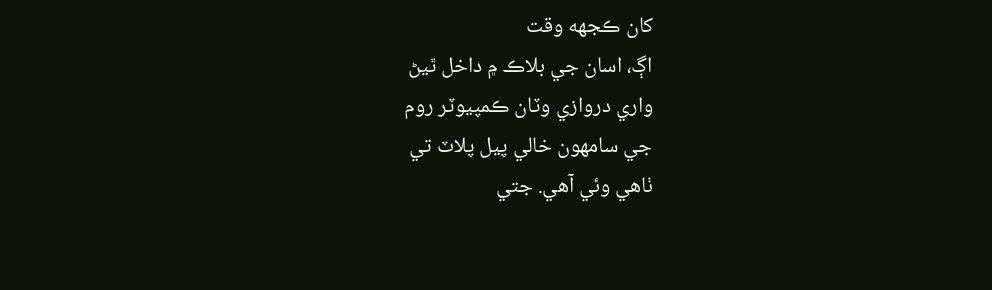کان ڪجهه وقت
اڳ، اسان جي بلاڪ ۾ داخل ٿيڻ
واري دروازي وٽان ڪمپيوٽر روم
جي سامهون خالي پيل پلاٽ تي
ٺاهي وئي آهي. جتي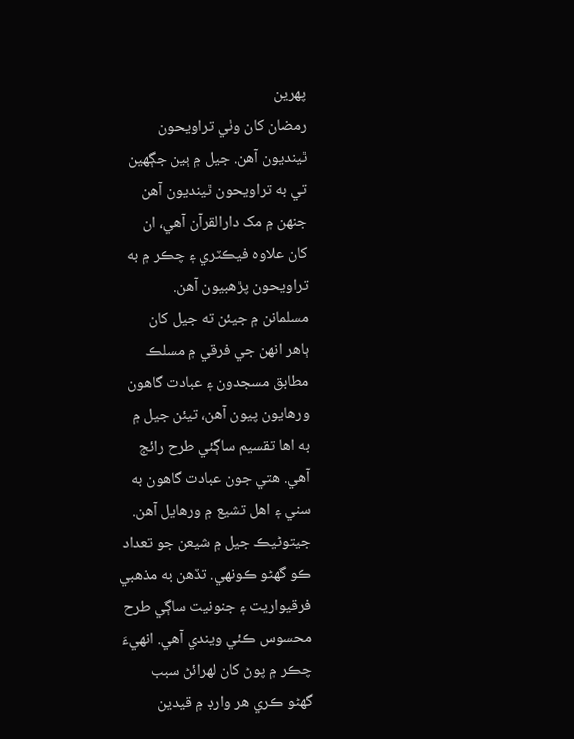پهرين
رمضان کان وٺي تراويحون
ٿينديون آهن. جيل ۾ ٻين جڳهين
تي به تراويحون ٿينديون آهن
جنهن ۾ مک دارالقرآن آهي، ان
کان علاوه فيڪٽري ۽ چڪر ۾ به
تراويحون پڙهبيون آهن.
مسلمانن ۾ جيئن ته جيل کان
ٻاهر انهن جي فرقي ۾ مسلڪ
مطابق مسجدون ۽ عبادت گاهون
ورهايون پيون آهن، تيئن جيل ۾
به اها تقسيم ساڳئي طرح رائج
آهي. هتي جون عبادت گاهون به
سني ۽ اهل تشيع ۾ ورهايل آهن.
جيتوڻيڪ جيل ۾ شيعن جو تعداد
ڪو گهڻو ڪونهي. تڏهن به مذهبي
فرقيواريت ۽ جنونيت ساڳي طرح
محسوس ڪئي ويندي آهي. انهيءَ
چڪر ۾ پوڻ کان لهرائڻ سبب
گهڻو ڪري هر وارڊ ۾ قيدين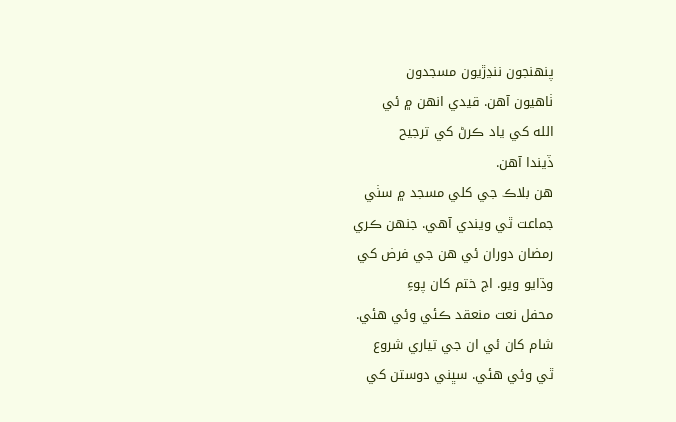پنهنجون ننڍڙيون مسجدون
ٺاهيون آهن. قيدي انهن ۾ ئي
الله کي ياد ڪرڻ کي ترجيح
ڏيندا آهن.
هن بلاڪ جي کلي مسجد ۾ سٺي
جماعت ٿي ويندي آهي. جنهن ڪري
رمضان دوران ئي هن جي فرض کي
وڌايو ويو. اڄ ختم کان پوءِ
محفل نعت منعقد ڪئي وئي هئي.
شام کان ئي ان جي تياري شروع
ٿي وئي هئي. سڀني دوستن کي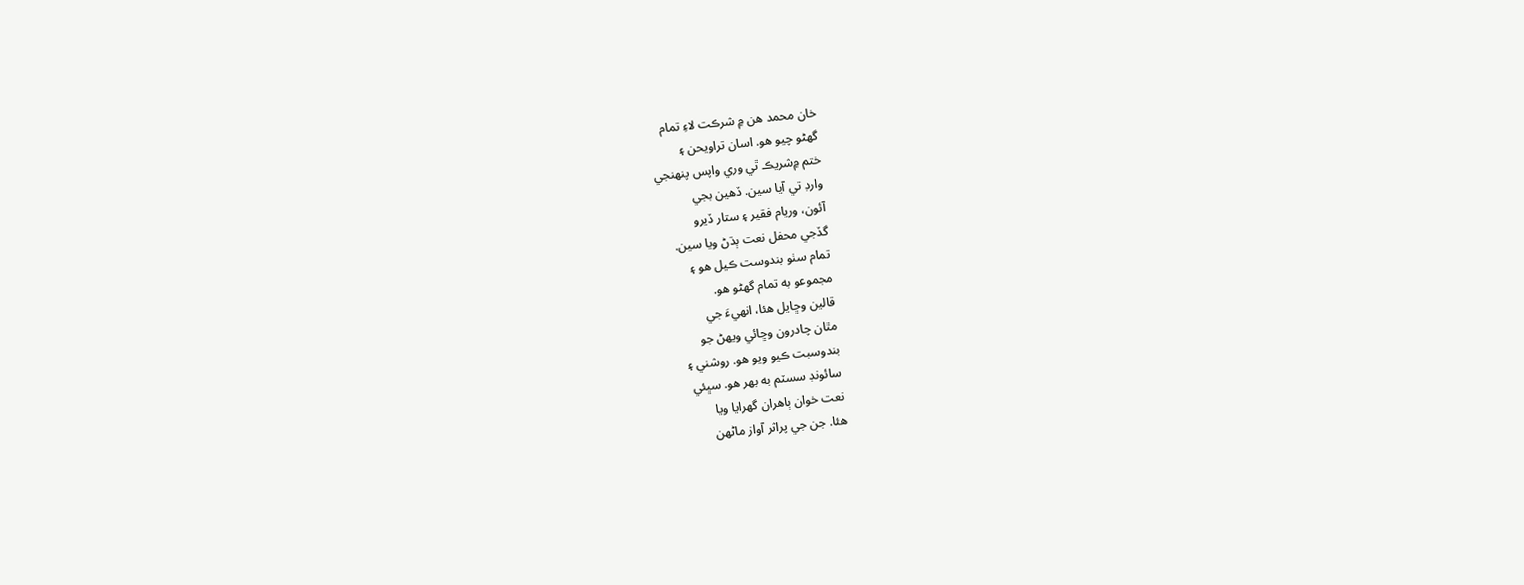خان محمد هن ۾ شرڪت لاءِ تمام
گهڻو چيو هو. اسان تراويحن ۽
ختم ۾شريڪ ٿي وري واپس پنهنجي
وارڊ تي آيا سين. ڏهين بجي
آئون، وريام فقير ۽ ستار ڏيرو
گڏجي محفل نعت ٻڌڻ ويا سين.
تمام سٺو بندوست ڪيل هو ۽
مجموعو به تمام گهڻو هو.
قالين وڇايل هئا، انهيءَ جي
مٿان چادرون وڇائي ويهڻ جو
بندوسبت ڪيو ويو هو. روشني ۽
سائونڊ سسٽم به بهر هو. سڀئي
نعت خوان ٻاهران گهرايا ويا
هئا. جن جي پراثر آواز ماڻهن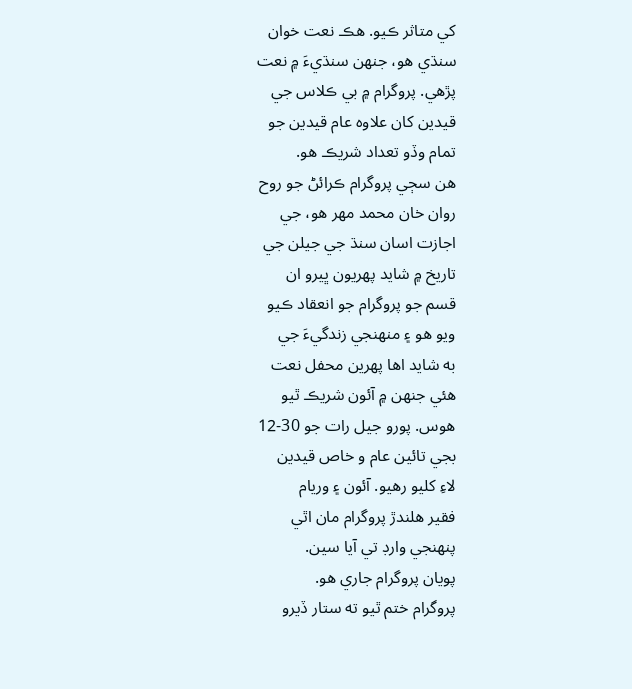کي متاثر ڪيو. هڪ نعت خوان
سنڌي هو، جنهن سنڌيءَ ۾ نعت
پڙهي. پروگرام ۾ بي ڪلاس جي
قيدين کان علاوه عام قيدين جو
تمام وڏو تعداد شريڪ هو.
هن سڄي پروگرام ڪرائڻ جو روح
روان خان محمد مهر هو، جي
اجازت اسان سنڌ جي جيلن جي
تاريخ ۾ شايد پهريون ڀيرو ان
قسم جو پروگرام جو انعقاد ڪيو
ويو هو ۽ منهنجي زندگيءَ جي
به شايد اها پهرين محفل نعت
هئي جنهن ۾ آئون شريڪ ٿيو
هوس. پورو جيل رات جو 30-12
بجي تائين عام و خاص قيدين
لاءِ کليو رهيو. آئون ۽ وريام
فقير هلندڙ پروگرام مان اٿي
پنهنجي وارڊ تي آيا سين.
پويان پروگرام جاري هو.
پروگرام ختم ٿيو ته ستار ڏيرو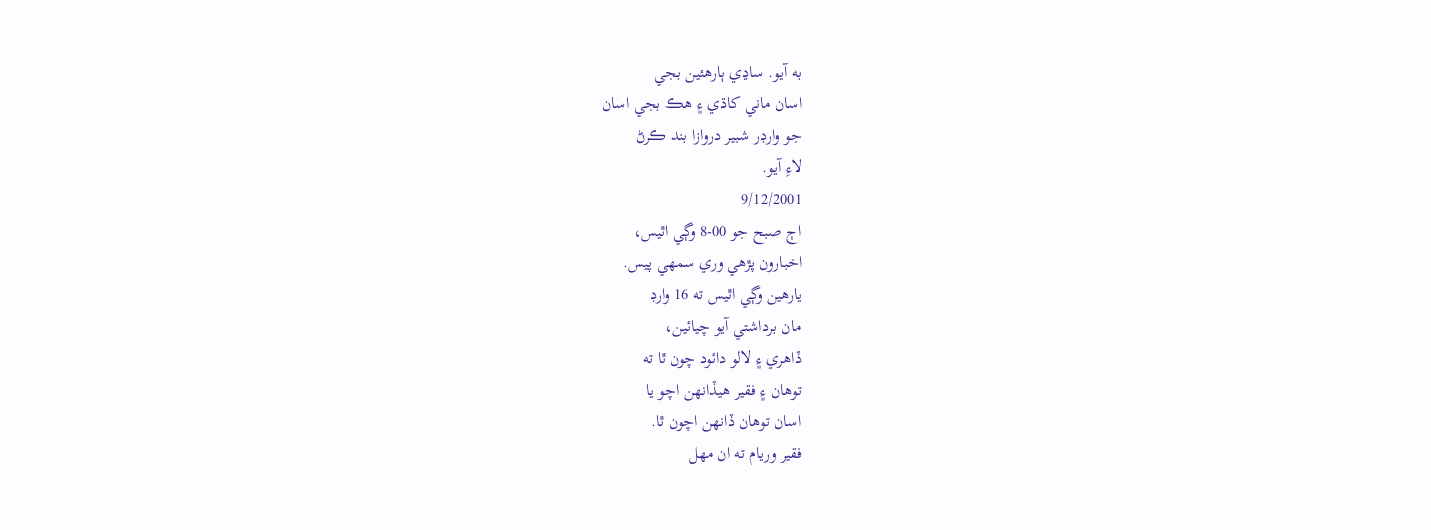به آيو. ساڍي ٻارهئين بجي
اسان ماني کاڌي ۽ هڪ بجي اسان
جو وارڊر شبير دروازا بند ڪرڻ
لاءِ آيو.
9/12/2001
اڄ صبح جو 00-8 وڳي اٿيس،
اخبارون پڙهي وري سمهي پيس.
يارهين وڳي اٿيس ته 16 وارڊ
مان برداشتي آيو چيائين،
ڏاهري ۽ لالو دائود چون ٿا ته
توهان ۽ فقير هيڏانهن اچو يا
اسان توهان ڏانهن اچون ٿا.
فقير وريام ته ان مهل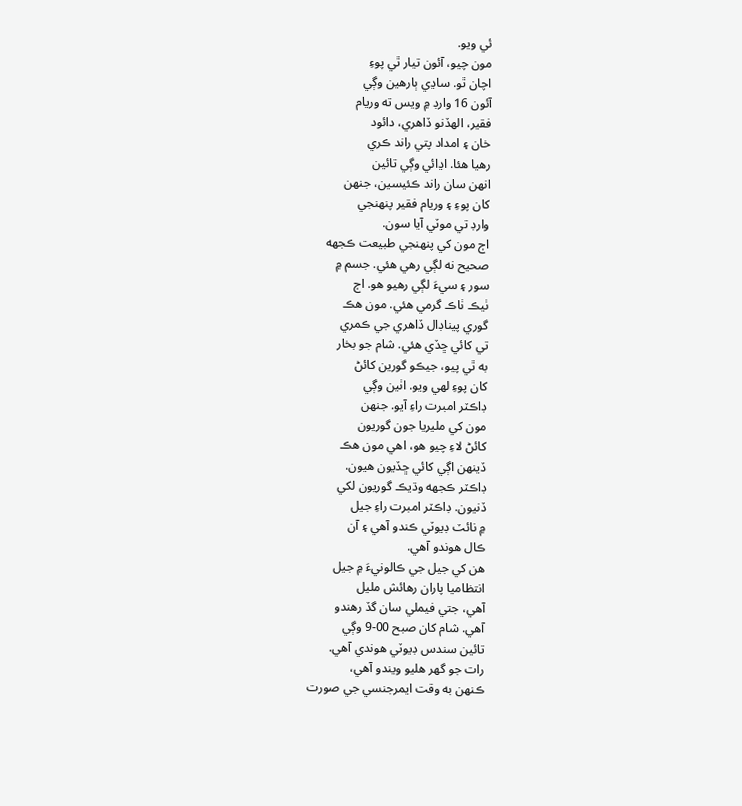ئي ويو.
مون چيو، آئون تيار ٿي پوءِ
اچان ٿو. ساڍي ٻارهين وڳي
آئون 16 وارڊ ۾ ويس ته وريام
فقير، الهڏنو ڏاهري، دائود
خان ۽ امداد پتي راند ڪري
رهيا هئا. اڍائي وڳي تائين
انهن سان راند ڪئيسين، جنهن
کان پوءِ ۽ وريام فقير پنهنجي
وارڊ تي موٽي آيا سون.
اڄ مون کي پنهنجي طبيعت ڪجهه
صحيح نه لڳي رهي هئي. جسم ۾
سور ۽ سيءَ لڳي رهيو هو. اڄ
ٺيڪ ٺاڪ گرمي هئي. مون هڪ
گوري پيناڊال ڏاهري جي ڪمري
تي کائي ڇڏي هئي. شام جو بخار
به ٿي پيو، جيڪو گورين کائڻ
کان پوءِ لهي ويو. اٺين وڳي
ڊاڪٽر امبرت راءِ آيو. جنهن
مون کي مليريا جون گوريون
کائڻ لاءِ چيو هو، اهي مون هڪ
ڏينهن اڳي کائي ڇڏيون هيون.
ڊاڪٽر ڪجهه وڌيڪ گوريون لکي
ڏنيون. ڊاڪٽر امبرت راءِ جيل
۾ نائٽ ڊيوٽي ڪندو آهي ۽ آن
ڪال هوندو آهي.
هن کي جيل جي ڪالونيءَ ۾ جيل
انتظاميا پاران رهائش مليل
آهي، جتي فيملي سان گڏ رهندو
آهي. شام کان صبح 00-9 وڳي
تائين سندس ڊيوٽي هوندي آهي.
رات جو گهر هليو ويندو آهي،
ڪنهن به وقت ايمرجنسي جي صورت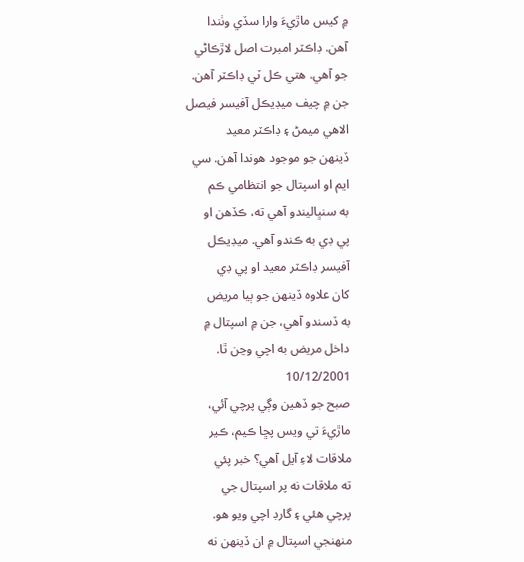۾ کيس ماڙيءَ وارا سڏي وٺندا
آهن. ڊاڪٽر امبرت اصل لاڙڪاڻي
جو آهي. هتي ڪل ٽي ڊاڪٽر آهن.
جن ۾ چيف ميڊيڪل آفيسر فيصل
الاهي ميمڻ ۽ ڊاڪٽر معيد
ڏينهن جو موجود هوندا آهن. سي
ايم او اسپتال جو انتظامي ڪم
به سنڀاليندو آهي ته، ڪڏهن او
پي ڊي به ڪندو آهي. ميڊيڪل
آفيسر ڊاڪٽر معيد او پي ڊي
کان علاوه ڏينهن جو ٻيا مريض
به ڏسندو آهي، جن ۾ اسپتال ۾
داخل مريض به اچي وڃن ٿا.
10/12/2001
صبح جو ڏهين وڳي پرچي آئي،
ماڙيءَ تي ويس پڇا ڪيم، ڪير
ملاقات لاءِ آيل آهي؟ خبر پئي
ته ملاقات نه پر اسپتال جي
پرچي هئي ۽ گارڊ اچي ويو هو.
منهنجي اسپتال ۾ ان ڏينهن نه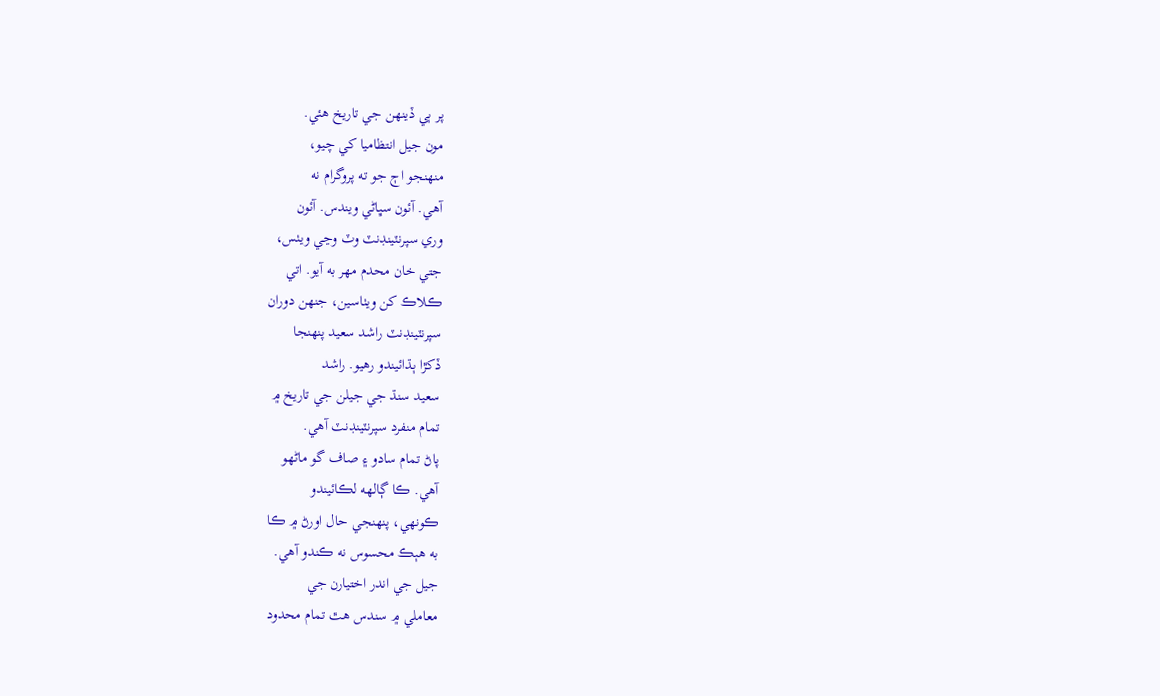پر ٻي ڏينهن جي تاريخ هئي.
مون جيل انتظاميا کي چيو،
منهنجو اڄ جو ته پروگرام نه
آهي. آئون سڀاڻي ويندس. آئون
وري سپرنٽينڊنٽ وٽ وڃي ويٺس،
جتي خان محدم مهر به آيو. اتي
ڪلاڪ کن ويٺاسين، جنهن دوران
سپرنٽينڊنٽ راشد سعيد پنهنجا
ڏکڙا ٻڌائيندو رهيو. راشد
سعيد سنڌ جي جيلن جي تاريخ ۾
تمام منفرد سپرنٽينڊنٽ آهي.
پاڻ تمام سادو ۽ صاف گو ماڻهو
آهي. ڪا ڳالهه لڪائيندو
ڪونهي، پنهنجي حال اورڻ ۾ ڪا
به هٻڪ محسوس نه ڪندو آهي.
جيل جي اندر اختيارن جي
معاملي ۾ سندس هٿ تمام محدود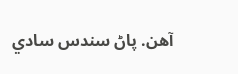آهن. پاڻ سندس سادي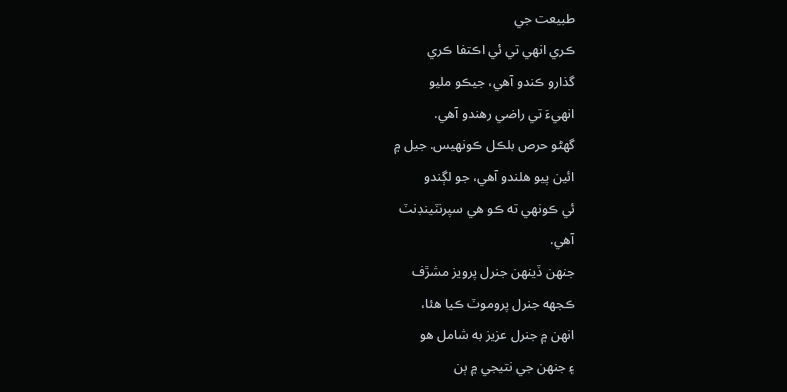طبيعت جي
ڪري انهي تي ئي اڪتفا ڪري
گذارو ڪندو آهي، جيڪو مليو
انهيءَ تي راضي رهندو آهي.
گهڻو حرص بلڪل ڪونهيس. جيل ۾
ائين پيو هلندو آهي، جو لڳندو
ئي ڪونهي ته ڪو هي سپرنٽينڊنٽ
آهي.
جنهن ڏينهن جنرل پرويز مشڙف
ڪجهه جنرل پروموٽ ڪيا هئا،
انهن ۾ جنرل عزيز به شامل هو
۽ جنهن جي نتيجي ۾ ٻن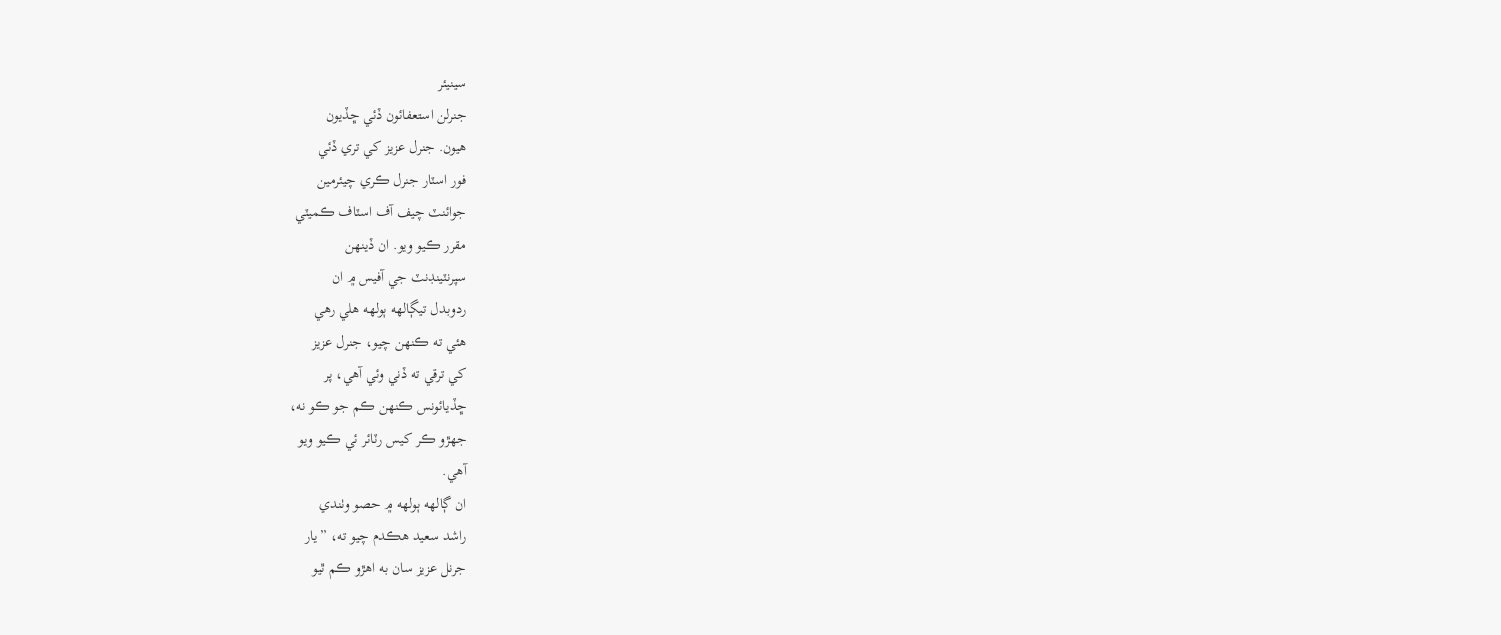سينيئر
جنرلن استعفائون ڏئي ڇڏيون
هيون. جنرل عزيز کي تري ڏئي
فور اسٽار جنرل ڪري چيئرمين
جوائنٽ چيف آف اسٽاف ڪميٽي
مقرر ڪيو ويو. ان ڏينهن
سپرنٽينڊنٽ جي آفيس ۾ ان
ردوبدل تيڳالهه ٻولهه هلي رهي
هئي ته ڪنهن چيو، جنرل عزيز
کي ترقي ته ڏني وئي آهي، پر
ڇڏيائونس ڪنهن ڪم جو ڪو نه،
جهڙو ڪر کيس رٽائر ئي ڪيو ويو
آهي.
ان ڳالهه ٻولهه ۾ حصو وٺندي
راشد سعيد هڪدم چيو ته، ”يار
جرنل عزيز سان به اهڙو ڪم ٿيو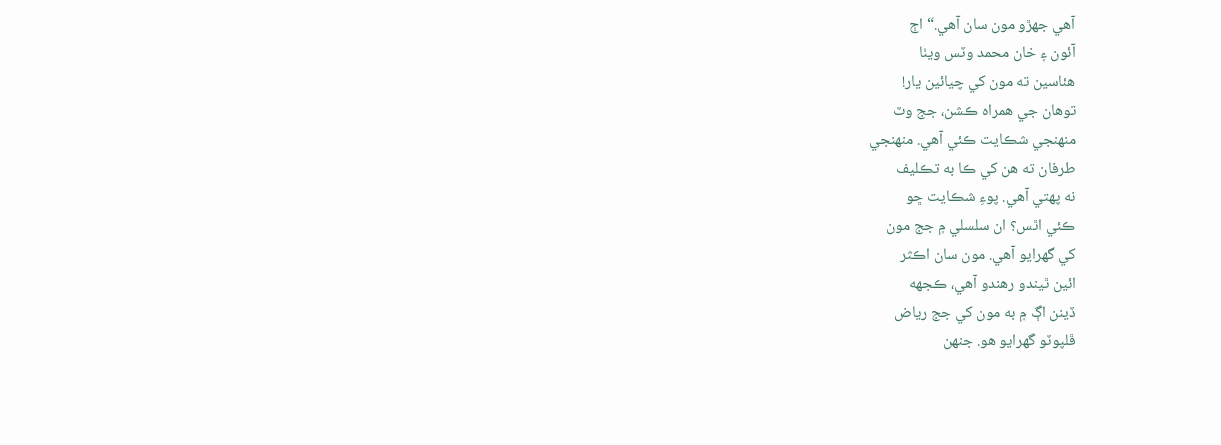آهي جهڙو مون سان آهي.“ اڄ
آئون ۽ خان محمد وٽس ويٺا
هئاسين ته مون کي چيائين يار!
توهان جي همراه ڪشن، جج وٽ
منهنجي شڪايت ڪئي آهي. منهنجي
طرفان ته هن کي ڪا به تڪليف
نه پهتي آهي. پوءِ شڪايت ڇو
ڪئي اٿس؟ ان سلسلي ۾ جج مون
کي گهرايو آهي. مون سان اڪثر
ائين ٿيندو رهندو آهي، ڪجهه
ڏينن اڳ ۾ به مون کي جج رياض
ڦلپوٽو گهرايو هو. جنهن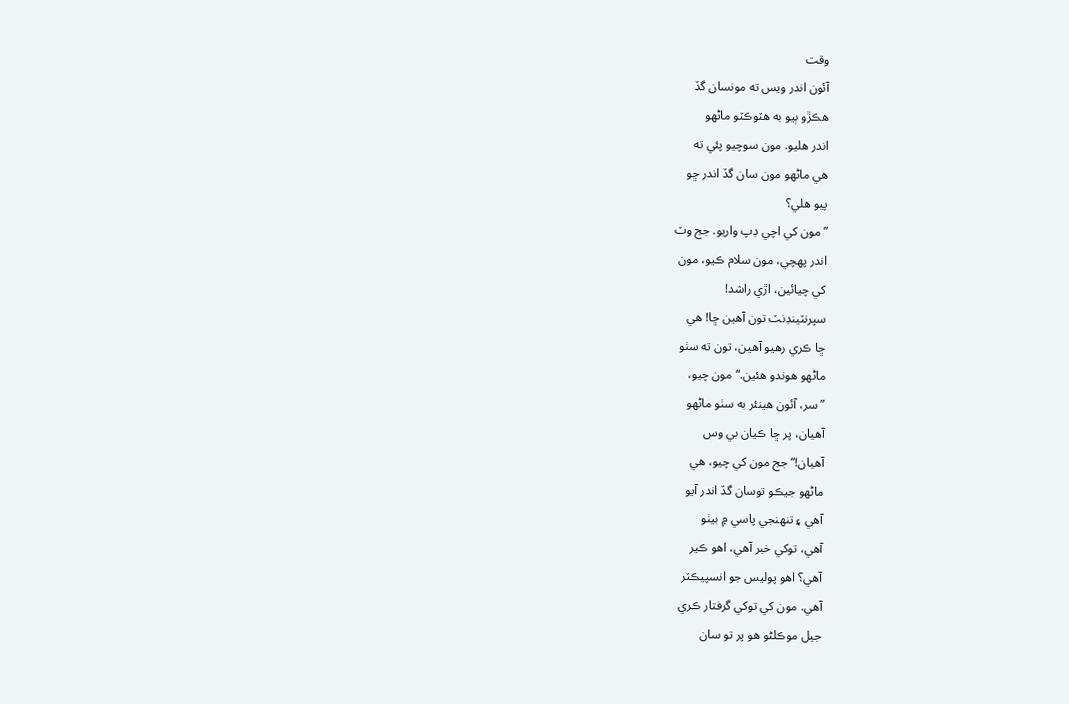وقت
آئون اندر ويس ته مونسان گڏ
هڪڙو ٻيو به هٽوڪٽو ماڻهو
اندر هليو. مون سوچيو پئي ته
هي ماڻهو مون سان گڏ اندر ڇو
پيو هلي؟
”مون کي اچي ڊپ واريو. جج وٽ
اندر پهچي، مون سلام ڪيو، مون
کي چيائين، اڙي راشد!
سپرنٽينڊنٽ تون آهين ڇا! هي
ڇا ڪري رهيو آهين، تون ته سٺو
ماڻهو هوندو هئين.“ مون چيو،
”سر، آئون هينئر به سٺو ماڻهو
آهيان، پر ڇا ڪيان بي وس
آهيان!“ جج مون کي چيو، هي
ماڻهو جيڪو توسان گڏ اندر آيو
آهي ۽ تنهنجي پاسي ۾ بيٺو
آهي، توکي خبر آهي، اهو ڪير
آهي؟ اهو پوليس جو انسپيڪٽر
آهي. مون کي توکي گرفتار ڪري
جيل موڪلڻو هو پر تو سان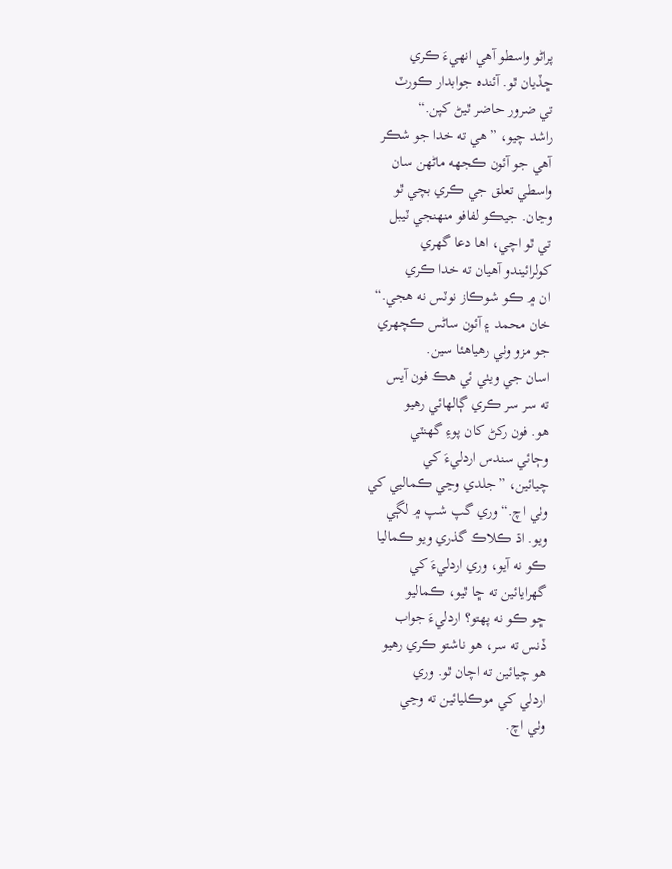پراڻو واسطو آهي انهيءَ ڪري
ڇڏيان ٿو. آئنده جوابدار ڪورٽ
تي ضرور حاضر ٿيڻ کپن.“
راشد چيو، ”هي ته خدا جو شڪر
آهي جو آئون ڪجهه ماڻهن سان
واسطي تعلق جي ڪري بچي ٿو
وڃان. جيڪو لفافو منهنجي ٽيبل
تي ٿو اچي، اها دعا گهري
کولرائيندو آهيان ته خدا ڪري
ان ۾ ڪو شوڪاز نوٽس نه هجي.“
خان محمد ۽ آئون ساڻس ڪچهري
جو مزو وٺي رهياهئا سين.
اسان جي ويٺي ئي هڪ فون آيس
ته سر سر ڪري ڳالهائي رهيو
هو. فون رکڻ کان پوءِ گهنٽي
وڄائي سندس اردليءَ کي
چيائين، ”جلدي وڃي ڪماليي کي
وٺي اچ.“ وري گپ شپ ۾ لڳي
ويو. اڌ ڪلاڪ گذري ويو ڪماليا
ڪو نه آيو، وري اردليءَ کي
گهرايائين ته ڇا ٿيو، ڪماليو
ڇو ڪو نه پهتو؟ اردليءَ جواب
ڏنس ته سر، هو ناشتو ڪري رهيو
هو چيائين ته اچان ٿو. وري
اردلي کي موڪليائين ته وڃي
وٺي اچ.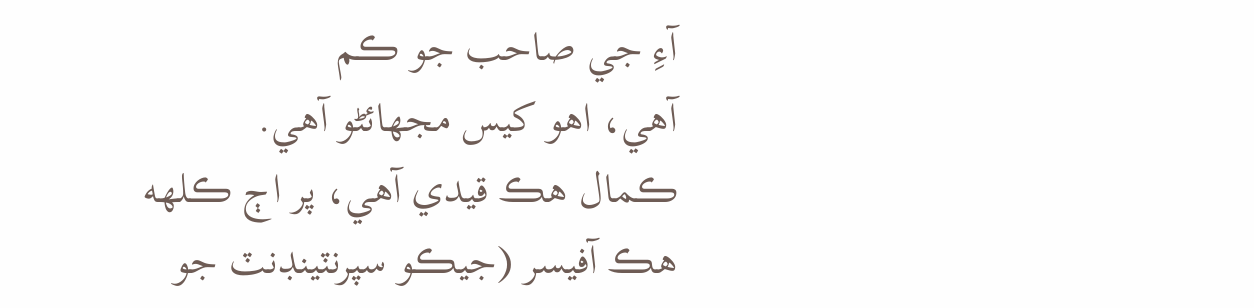آءِ جي صاحب جو ڪم
آهي، اهو کيس مجهائڻو آهي.
ڪمال هڪ قيدي آهي، پر اڄ ڪلهه
هڪ آفيسر (جيڪو سپرنٽينڊنٽ جو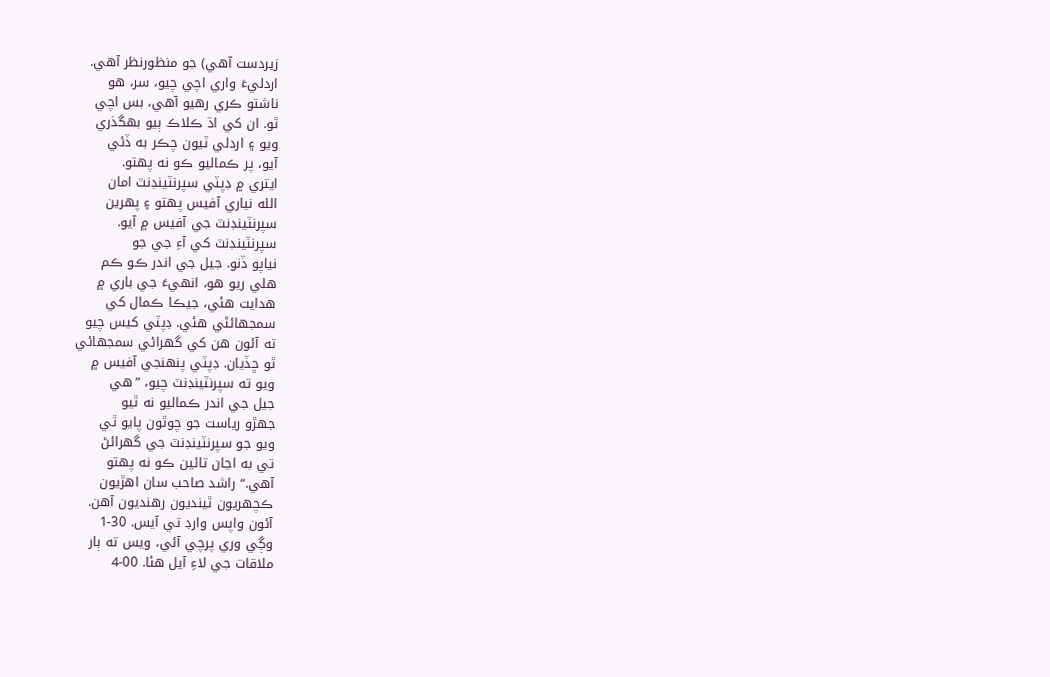زيردست آهي) جو منظورنظر آهي.
اردليءَ واري اچي چيو، سر، هو
ناشتو ڪري رهيو آهي، بس اچي
ٿو. ان کي اڌ ڪلاڪ ٻيو بهگذري
ويو ۽ اردلي ٽيون چڪر به ڏئي
آيو، پر ڪماليو ڪو نه پهتو.
ايتري ۾ ڊپٽي سپرنٽينڊنٽ امان
الله نياري آفيس پهتو ۽ پهرين
سپرنٽينڊنٽ جي آفيس ۾ آيو.
سپرنٽينڊنٽ کي آءِ جي جو
نياپو ڏنو. جيل جي اندر ڪو ڪم
هلي ريو هو، انهيءَ جي باري ۾
هدايت هئي، جيڪا ڪمال کي
سمجهائڻي هئي. ڊپٽي کيس چيو
ته آئون هن کي گهرائي سمجهائي
ٿو ڇڏيان. ڊپٽي پنهنجي آفيس ۾
ويو ته سپرنٽينڊنٽ چيو، ”هي
جيل جي اندر ڪماليو نه ٿيو
جهڙو رياست جو چوٿون پايو ٿي
ويو جو سپرنٽينڊنٽ جي گهرائڻ
تي به اڃان تائين ڪو نه پهتو
آهي.“ راشد صاحب سان اهڙيون
ڪچهريون ٿينديون رهنديون آهن.
آئون واپس وارڊ تي آيس. 30-1
وڳي وري پرچي آئي، ويس ته ٻار
ملاقات جي لاءِ آيل هئا. 00-4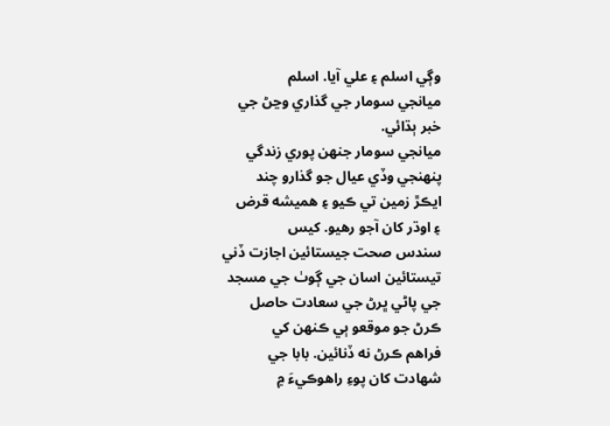وڳي اسلم ۽ علي آيا. اسلم
ميانجي سومار جي گذاري وڃڻ جي
خبر ٻڌائي.
ميانجي سومار جنهن پوري زندگي
پنهنجي وڏي عيال جو گذارو چند
ايڪڙ زمين تي ڪيو ۽ هميشه قرض
۽ اوڌر کان آجو رهيو. کيس
سندس صحت جيستائين اجازت ڏني
تيستائين اسان جي ڳوٺ جي مسجد
جي پاڻي ڀرڻ جي سعادت حاصل
ڪرڻ جو موقعو ٻي ڪنهن کي
فراهم ڪرڻ نه ڏنائين. بابا جي
شهادت کان پوءِ راهوڪيءَ ۾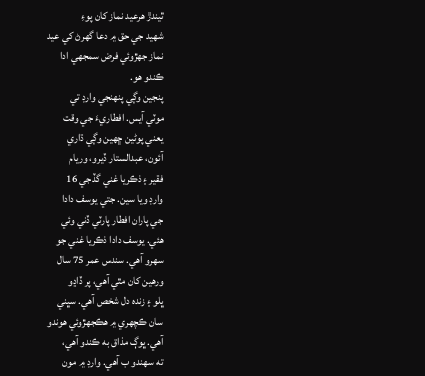ٿيندڙ هرعيد نماز کان پوءِ
شهيد جي حق ۾ دعا گهرڻ کي عيد
نماز جهڙوئي فرض سمجهي ادا
ڪندو هو.
پنجين وڳي پنهنجي وارڊ تي
موٽي آيس. افطاريءَ جي وقت
يعني پوڻين ڇهين وڳي ڌاري
آئون، عبدالستار ڏيرو، وريام
فقير ۽ ذڪريا غني گڏجي 16
وارڊ ويا سين. جتي يوسف دادا
جي پاران افطار پارٽي ڏني وئي
هئي. يوسف دادا ذڪريا غني جو
سهرو آهي. سندس عمر 75 سال
ورهين کان مٿي آهي، پر ڏاڍو
ڀلو ۽ زنده دل شخص آهي. سڀني
سان ڪچهري ۾ هڪجهڙوئي هوندو
آهي. ڀوڳ مذاق به ڪندو آهي،
ته سهندو ب آهي. وارڊ ۾ مون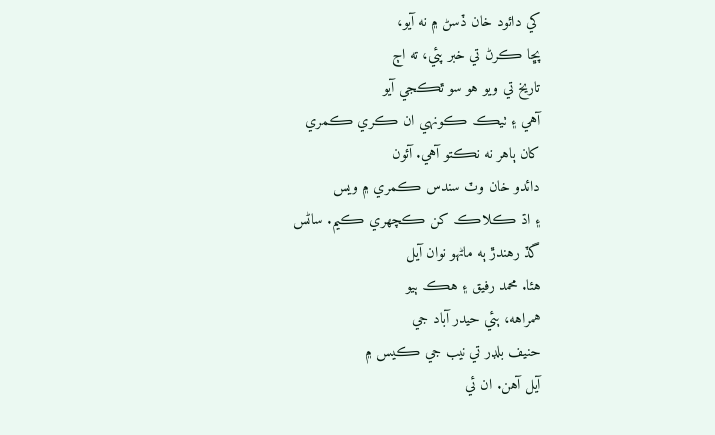کي دائود خان ڏسڻ ۾ نه آيو،
پڇا ڪرڻ تي خبر پئي، ته اڄ
تاريخ تي ويو هو سو ٿڪجي آيو
آهي ۽ ٺيڪ ڪونهي ان ڪري ڪمري
کان ٻاهر نه نڪتو آهي. آئون
دائدو خان وٽ سندس ڪمري ۾ ويس
۽ اڌ ڪلاڪ کن ڪچهري ڪيم. ساڻس
گڏ رهندڙ ٻه ماڻهو نوان آيل
هئا. محمد رفيق ۽ هڪ ٻيو
همراهه، ٻئي حيدر آباد جي
حنيف بلڊر تي نيب جي ڪيس ۾
آيل آهن. ان ئي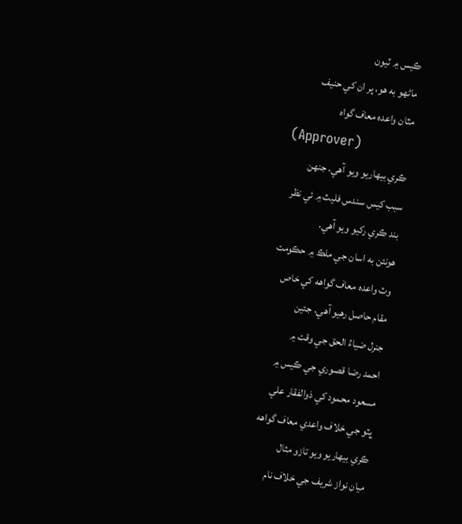ڪيس ۾ ٽيون
ماڻهو به هو، پر ان کي حنيف
مٿان واعده معاف گواه
(Approver)
ڪري بيهاريو ويو آهي. جنهن
سبب کيس سندس فليٽ ۾ ئي نظر
بند ڪري رکيو ويو آهي.
هونئن به اسان جي ملڪ ۾ حڪومت
وٽ واعده معاف گواهه کي خاص
مقام حاصل رهيو آهي. جئين
جنرل ضياءُ الحق جي وقت ۾
احمد رضا قصوري جي ڪيس ۾
مسعود محمود کي ذوالفقار علي
ڀٽو جي خلاف واعدي معاف گواهه
ڪري بيهاريو ويو تازو مثال
ميان نواز شريف جي خلاف نام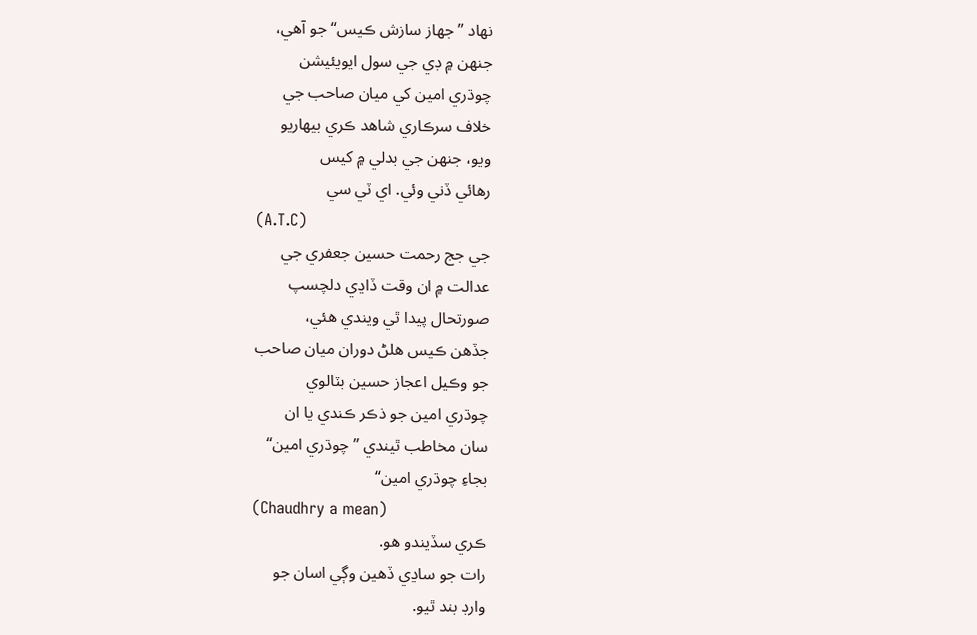نهاد ”جهاز سازش ڪيس“ جو آهي،
جنهن ۾ ڊي جي سول ايويئيشن
چوڌري امين کي ميان صاحب جي
خلاف سرڪاري شاهد ڪري بيهاريو
ويو، جنهن جي بدلي ۾ کيس
رهائي ڏني وئي. اي ٽي سي
(A.T.C)
جي جج رحمت حسين جعفري جي
عدالت ۾ ان وقت ڏاڍي دلچسپ
صورتحال پيدا ٿي ويندي هئي،
جڏهن ڪيس هلڻ دوران ميان صاحب
جو وڪيل اعجاز حسين بٽالوي
چوڌري امين جو ذڪر ڪندي يا ان
سان مخاطب ٿيندي ”چوڌري امين“
بجاءِ چوڌري امين“
(Chaudhry a mean)
ڪري سڏيندو هو.
رات جو ساڍي ڏهين وڳي اسان جو
وارڊ بند ٿيو.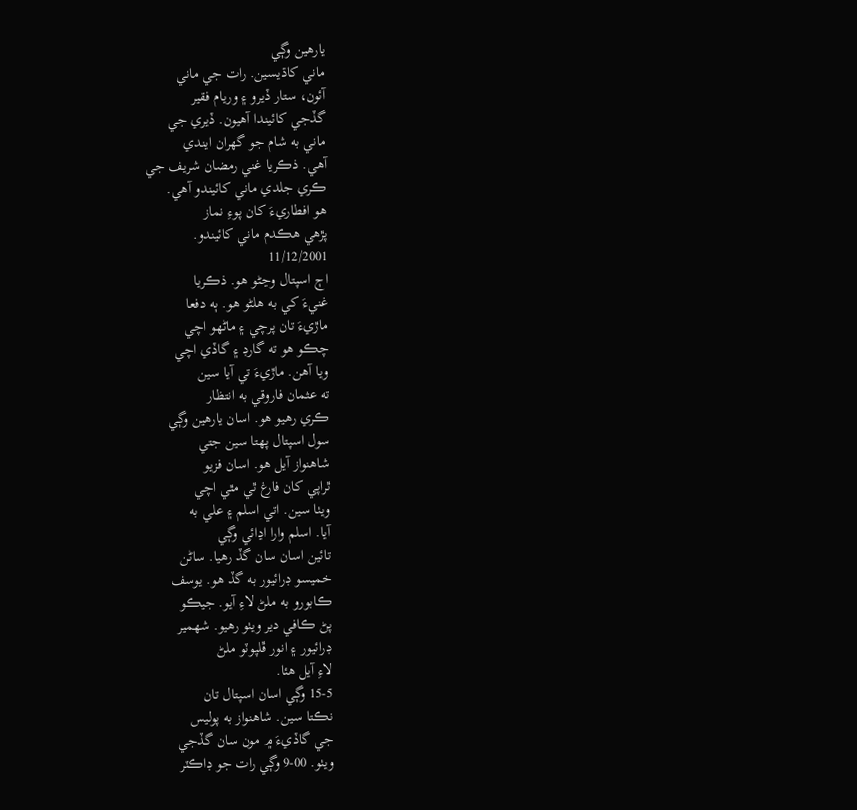يارهين وڳي
ماني کاڌيسين. رات جي ماني
آئون، ستار ڏيرو ۽ وريام فقير
گڏجي کائيندا آهيون. ڏيري جي
ماني به شام جو گهران ايندي
آهي. ذڪريا غني رمضان شريف جي
ڪري جلدي ماني کائيندو آهي.
هو افطاريءَ کان پوءِ نماز
پڙهي هڪدم ماني کائيندو.
11/12/2001
اڄ اسپتال وڃڻو هو. ذڪريا
غنيءَ کي به هلڻو هو. ٻه دفعا
ماڙيءَ تان پرچي ۽ ماڻهو اچي
چڪو هو ته گارڊ ۽ گاڏي اچي
ويا آهن. ماڙيءَ تي آيا سين
ته عثمان فاروقي به انتظار
ڪري رهيو هو. اسان يارهين وڳي
سول اسپتال پهتا سين جتي
شاهنواز آيل هو. اسان فزيو
ٿراپي کان فارغ ٿي مٿي اچي
ويٺا سين. اتي اسلم ۽ علي به
آيا. اسلم وارا اڍائي وڳي
تائين اسان سان گڏ رهيا. ساڻن
خميسو ڊرائيور به گڏ هو. يوسف
ڪابورو به ملڻ لاءِ آيو. جيڪو
پڻ ڪافي دير ويٺو رهيو. شهمير
ڊرائيور ۽ انور ڦلپوٽو ملڻ
لاءِ آيل هئا.
15-5 وڳي اسان اسپتال تان
نڪتا سين. شاهنواز به پوليس
جي گاڏيءَ ۾ مون سان گڏجي
ويٺو. 00-9 وڳي رات جو ڊاڪٽر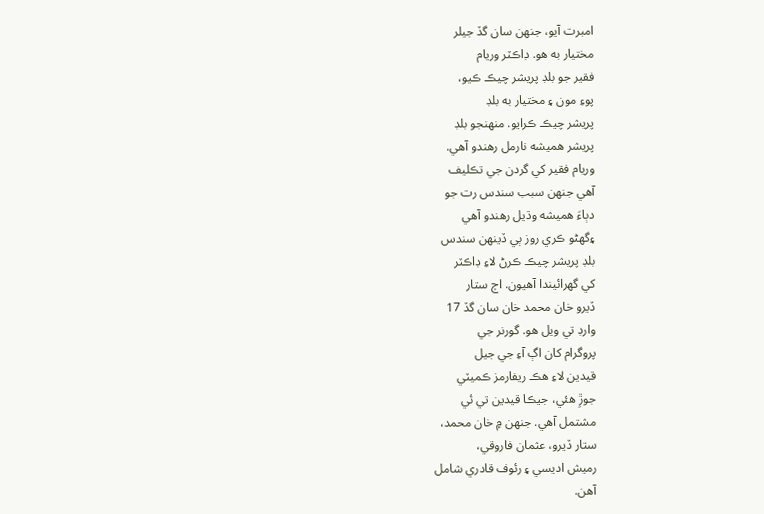امبرت آيو، جنهن سان گڏ جيلر
مختيار به هو. ڊاڪٽر وريام
فقير جو بلڊ پريشر چيڪ ڪيو،
پوءِ مون ۽ مختيار به بلڊ
پريشر چيڪ ڪرايو. منهنجو بلڊ
پريشر هميشه نارمل رهندو آهي.
وريام فقير کي گردن جي تڪليف
آهي جنهن سبب سندس رت جو
دٻاءَ هميشه وڌيل رهندو آهي
۽گهڻو ڪري روز ٻي ڏينهن سندس
بلڊ پريشر چيڪ ڪرڻ لاءِ ڊاڪٽر
کي گهرائيندا آهيون. اڄ ستار
ڏيرو خان محمد خان سان گڏ 17
وارڊ تي ويل هو. گورنر جي
پروگرام کان اڳ آءِ جي جيل
قيدين لاءِ هڪ ريفارمز ڪميٽي
جوڙِ هئي، جيڪا قيدين تي ئي
مشتمل آهي. جنهن ۾ خان محمد،
ستار ڏيرو، عثمان فاروقي،
رميش اديسي ۽ رئوف قادري شامل
آهن.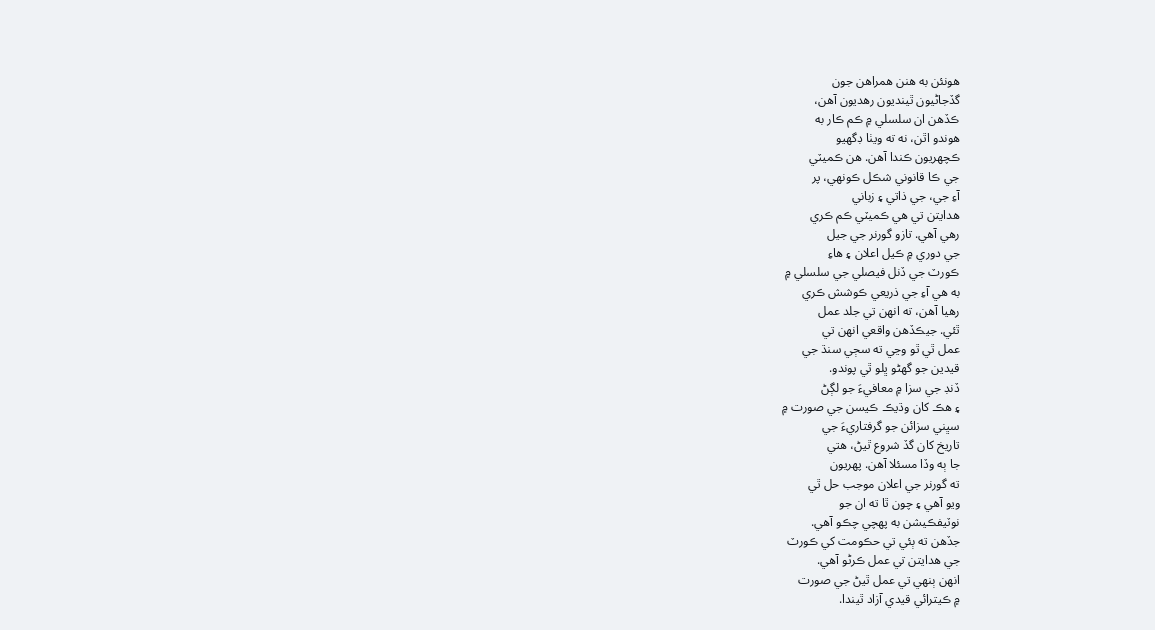هونئن به هنن همراهن جون
گڏجاڻيون ٿينديون رهديون آهن،
ڪڏهن ان سلسلي ۾ ڪم ڪار به
هوندو اٿن، نه ته ويٺا ڊگهيو
ڪچهريون ڪندا آهن. هن ڪميٽي
جي ڪا قانوني شڪل ڪونهي، پر
آءِ جي، جي ذاتي ۽ زباني
هدايتن تي هي ڪميٽي ڪم ڪري
رهي آهي. تازو گورنر جي جيل
جي دوري ۾ ڪيل اعلان ۽ هاءِ
ڪورٽ جي ڏنل فيصلي جي سلسلي ۾
به هي آءِ جي ذريعي ڪوشش ڪري
رهيا آهن، ته انهن تي جلد عمل
ٿئي. جيڪڏهن واقعي انهن تي
عمل ٿي ٿو وڃي ته سڄي سنڌ جي
قيدين جو گهڻو ڀلو ٿي پوندو.
ڏنڊ جي سزا ۾ معافيءَ جو لڳڻ
۽ هڪ کان وڌيڪ ڪيسن جي صورت ۾
سڀني سزائن جو گرفتاريءَ جي
تاريخ کان گڏ شروع ٿيڻ، هتي
جا ٻه وڏا مسئلا آهن. پهريون
ته گورنر جي اعلان موجب حل ٿي
ويو آهي ۽ چون ٿا ته ان جو
نوٽيفڪيشن به پهچي چڪو آهي.
جڏهن ته ٻئي تي حڪومت کي ڪورٽ
جي هدايتن تي عمل ڪرڻو آهي.
انهن ٻنهي تي عمل ٿيڻ جي صورت
۾ ڪيترائي قيدي آزاد ٿيندا.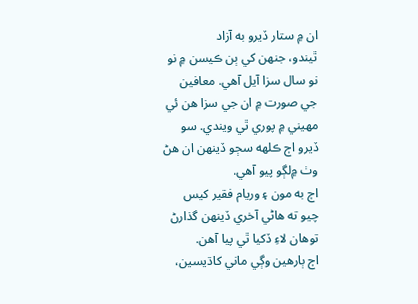ان ۾ ستار ڏيرو به آزاد
ٿيندو، جنهن کي ٻن ڪيسن ۾ نو
نو سال سزا آيل آهي. معافين
جي صورت ۾ ان جي سزا هن ئي
مهيني ۾ پوري ٿي ويندي. سو
ڏيرو اڄ ڪلهه سڄو ڏينهن ان هڻ
وٺ ۾لڳو پيو آهي.
اڄ به مون ۽ وريام فقير کيس
چيو ته هاڻي آخري ڏينهن گذارڻ
توهان لاءِ ڏکيا ٿي پيا آهن.
اڄ ٻارهين وڳي ماني کاڌيسين،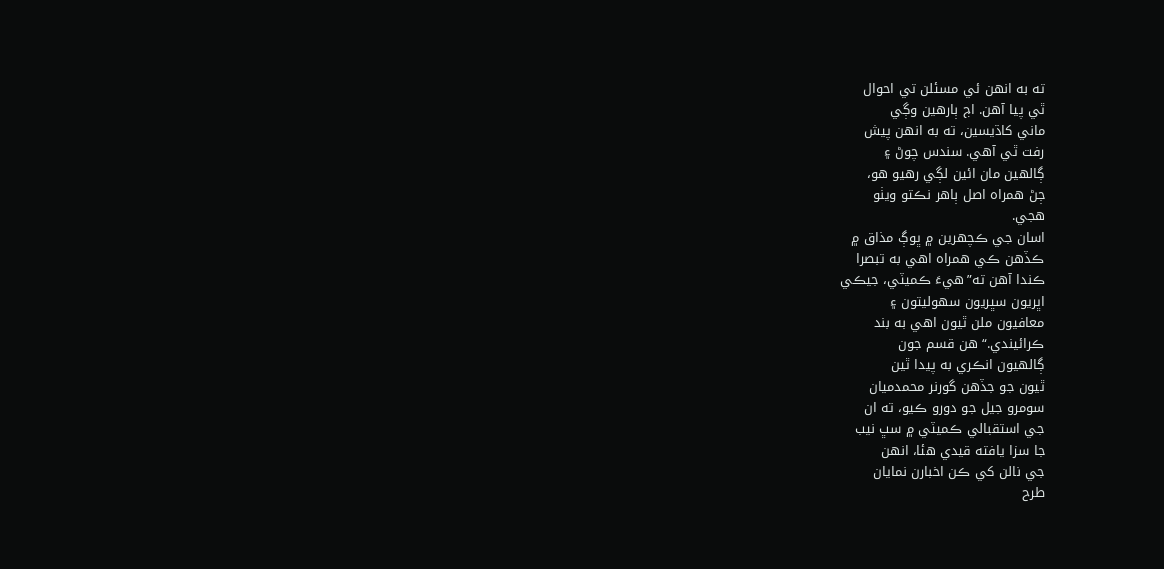ته به انهن ئي مسئلن تي احوال
ٿي پيا آهن. اڄ ٻارهين وڳي
ماني کاڌيسين، ته به انهن پيش
رفت ٿي آهي. سندس چوڻ ۽
ڳالهين مان ائين لڳي رهيو هو،
ڄڻ همراه اصل ٻاهر نڪتو ويٺو
هجي.
اسان جي ڪچهرين ۾ ڀوڳ مذاق ۾
ڪڏهن ڪي همراه اهي به تبصرا
ڪندا آهن ته”هيءَ ڪميٽي، جيڪي
اڀريون سڀريون سهوليتون ۽
معافيون ملن ٿيون اهي به بند
ڪرائيندي.“ هن قسم جون
ڳالهيون انڪري به پيدا ٿين
ٿيون جو جڏهن گورنر محمدميان
سومرو جيل جو دورو ڪيو، ته ان
جي استقبالي ڪميٽي ۾ سڀ نيب
جا سزا يافته قيدي هئا، انهن
جي نالن کي ڪن اخبارن نمايان
طرح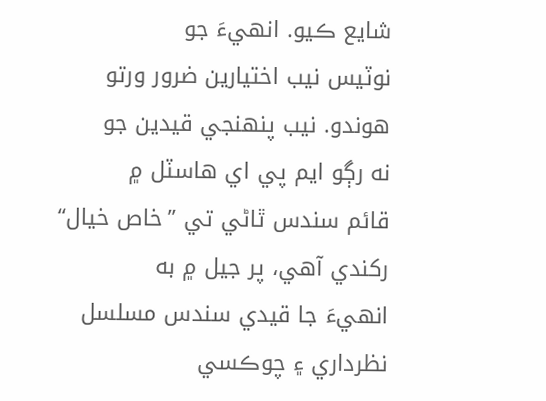شايع ڪيو. انهيءَ جو
نوٽيس نيب اختيارين ضرور ورتو
هوندو. نيب پنهنجي قيدين جو
نه رڳو ايم پي اي هاسٽل ۾
قائم سندس ٿاڻي تي ”خاص خيال“
رکندي آهي، پر جيل ۾ به
انهيءَ جا قيدي سندس مسلسل
نظرداري ۽ چوڪسي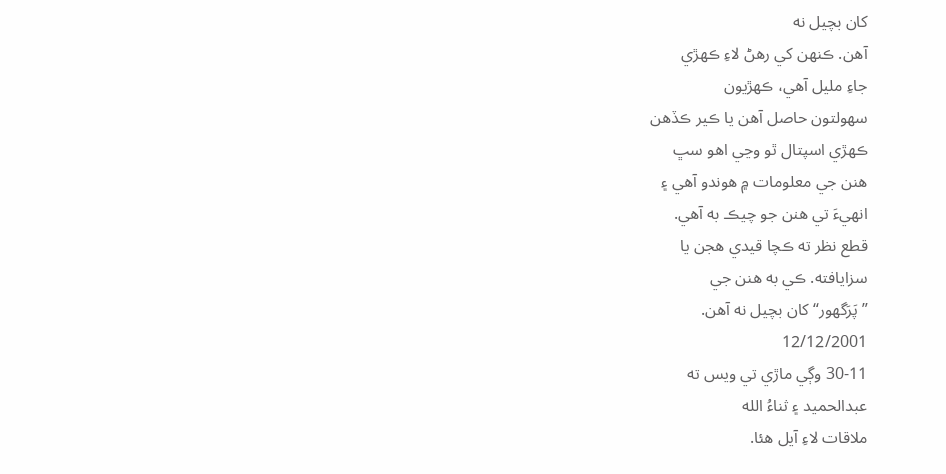کان بچيل نه
آهن. ڪنهن کي رهڻ لاءِ ڪهڙي
جاءِ مليل آهي، ڪهڙيون
سهولتون حاصل آهن يا ڪير ڪڏهن
ڪهڙي اسپتال ٿو وڃي اهو سڀ
هنن جي معلومات ۾ هوندو آهي ۽
انهيءَ تي هنن جو چيڪ به آهي.
قطع نظر ته ڪچا قيدي هجن يا
سزايافته. ڪي به هنن جي
”پَرَگهور“ کان بچيل نه آهن.
12/12/2001
30-11 وڳي ماڙي تي ويس ته
عبدالحميد ۽ ثناءُ الله
ملاقات لاءِ آيل هئا.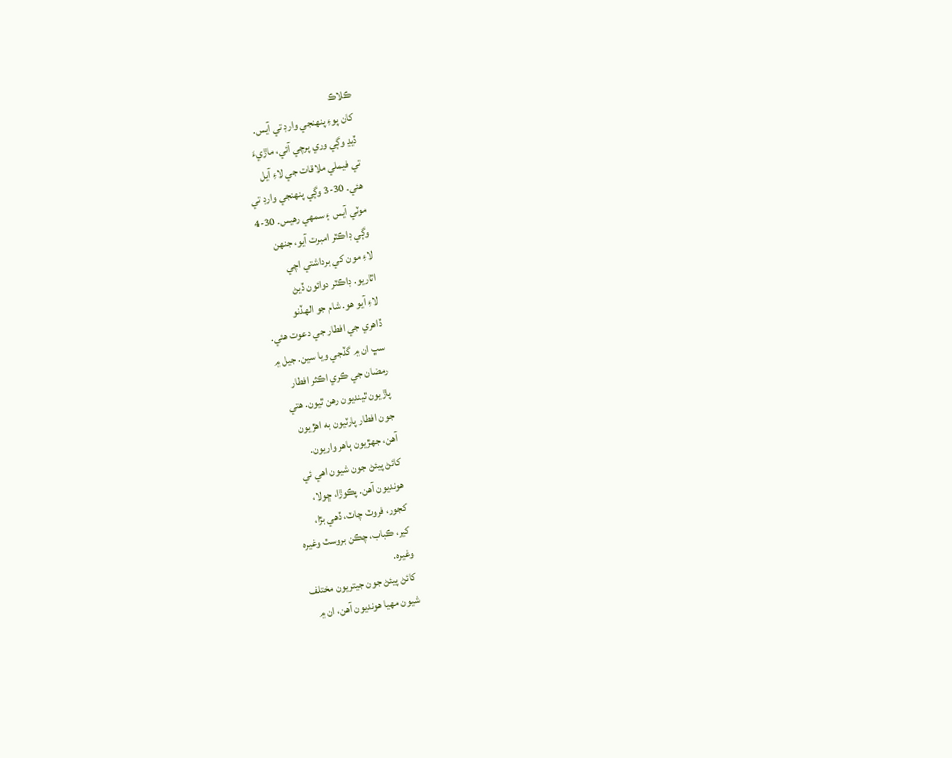ڪلاڪ
کان پوءِ پنهنجي وارڊ تي آيس.
ڏيڍ وڳي وري پرچي آئي، ماڙيءَ
تي فيملي ملاقات جي لاءِ آيل
هئي. 30-3 وڳي پنهنجي وارڊ تي
موٽي آيس ۽ سمهي رهيس. 30-4
وڳي ڊاڪٽر امبرت آيو، جنهن
لاءِ مون کي برداشتي اچي
اٿاريو. ڊاڪٽر دوائون ڏيڻ
لاءِ آيو هو. شام جو الهڏنو
ڏاهري جي افطار جي دعوت هئي.
سڀ ان ۾ گڏجي ويا سين. جيل ۾
رمضان جي ڪري اڪثر افطار
پاڙيون ٿينديون رهن ٿيون. هتي
جون افطار پارٽيون به اهڙيون
آهن، جهڙيون ٻاهر واريون.
کائڻ پيئڻ جون شيون اهي ئي
هونديون آهن. پڪوڙا، ڇولا،
کجور، فروٽ چاٽ، ڏهي بڙا،
کير، ڪباب، چڪن بروسٽ وغيره
وغيره.
کائڻ پيئڻ جون جيتريون مختلف
شيون مهيا هونديون آهن، ان ۾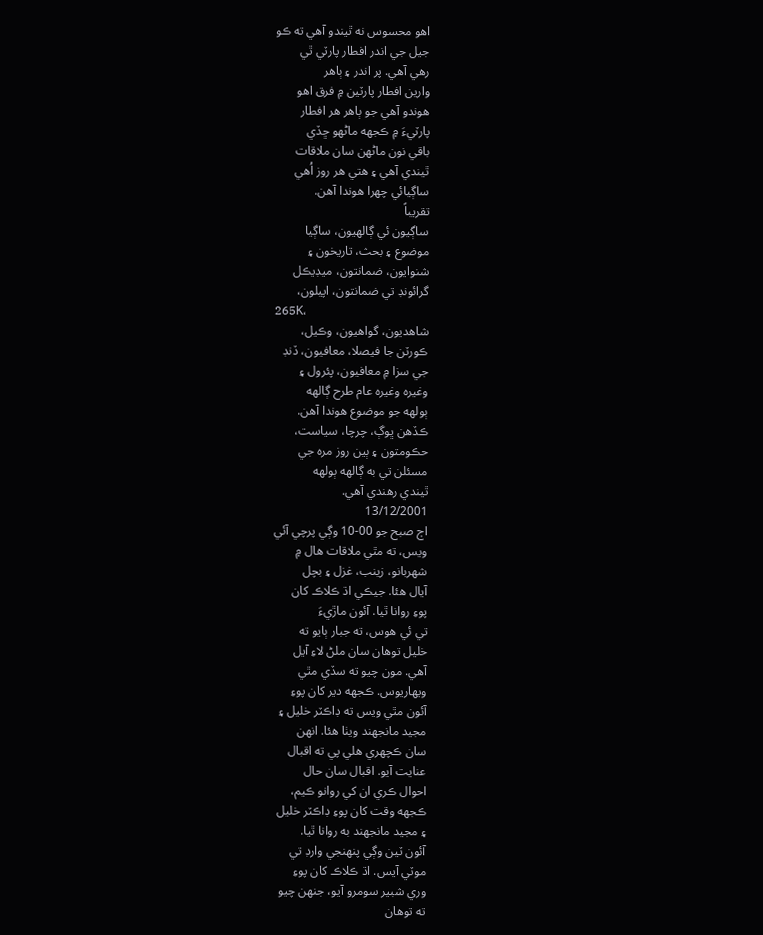اهو محسوس نه ٿيندو آهي ته ڪو
جيل جي اندر افطار پارٽي ٿي
رهي آهي. پر اندر ۽ ٻاهر
وارين افطار پارٽين ۾ فرق اهو
هوندو آهي جو ٻاهر هر افطار
پارٽيءَ ۾ ڪجهه ماڻهو ڇڏي
باقي نون ماڻهن سان ملاقات
ٿيندي آهي ۽ هتي هر روز اُهي
ساڳيائي چهرا هوندا آهن.
تقريباً
ساڳيون ئي ڳالهيون، ساڳيا
موضوع ۽ بحث، تاريخون ۽
شنوايون، ضمانتون، ميڊيڪل
گرائونڊ تي ضمانتون، اپيلون،
265K،
شاهديون، گواهيون، وڪيل،
ڪورٽن جا فيصلا، معافيون، ڏنڊ
جي سزا ۾ معافيون، پئرول ۽
وغيره وغيره عام طرح ڳالهه
ٻولهه جو موضوع هوندا آهن.
ڪڏهن ڀوڳ، چرچا، سياست،
حڪومتون ۽ ٻين روز مره جي
مسئلن تي به ڳالهه ٻولهه
ٿيندي رهندي آهي.
13/12/2001
اڄ صبح جو 00-10 وڳي پرچي آئي
ويس، ته مٿي ملاقات هال ۾
شهربانو، زينب، غزل ۽ بچل
آيال هئا. جيڪي اڌ ڪلاڪ کان
پوءِ روانا ٿيا. آئون ماڙيءَ
تي ئي هوس، ته جبار ٻايو ته
خليل توهان سان ملڻ لاءِ آيل
آهي. مون چيو ته سڏي مٿي
ويهاريوس. ڪجهه دير کان پوءِ
آئون مٿي ويس ته ڊاڪٽر خليل ۽
مجيد مانجهند ويٺا هئا. انهن
سان ڪچهري هلي پي ته اقبال
عنايت آيو. اقبال سان حال
احوال ڪري ان کي روانو ڪيم،
ڪجهه وقت کان پوءِ ڊاڪٽر خليل
۽ مجيد مانجهند به روانا ٿيا.
آئون ٽين وڳي پنهنجي وارڊ تي
موٽي آيس. اڌ ڪلاڪ کان پوءِ
وري شبير سومرو آيو، جنهن چيو
ته توهان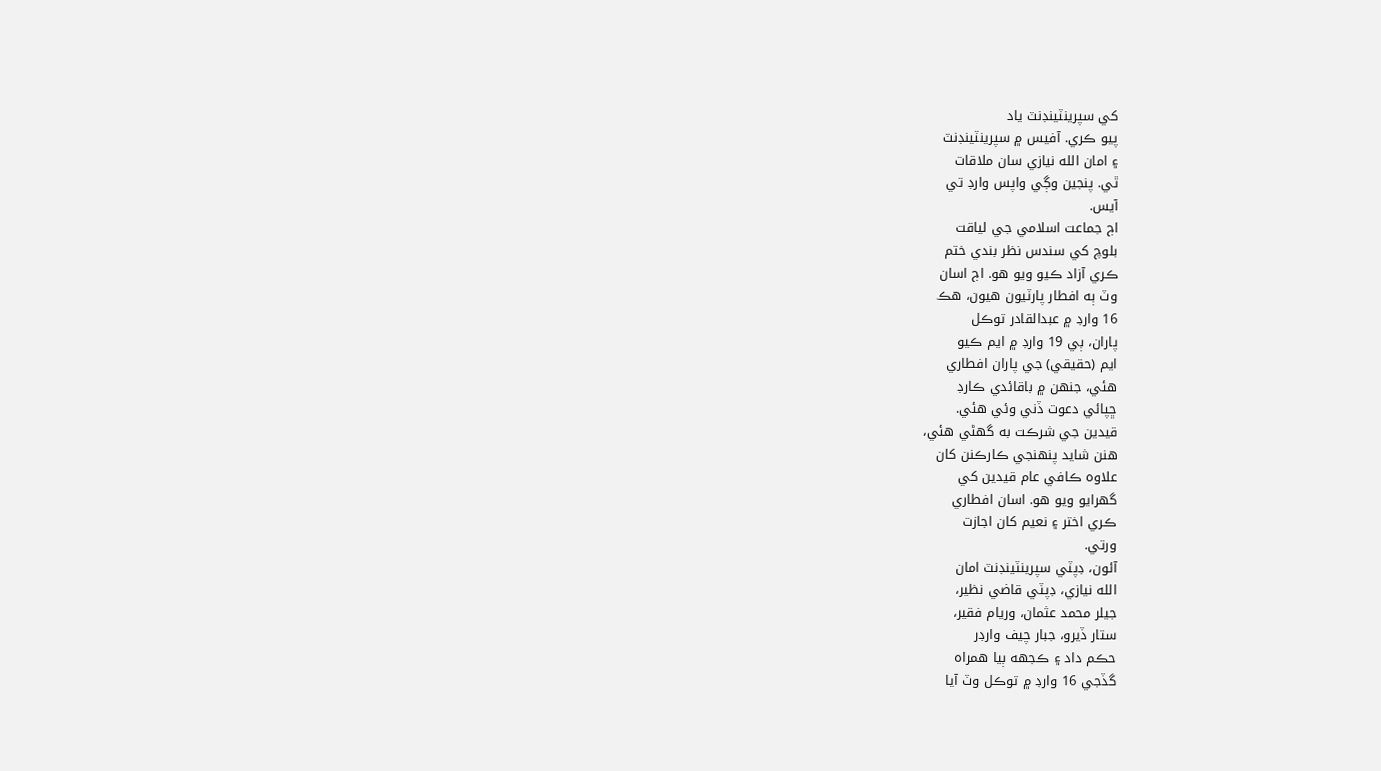کي سپرينٽينڊنٽ ياد
پيو ڪري. آفيس ۾ سپرينٽينڊنٽ
۽ امان الله نيازي سان ملاقات
ٿي. پنجين وڳي واپس وارڊ تي
آيس.
اڄ جماعت اسلامي جي لياقت
بلوچ کي سندس نظر بندي ختم
ڪري آزاد ڪيو ويو هو. اڄ اسان
وٽ ٻه افطار پارٽيون هيون، هڪ
16 وارڊ ۾ عبدالقادر توڪل
پاران، ٻي 19 وارڊ ۾ ايم ڪيو
ايم (حقيقي) جي پاران افطاري
هئي، جنهن ۾ باقائدي ڪارڊ
ڇپائي دعوت ڏني وئي هئي.
قيدين جي شرڪت به گهڻي هئي،
هنن شايد پنهنجي ڪارڪنن کان
علاوه ڪافي عام قيدين کي
گهرايو ويو هو. اسان افطاري
ڪري اختر ۽ نعيم کان اجازت
ورتي.
آئون، ڊپٽي سپرينٽينڊنٽ امان
الله نيازي، ڊپٽي قاضي نظير،
جيلر محمد عثمان، وريام فقير،
ستار ڏيرو، جبار چيف وارڊر
حڪم داد ۽ ڪجهه ٻيا همراه
گڏجي 16 وارڊ ۾ توڪل وٽ آيا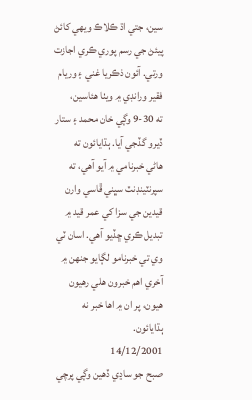سين، جتي اڌ ڪلاڪ ويهي کائڻ
پيئڻ جي رسم پوري ڪري اجازت
ورتي. آئون ذڪريا غني ۽ وريام
فقير ورانڊي ۾ ويٺا هئاسين،
ته 30-9 وڳي خان محمد ۽ ستار
ڏيرو گڏجي آيا. ٻڌايائون ته
هاڻي خبرنامي ۾ آيو آهي، ته
سپرنٽينڊنٽ سڀني ڦاسي وارن
قيدين جي سزا کي عمر قيد ۾
تبديل ڪري ڇڏيو آهي. اسان ٽي
وي تي خبرنامو لڳايو جنهن ۾
آخري اهم خبرون هلي رهيون
هيون، پر ان ۾ اها خبر نه
ٻڌايائون.
14/12/2001
صبح جو ساڍي ڏهين وڳي پرچي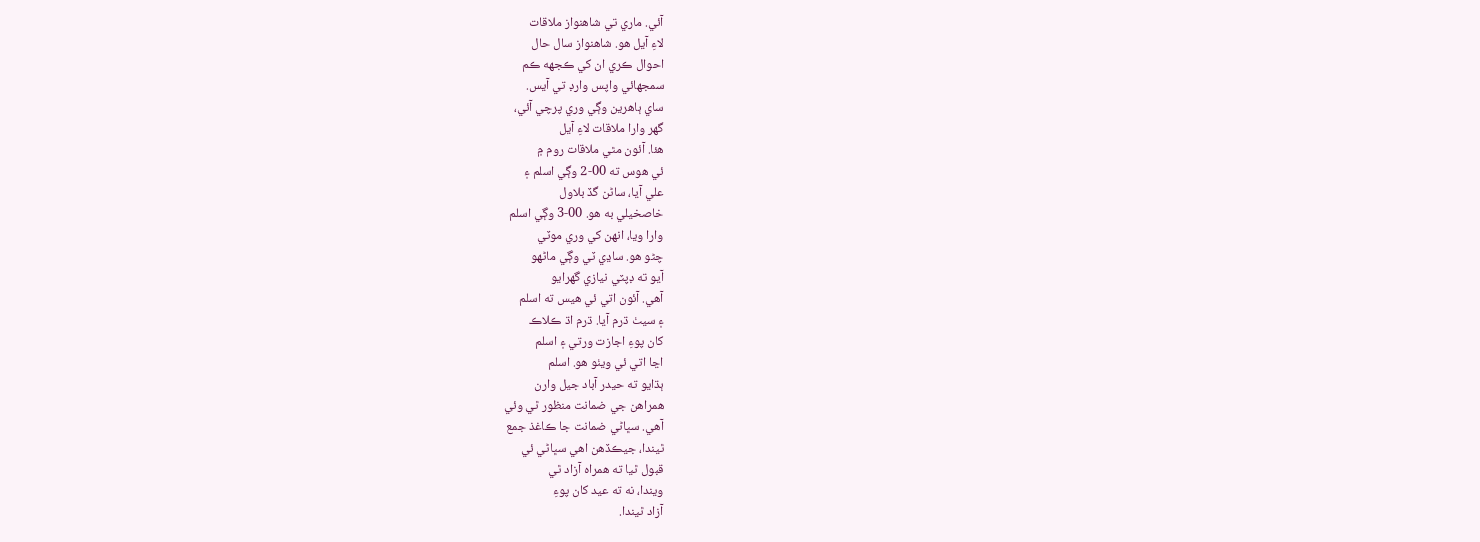آئي. ماري تي شاهنواز ملاقات
لاءِ آيل هو. شاهنواز سال حال
احوال ڪري ان کي ڪجهه ڪم
سمجهائي واپس وارڊ تي آيس.
ساي ٻاهرين وڳي وري پرچي آئي،
گهر وارا ملاقات لاءِ آيل
هئا. آئون مٿي ملاقات روم ۾
ئي هوس ته 00-2 وڳي اسلم ۽
علي آيا، ساڻن گڏ بلاول
خاصخيلي به هو. 00-3 وڳي اسلم
وارا ويا، انهن کي وري موٽي
چڻو هو. ساڍي ٽي وڳي ماڻهو
آيو ته ڊپٽي نيازي گهرايو
آهي. آئون اتي ئي هيس ته اسلم
۽ سيٺ ڌرم آيا. ڌرم اڌ ڪلاڪ
کان پوءِ اجازت ورتي ۽ اسلم
اڃا اتي ئي ويٺو هو. اسلم
ٻڌايو ته حيدر آباد جيل وارن
همراهن جي ضمانت منظور ٿي وئي
آهي. سڀاڻي ضمانت جا ڪاغذ جمع
ٿيندا، جيڪڏهن اهي سڀاڻي ئي
قبول ٿيا ته همراه آزاد ٿي
ويندا، نه ته عيد کان پوءِ
آزاد ٿيندا.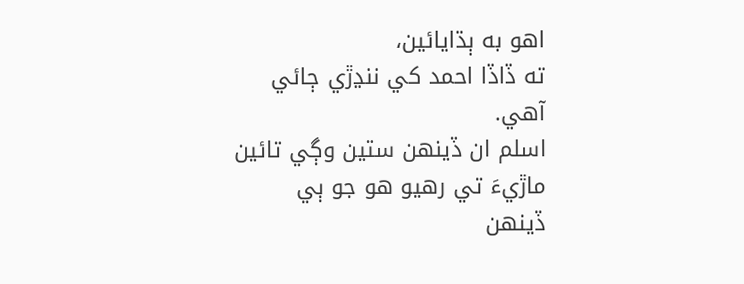اهو به ٻڌايائين،
ته ڏاڏا احمد کي ننڍڙي ڄائي
آهي.
اسلم ان ڏينهن ستين وڳي تائين
ماڙيءَ تي رهيو هو جو ٻي
ڏينهن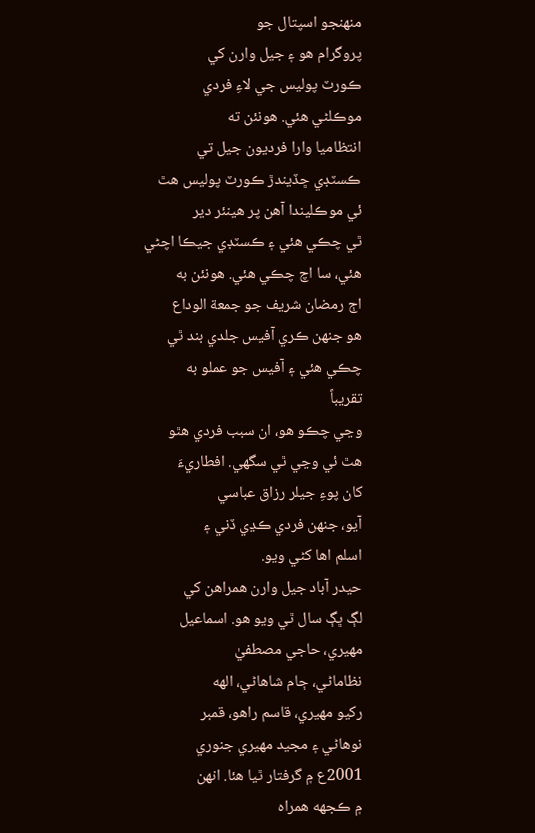منهنجو اسپتال جو
پروگرام هو ۽ جيل وارن کي
ڪورٽ پوليس جي لاءِ فردي
موڪلڻي هئي. هونئن ته
انتظاميا وارا فرديون جيل تي
ڪسٽڊي ڇڏيندڙ ڪورٽ پوليس هٿ
ئي موڪليندا آهن پر هينئر دير
ٿي چڪي هئي ۽ ڪسٽڊي جيڪا اچڻي
هئي، سا اچ چڪي هئي. هونئن به
اڄ رمضان شريف جو جمعة الوداع
هو جنهن ڪري آفيس جلدي بند ٿي
چڪي هئي ۽ آفيس جو عملو به
تقريباً
وڃي چڪو هو، ان سبب فردي هٿو
هٿ ئي وڃي ٿي سگهي. افطاريءَ
کان پوءِ جيلر رزاق عباسي
آيو، جنهن فردي ڪڍي ڏني ۽
اسلم اها کڻي ويو.
حيدر آباد جيل وارن همراهن کي
لڳ ڀڳ سال ٿي ويو هو. اسماعيل
مهيري، حاجي مصطفيٰ
نظاماڻي، ڄام شاهاڻي، الهه
رکيو مهيري، قاسم راهو، قمبر
نوهاڻي ۽ مجيد مهيري جنوري
2001ع ۾ گرفتار ٿيا هئا. انهن
۾ ڪجهه همراه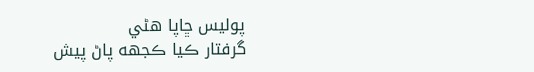پوليس ڇاپا هڻي
گرفتار ڪيا ڪجهه پاڻ پيش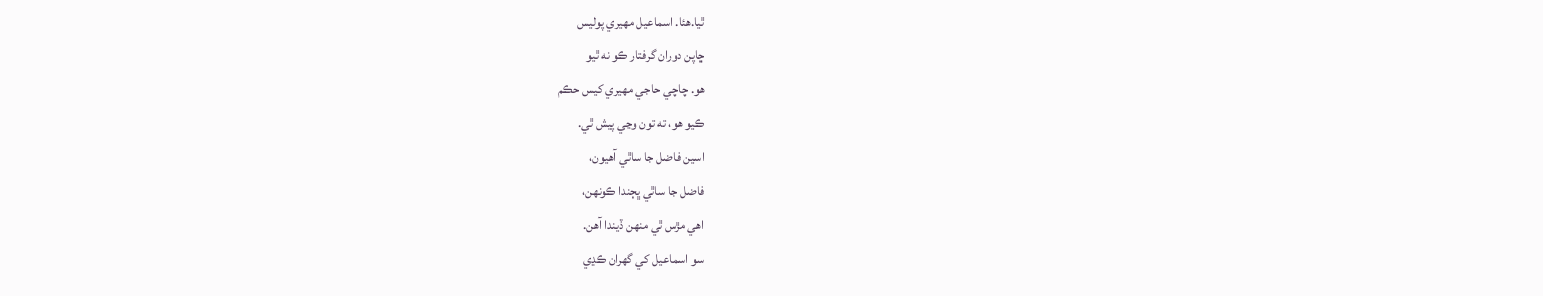ٿيا.هئا. اسماعيل مهيري پوليس
ڇاپن دوران گرفتار ڪو نه ٿيو
هو. چاچي حاجي مهيري کيس حڪم
ڪيو هو، ته تون وڃي پيش ٿي.
اسين فاضل جا ساٿي آهيون،
فاضل جا ساٿي ڀڄندا ڪونهن،
اهي مڙس ٿي منهن ڏيندا آهن.
سو اسماعيل کي گهران ڪڍي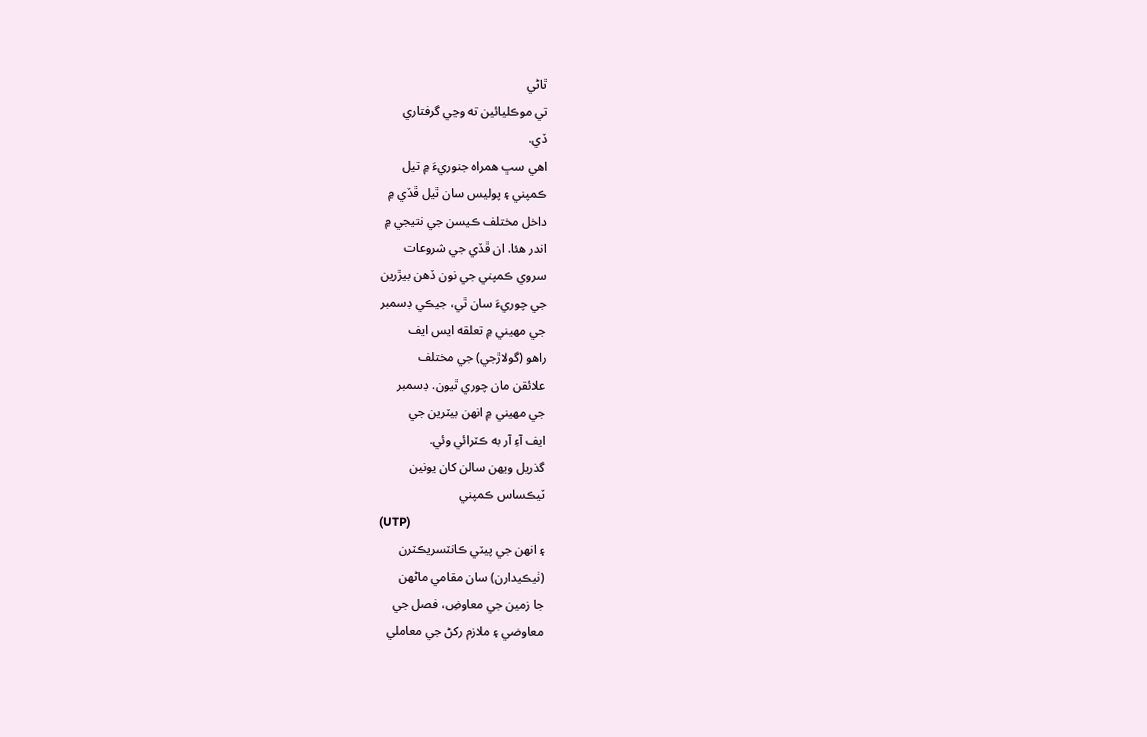ٿاڻي
تي موڪليائين ته وڃي گرفتاري
ڏي.
اهي سڀ همراه جنوريءَ ۾ تيل
ڪمپني ۽ پوليس سان ٿيل ڦڏي ۾
داخل مختلف ڪيسن جي نتيجي ۾
اندر هئا. ان ڦڏي جي شروعات
سروي ڪمپني جي نون ڏهن بيڙرين
جي چوريءَ سان ٿي، جيڪي ڊسمبر
جي مهيني ۾ تعلقه ايس ايف
راهو (گولاڙجي) جي مختلف
علائقن مان چوري ٿيون. ڊسمبر
جي مهيني ۾ انهن بيٽرين جي
ايف آءِ آر به ڪٽرائي وئي.
گذريل ويهن سالن کان يونين
ٽيڪساس ڪمپني
(UTP)
۽ انهن جي پيٽي ڪانٽسريڪٽرن
(ٺيڪيدارن) سان مقامي ماڻهن
جا زمين جي معاوضِ، فصل جي
معاوضي ۽ ملازم رکڻ جي معاملي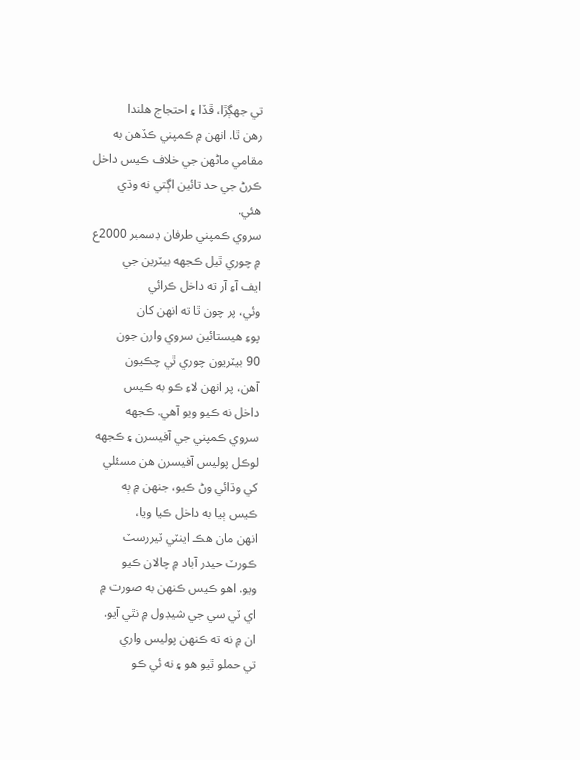تي جهڳڙا، ڦڏا ۽ احتجاج هلندا
رهن ٿا. انهن ۾ ڪمپني ڪڏهن به
مقامي ماڻهن جي خلاف ڪيس داخل
ڪرڻ جي حد تائين اڳتي نه وڌي
هئي.
سروي ڪمپني طرفان ڊسمبر 2000ع
۾ چوري ٿيل ڪجهه بيٽرين جي
ايف آءِ آر ته داخل ڪرائي
وئي، پر چون ٿا ته انهن کان
پوءِ هيستائين سروي وارن جون
90 بيٽريون چوري ٿي چڪيون
آهن، پر انهن لاءِ ڪو به ڪيس
داخل نه ڪيو ويو آهي. ڪجهه
سروي ڪمپني جي آفيسرن ۽ ڪجهه
لوڪل پوليس آفيسرن هن مسئلي
کي وڌائي وڻ ڪيو، جنهن ۾ ٻه
ڪيس ٻيا به داخل ڪيا ويا،
انهن مان هڪ اينٽي ٽيررسٽ
ڪورٽ حيدر آباد ۾ چالان ڪيو
ويو. اهو ڪيس ڪنهن به صورت ۾
اي ٽي سي جي شيڊول ۾ نٿي آيو.
ان ۾ نه ته ڪنهن پوليس واري
تي حملو ٿيو هو ۽ نه ئي ڪو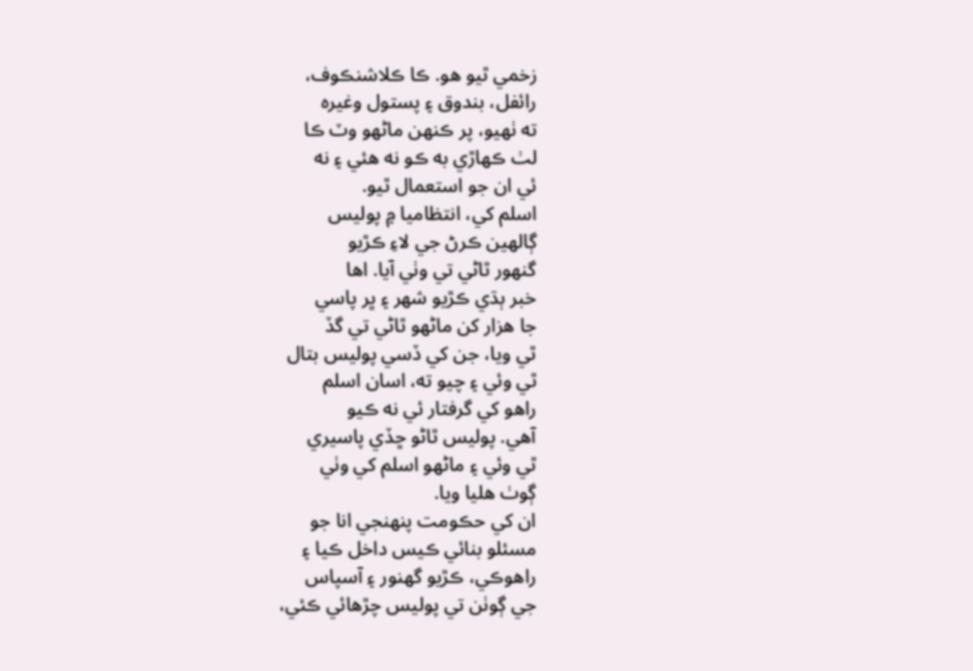زخمي ٿيو هو. ڪا ڪلاشنڪوف،
رائفل، بندوق ۽ پستول وغيره
ته ٺهيو، پر ڪنهن ماڻهو وٽ ڪا
لٺ ڪهاڙي به ڪو نه هئي ۽ نه
ئي ان جو استعمال ٿيو.
اسلم کي، انتظاميا ۾ پوليس
ڳالهين ڪرڻ جي لاءِ ڪڙيو
گنهور ٿاڻي تي وٺي آيا. اها
خبر ٻڌي ڪڙيو شهر ۽ ڀر پاسي
جا هزار کن ماڻهو ٿاڻي تي گڏ
ٿي ويا، جن کي ڏسي پوليس بتال
ٿي وئي ۽ چيو ته، اسان اسلم
راهو کي گرفتار ئي نه ڪيو
آهي. پوليس ٿاڻو ڇڏي پاسيري
ٿي وئي ۽ ماڻهو اسلم کي وٺي
ڳوٺ هليا ويا.
ان کي حڪومت پنهنجي انا جو
مسئلو بنائي ڪيس داخل ڪيا ۽
راهوڪي، ڪڙيو گهنور ۽ آسپاس
جي ڳوٺن تي پوليس چڙهائي ڪئي،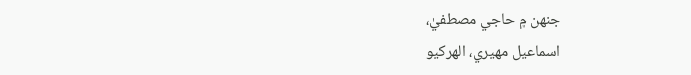جنهن ۾ حاجي مصطفيٰ،
اسماعيل مهيري، الهرکيو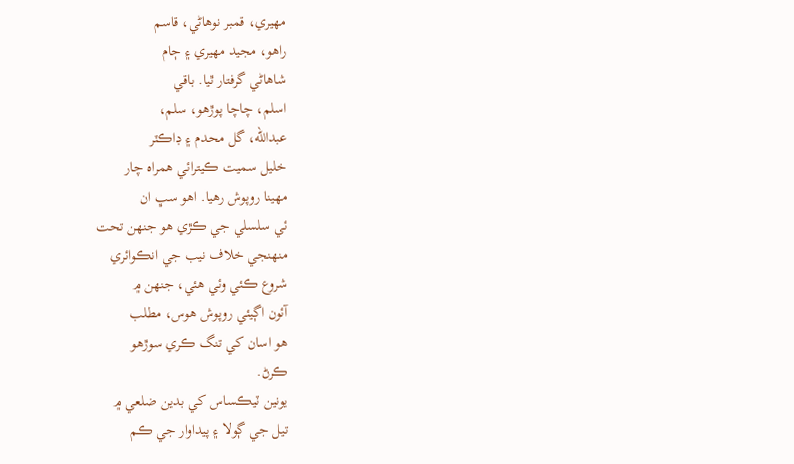مهيري، قمبر نوهاڻي، قاسم
راهو، مجيد مهيري ۽ ڄام
شاهاڻي گرفتار ٿيا. باقي
اسلم، چاچا پوڙهو، سلم،
عبدالله، گل محدم ۽ ڊاڪٽر
خليل سميت ڪيترائي همراه چار
مهينا روپوش رهيا. اهو سڀ ان
ئي سلسلي جي ڪڙي هو جنهن تحت
منهنجي خلاف نيب جي انڪوائري
شروع ڪئي وئي هئي، جنهن ۾
آئون اڳيئي روپوش هوس، مطلب
هو اسان کي تنگ ڪري سوڙهو
ڪرڻ.
يونين ٽيڪساس کي بدين ضلعي ۾
تيل جي ڳولا ۽ پيداوار جي ڪم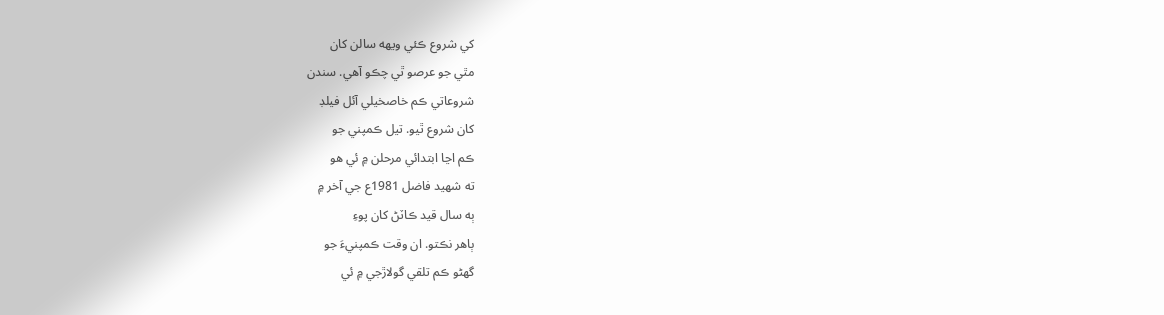کي شروع ڪئي ويهه سالن کان
مٿي جو عرصو ٿي چڪو آهي. سندن
شروعاتي ڪم خاصخيلي آئل فيلڊ
کان شروع ٿيو. تيل ڪمپني جو
ڪم اڃا ابتدائي مرحلن ۾ ئي هو
ته شهيد فاضل 1981ع جي آخر ۾
ٻه سال قيد ڪاٽڻ کان پوءِ
ٻاهر نڪتو. ان وقت ڪمپنيءَ جو
گهڻو ڪم تلقي گولاڙجي ۾ ئي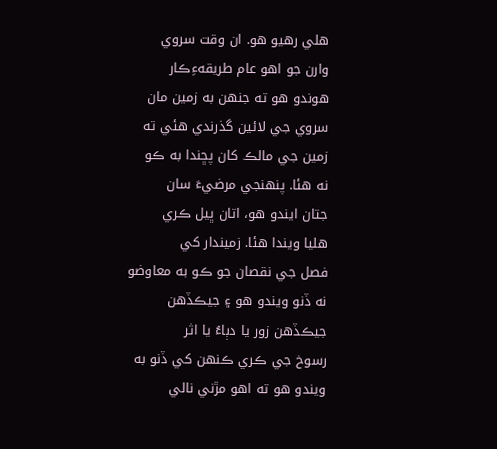هلي رهيو هو. ان وقت سروي
وارن جو اهو عام طريقهءِڪار
هوندو هو ته جنهن به زمين مان
سروي جي لائين گذرندي هئي ته
زمين جي مالڪ کان پڇندا به ڪو
نه هئا. پنهنجي مرضيءَ سان
جتان ايندو هو، اتان ڀيل ڪري
هليا ويندا هئا. زميندار کي
فصل جي نقصان جو ڪو به معاوضو
نه ڏنو ويندو هو ۽ جيڪڏهن
جيڪڏهن زور يا دٻاءُ يا اثر
رسوخ جي ڪري ڪنهن کي ڏنو به
ويندو هو ته اهو مڙني نالي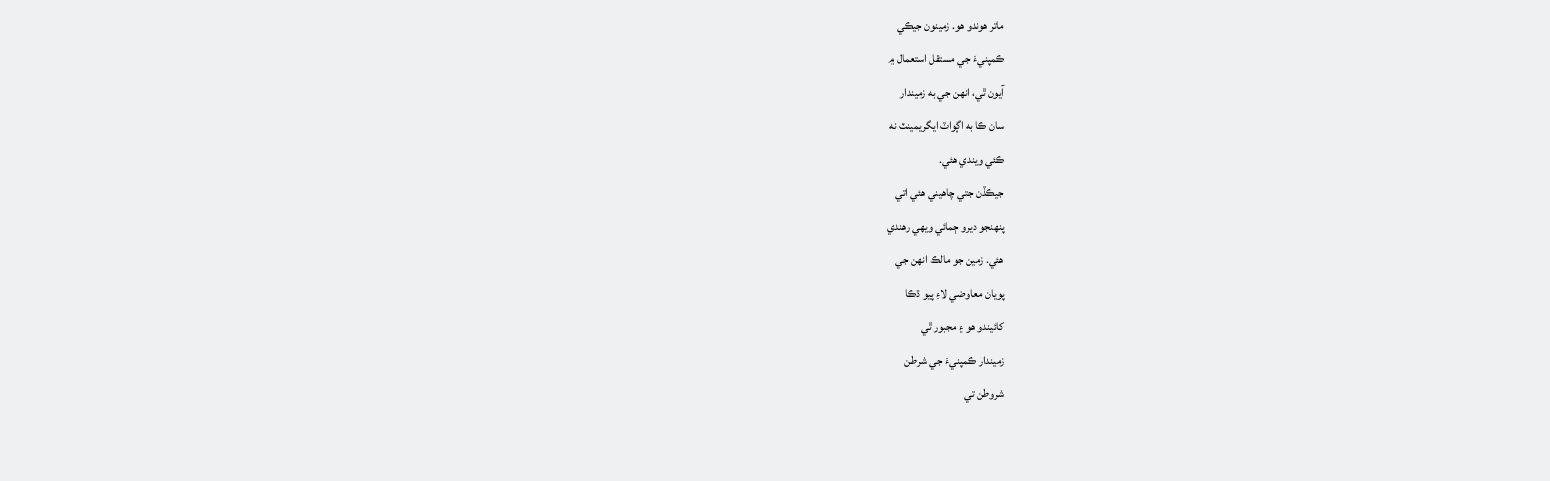ماتر هوندو هو. زمينون جيڪي
ڪمپنيءَ جي مستقل استعمال ۾
آيون ٿي، انهن جي به زميندار
سان ڪا به اڳواٽ ايگريمينٽ نه
ڪئي ويندي هئي.
جيڪڏن جتي چاهيني هئي اتي
پنهنجو ديرو ڄمائي ويهي رهندي
هئي. زمين جو مالڪ انهن جي
پويان معاوضي لاءِ پيو ڌڪا
کائيندو هو ۽ مجبور ٿي
زميندار ڪمپنيءَ جي شرطن
شروطن تي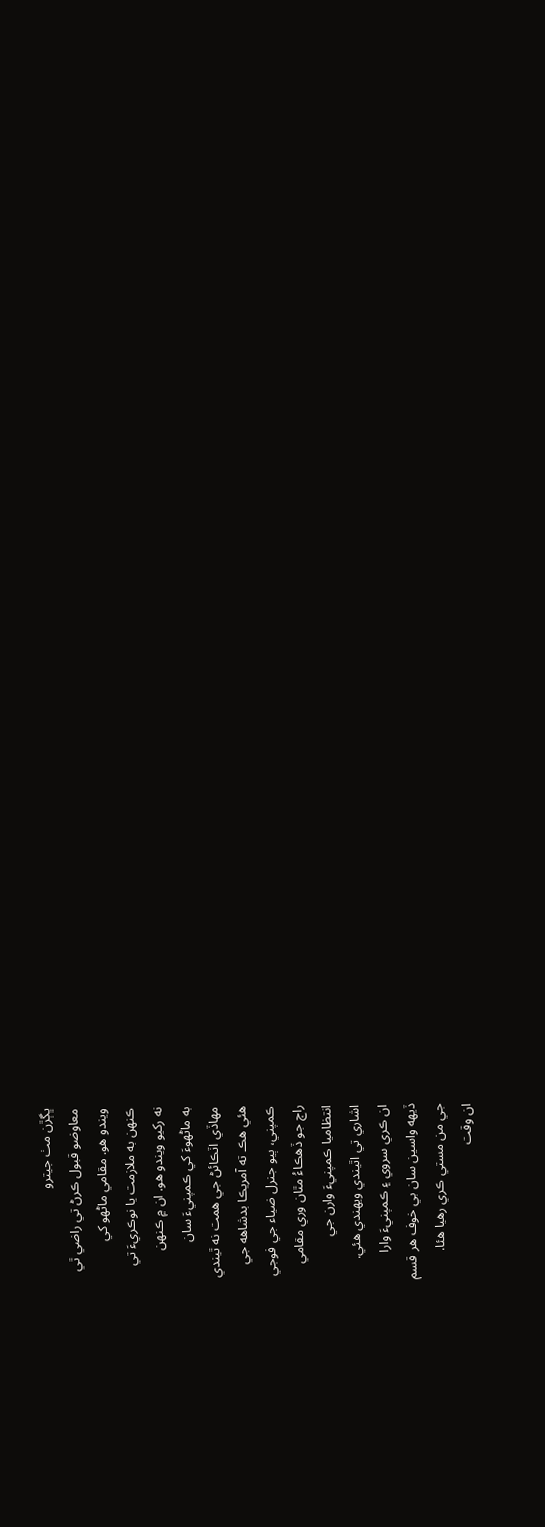ڀڳڙن مٺ جيترو
معاوضو قبول ڪرڻ تي راضي ٿي
ويندو هو. مقامي ماڻهو کي
ڪنهن به ملازمت يا نوڪريءَ تي
نه رکيو ويندو هو. ان ۾ ڪنهن
به ماڻهوءَ کي ڪمپنيءَ سان
مهاڏي اٽڪائڻ جي همت نه ٿيندي
هئي هڪ ته آمريڪا بدشاهه جي
ڪمپني، ٻيو جنرل ضياء جي فوجي
راڄ جو ڏهڪاءُ مٿان وري مقامي
انتظاميا ڪمپنيءَ وارن جي
اشاري تي اٿيندي ويهندي هئي.
ان ڪري سروي ۽ ڪمپنيءَ وارا
ڏيهه واسين سان بي خوف هر قسم
جي من مستي ڪري رهيا هئا.
ان وقت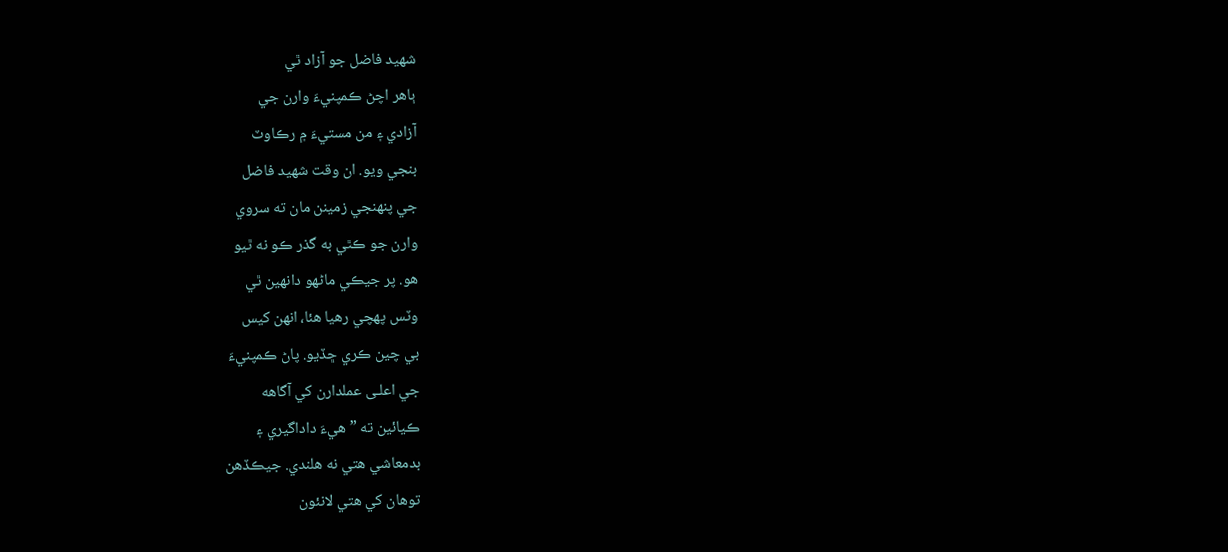شهيد فاضل جو آزاد ٿي
ٻاهر اچڻ ڪمپنيءَ وارن جي
آزادي ۽ من مستيءَ ۾ رڪاوٽ
بنجي ويو. ان وقت شهيد فاضل
جي پنهنجي زمينن مان ته سروي
وارن جو ڪٿي به گذر ڪو نه ٿيو
هو. پر جيڪي ماڻهو دانهين ٿي
وٽس پهچي رهيا هئا، انهن کيس
بي چين ڪري ڇڏيو. پاڻ ڪمپنيءَ
جي اعلـى عملدارن کي آگاهه
ڪيائين ته ”هيءَ داداگيري ۽
بدمعاشي هتي نه هلندي. جيڪڏهن
توهان کي هتي لانئون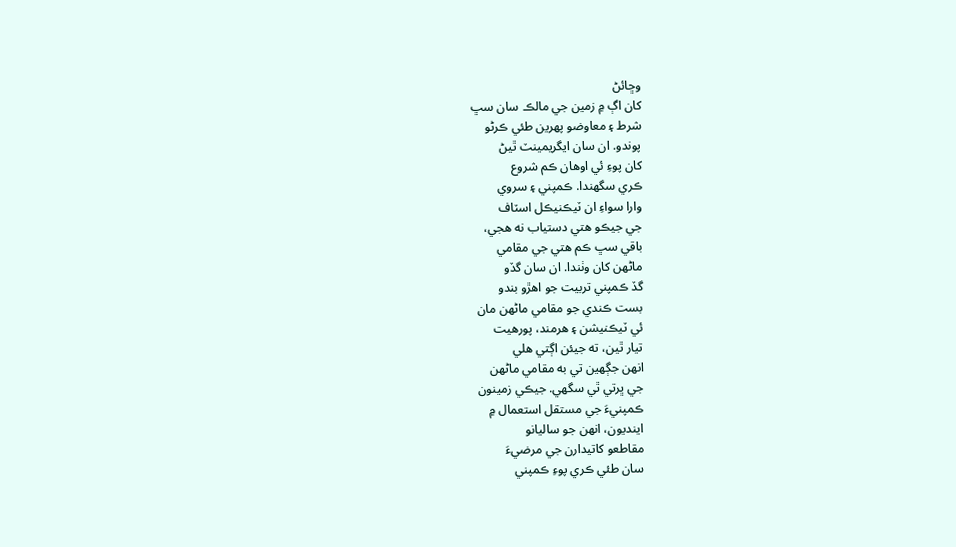وڇائڻ
کان اڳ ۾ زمين جي مالڪ سان سڀ
شرط ۽ معاوضو پهرين طئي ڪرڻو
پوندو. ان سان ايگريمينٽ ٿيڻ
کان پوءِ ئي اوهان ڪم شروع
ڪري سگهندا. ڪمپني ۽ سروي
وارا سواءِ ان ٽيڪنيڪل اسٽاف
جي جيڪو هتي دستياب نه هجي،
باقي سڀ ڪم هتي جي مقامي
ماڻهن کان وٺندا. ان سان گڏو
گڏ ڪمپني تربيت جو اهڙو بندو
بست ڪندي جو مقامي ماڻهن مان
ئي ٽيڪنيشن ۽ هرمند، پورهيت
تيار ٿين، ته جيئن اڳتي هلي
انهن جڳهين تي به مقامي ماڻهن
جي ڀرتي ٿي سگهي. جيڪي زمينون
ڪمپنيءَ جي مستقل استعمال ۾
اينديون، انهن جو ساليانو
مقاطعو کاتيدارن جي مرضيءَ
سان طئي ڪري پوءِ ڪمپني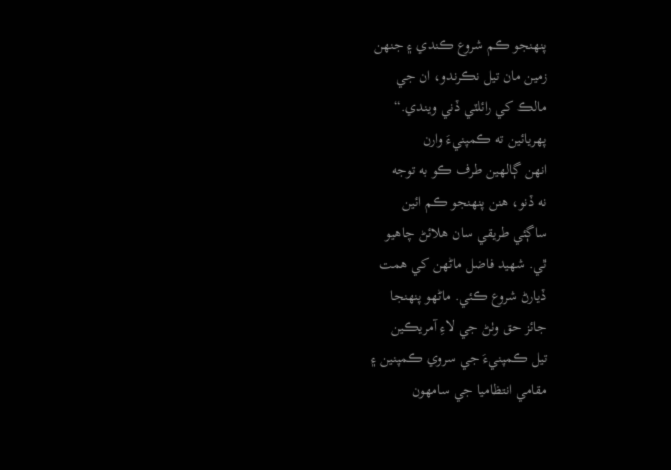پنهنجو ڪم شروع ڪندي ۽ جنهن
زمين مان تيل نڪرندو، ان جي
مالڪ کي رائلٽي ڏني ويندي.“
پهريائين ته ڪمپنيءَ وارن
انهن ڳالهين طرف ڪو به توجه
نه ڏنو، هنن پنهنجو ڪم ائين
ساڳئي طريقي سان هلائڻ چاهيو
ٿي. شهيد فاضل ماڻهن کي همت
ڏيارڻ شروع ڪئي. ماڻهو پنهنجا
جائز حق وٺڻ جي لاءِ آمريڪين
تيل ڪمپنيءَ جي سروي ڪمپنين ۽
مقامي انتظاميا جي سامهون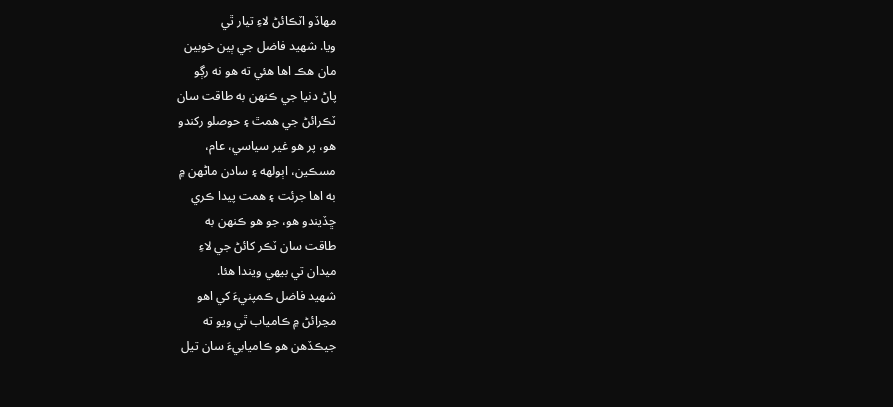مهاڏو اٽڪائڻ لاءِ تيار ٿي
ويا. شهيد فاضل جي ٻين خوبين
مان هڪ اها هئي ته هو نه رڳو
پاڻ دنيا جي ڪنهن به طاقت سان
ٽڪرائڻ جي همٿ ۽ حوصلو رکندو
هو، پر هو غير سياسي، عام،
مسڪين، اٻولهه ۽ سادن ماڻهن ۾
به اها جرئت ۽ همت پيدا ڪري
ڇڏيندو هو، جو هو ڪنهن به
طاقت سان ٽڪر کائڻ جي لاءِ
ميدان تي بيهي ويندا هئا.
شهيد فاضل ڪمپنيءَ کي اهو
مڃرائڻ ۾ ڪامياب ٿي ويو ته
جيڪڏهن هو ڪاميابيءَ سان تيل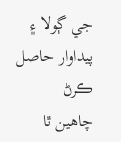جي ڳولا ۽ پيداوار حاصل ڪرڻ
چاهين ٿا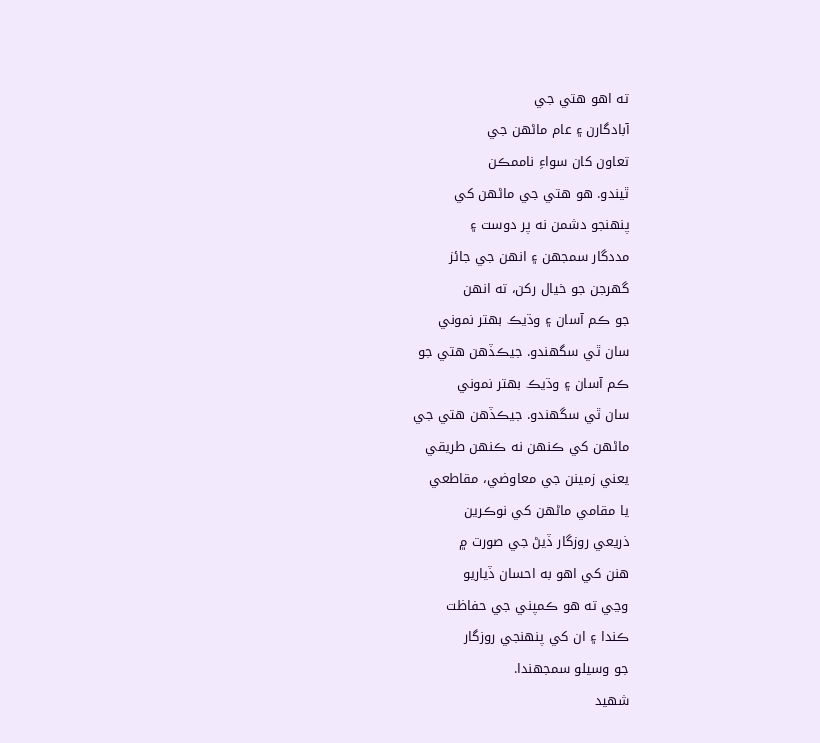ته اهو هتي جي
آبادگارن ۽ عام ماڻهن جي
تعاون کان سواءِ ناممڪن
ٿيندو. هو هتي جي ماڻهن کي
پنهنجو دشمن نه پر دوست ۽
مددگار سمجهن ۽ انهن جي جائز
گهرجن جو خيال رکن، ته انهن
جو ڪم آسان ۽ وڌيڪ بهتر نموني
سان ٿي سگهندو. جيڪڏهن هتي جو
ڪم آسان ۽ وڌيڪ بهتر نموني
سان ٿي سگهندو. جيڪڏهن هتي جي
ماڻهن کي ڪنهن نه ڪنهن طريقي
يعني زمينن جي معاوضي، مقاطعي
يا مقامي ماڻهن کي نوڪرين
ذريعي روزگار ڏيڻ جي صورت ۾
هنن کي اهو به احسان ڏياريو
وڃي ته هو ڪمپني جي حفاظت
ڪندا ۽ ان کي پنهنجي روزگار
جو وسيلو سمجهندا.
شهيد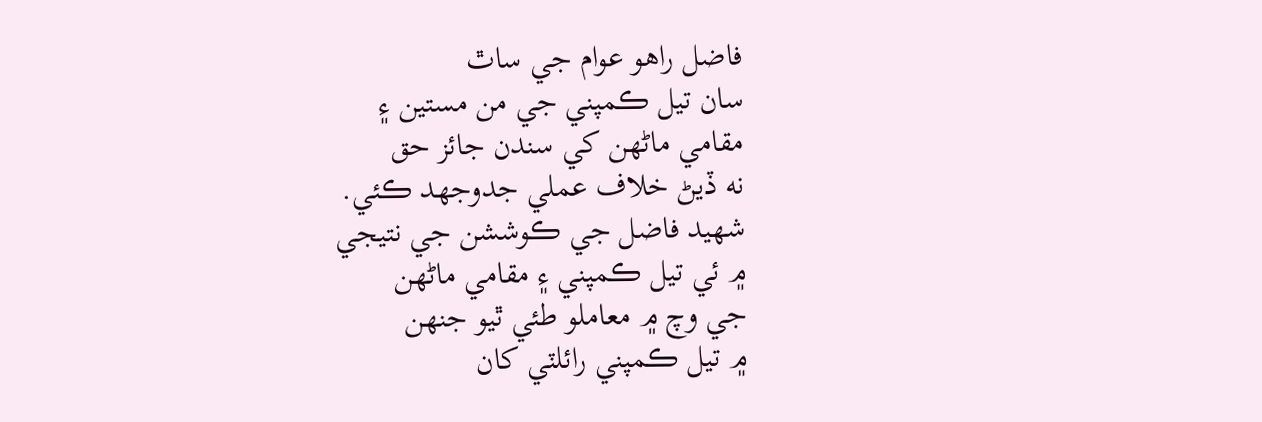فاضل راهو عوام جي ساٿ
سان تيل ڪمپني جي من مستين ۽
مقامي ماڻهن کي سندن جائز حق
نه ڏيڻ خلاف عملي جدوجهد ڪئي.
شهيد فاضل جي ڪوششن جي نتيجي
۾ ئي تيل ڪمپني ۽ مقامي ماڻهن
جي وچ ۾ معاملو طئي ٿيو جنهن
۾ تيل ڪمپني رائلٽي کان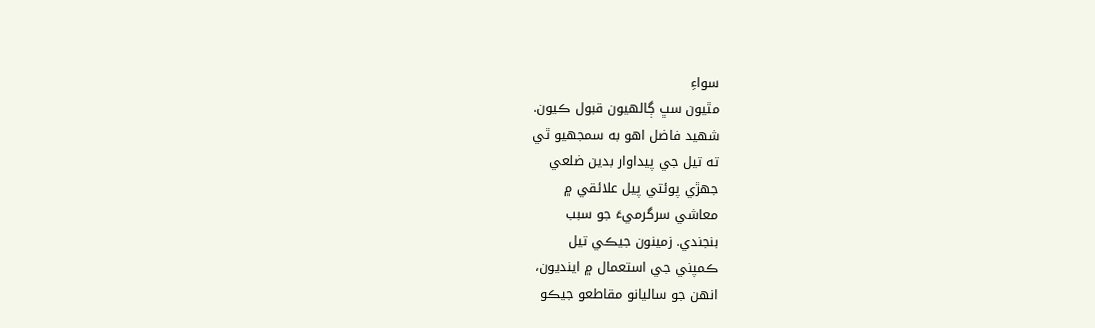سواءِ
مٿيون سڀ ڳالهيون قبول ڪيون.
شهيد فاضل اهو به سمجهيو ٿي
ته تيل جي پيداوار بدين ضلعي
جهڙي پوئتي پيل علائقي ۾
معاشي سرگرميءَ جو سبب
بنجندي. زمينون جيڪي تيل
ڪمپني جي استعمال ۾ اينديون،
انهن جو ساليانو مقاطعو جيڪو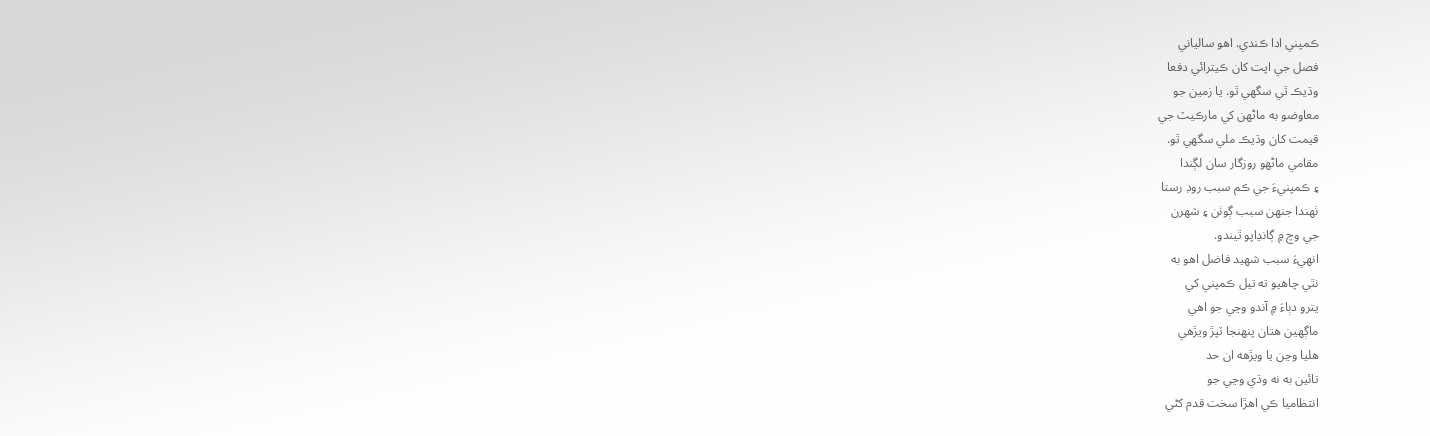ڪمپني ادا ڪندي. اهو سالياني
فصل جي اپت کان ڪيترائي دفعا
وڌيڪ ٿي سگهي ٿو. يا زمين جو
معاوضو به ماڻهن کي مارڪيٽ جي
قيمت کان وڌيڪ ملي سگهي ٿو.
مقامي ماڻهو روزگار سان لڳندا
۽ ڪمپنيءَ جي ڪم سبب روڊ رستا
ٺهندا جنهن سبب ڳوٺن ۽ شهرن
جي وچ ۾ ڳانڍاپو ٿيندو.
انهيءَ سبب شهيد فاضل اهو به
نٿي چاهيو ته تيل ڪمپني کي
يترو دٻاءَ ۾ آندو وڃي جو اهي
ماڳهين هتان پنهنجا ٽپڙ ويڙهي
هليا وڃن يا ويڙهه ان حد
تائين به نه وڌي وڃي جو
انتظاميا ڪي اهڙا سخت قدم کڻي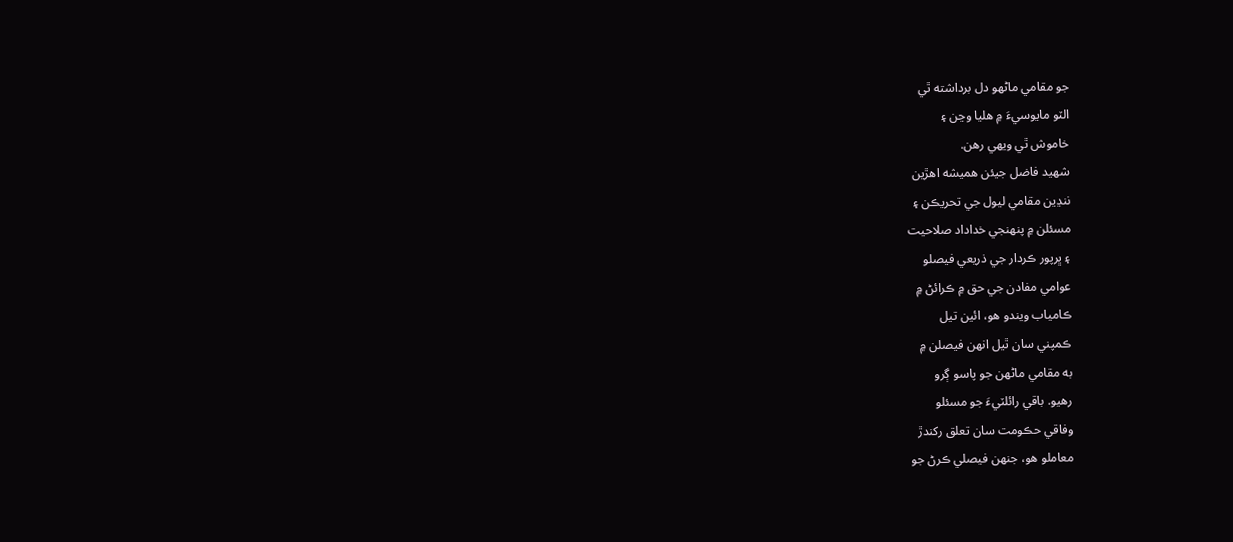جو مقامي ماڻهو دل برداشته ٿي
الٽو مايوسيءَ ۾ هليا وڃن ۽
خاموش ٿي ويهي رهن.
شهيد فاضل جيئن هميشه اهڙين
ننڍين مقامي ليول جي تحريڪن ۽
مسئلن ۾ پنهنجي خداداد صلاحيت
۽ ڀرپور ڪردار جي ذريعي فيصلو
عوامي مفادن جي حق ۾ ڪرائڻ ۾
ڪامياب ويندو هو، ائين تيل
ڪمپني سان ٿيل انهن فيصلن ۾
به مقامي ماڻهن جو پاسو ڳرو
رهيو. باقي رائلٽيءَ جو مسئلو
وفاقي حڪومت سان تعلق رکندڙ
معاملو هو، جنهن فيصلي ڪرڻ جو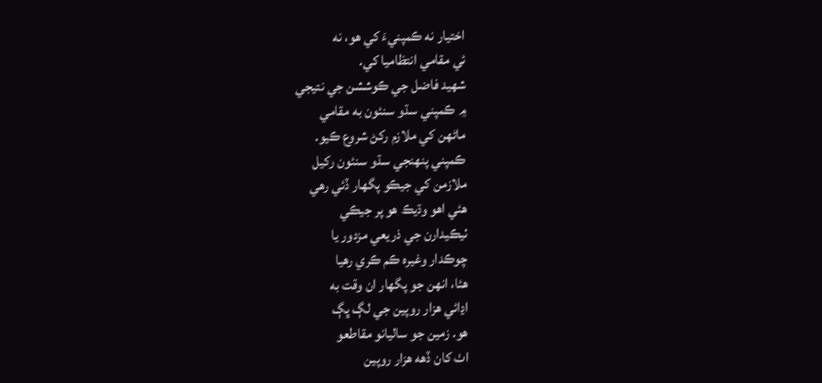اختيار نه ڪمپنيءَ کي هو، نه
ئي مقامي انتظاميا کي.
شهيد فاضل جي ڪوششن جي نتيجي
۾ ڪمپني سڌو سنئون به مقامي
ماڻهن کي ملازم رکڻ شروع ڪيو.
ڪمپني پنهنجي سڌو سنئون رکيل
ملازمن کي جيڪو پگهار ڏئي رهي
هئي اهو وڌيڪ هو پر جيڪي
ٺيڪيدارن جي ذريعي مزدور يا
چوڪدار وغيره ڪم ڪري رهيا
هئا، انهن جو پگهار ان وقت به
اڍائي هزار روپين جي لڳ ڀڳ
هو. زمين جو ساليانو مقاطعو
اٺ کان ڏهه هزار روپين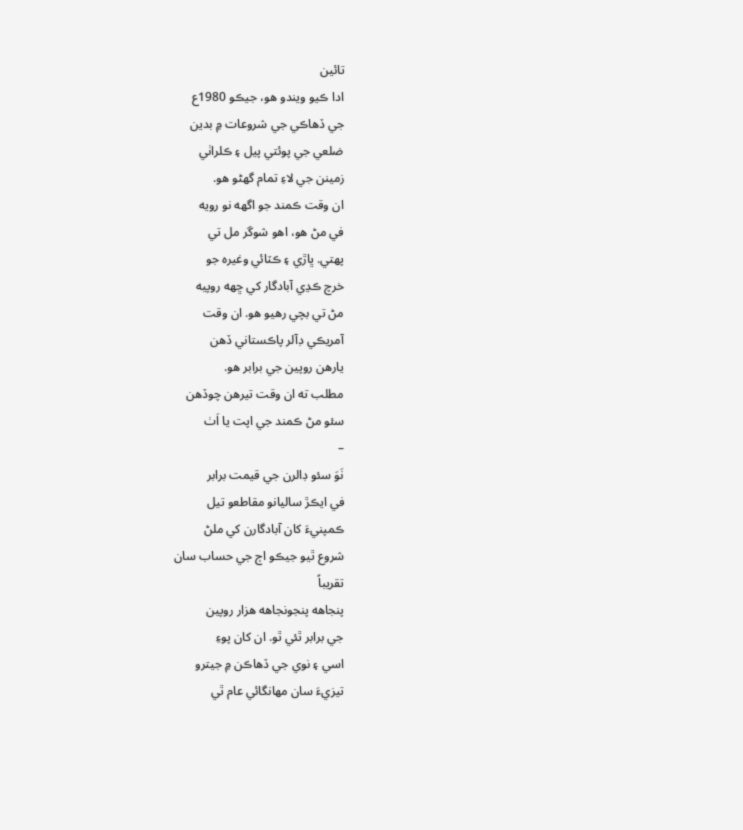تائين
ادا ڪيو ويندو هو، جيڪو 1980ع
جي ڏهاڪي جي شروعات ۾ بدين
ضلعي جي پوئتي پيل ۽ ڪلراٺي
زمينن جي لاءِ تمام گهڻو هو.
ان وقت ڪمند جو اگهه نو رويه
في مڻ هو، اهو شوگر مل تي
پهتي. ڀاڙي ۽ ڪٽائي وغيره جو
خرچ ڪڍي آبادگار کي ڇهه روپيه
مڻ تي بچي رهيو هو. ان وقت
آمريڪي ڊآلر پاڪستاني ڏهن
يارهن روپين جي برابر هو.
مطلب ته ان وقت تيرهن چوڏهن
سئو مڻ ڪمند جي اپت يا اَٺ
–
نَوَ سئو ڊالرن جي قيمت برابر
في ايڪڙ ساليانو مقاطعو تيل
ڪمپنيءَ کان آبادگارن کي ملڻ
شروع ٿيو جيڪو اڄ جي حساب سان
تقريباً
پنجاهه پنجونجاهه هزار روپين
جي برابر ٿئي ٿو. ان کان پوءِ
اسي ۽ نوي جي ڏهاڪن ۾ جيترو
تيزيءَ سان مهانگائي عام ٿي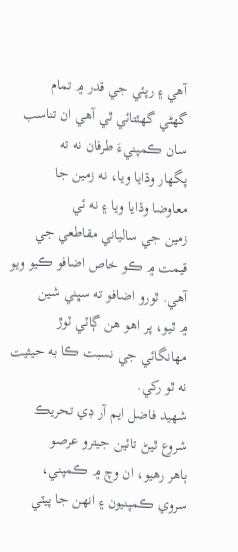آهي ۽ رپئي جي قدر ۾ تمام
گهڻي گهٽتائي ٿي آهي ان تناسب
سان ڪمپنيءَ طرفان نه ته
پگهار وڌايا ويا، نه زمين جا
معاوضا وڌايا ويا ۽ نه ئي
زمين جي سالياني مقاطعي جي
قيمت ۾ ڪو خاص اضافو ڪيو ويو
آهي. ٿورو اضافو ته سڀني شين
۾ ٿيو، پر اهو هن ڳاٽي ٽوڙ
مهانگائي جي نسبت ڪا به حيثيت
نه ٿو رکي.
شهيد فاضل ايم آر ڊي تحريڪ
شروع ٿيڻ تائين جيترو عرصو
ٻاهر رهيو، ان وچ ۾ ڪمپني،
سروي ڪمپنيون ۽ انهن جا پيٽي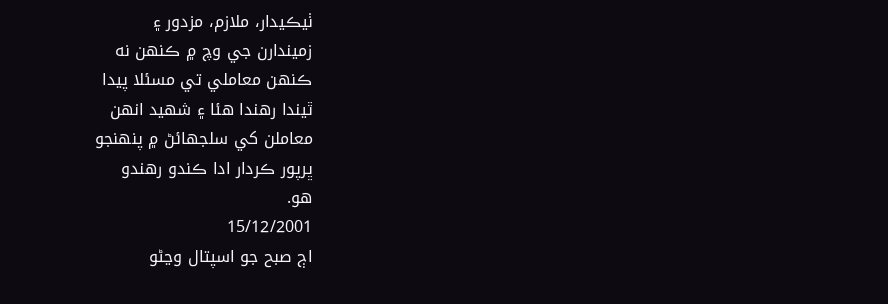ٺيڪيدار، ملازم، مزدور ۽
زميندارن جي وچ ۾ ڪنهن نه
ڪنهن معاملي تي مسئلا پيدا
ٿيندا رهندا هئا ۽ شهيد انهن
معاملن کي سلجهائڻ ۾ پنهنجو
ڀرپور ڪردار ادا ڪندو رهندو
هو.
15/12/2001
اڄ صبح جو اسپتال وڃڻو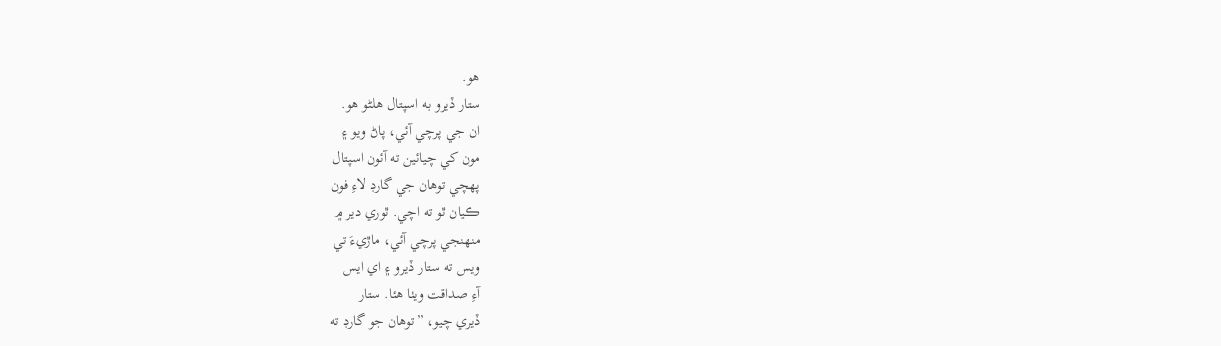هو.
ستار ڏيرو به اسپتال هلڻو هو.
ان جي پرچي آئي، پاڻ ويو ۽
مون کي چيائين ته آئون اسپتال
پهچي توهان جي گارڊ لاءِ فون
ڪيان ٿو ته اچي. ٿوري دير ۾
منهنجي پرچي آئي، ماڙيءَ تي
ويس ته ستار ڏيرو ۽ اي ايس
آءِ صداقت ويٺا هئا. ستار
ڏيري چيو، ”توهان جو گارڊ ته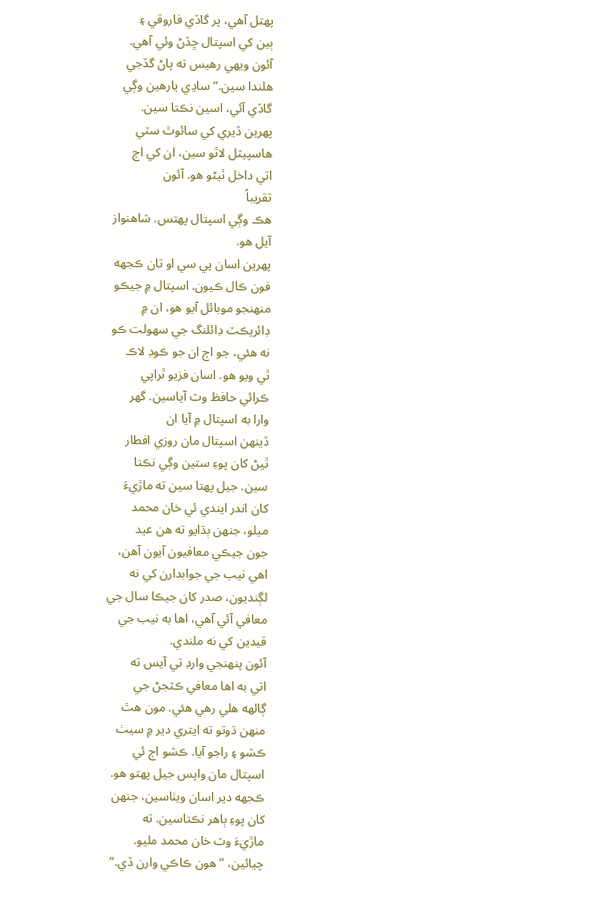پهتل آهي، پر گاڏي فاروقي ۽
ٻين کي اسپتال ڇڏڻ وئي آهي.
آئون ويهي رهيس ته پاڻ گڏجي
هلندا سين.“ ساڍي يارهين وڳي
گاڏي آئي، اسين نڪتا سين.
پهرين ڏيري کي سائوٿ سٽي
هاسپيٽل لاٿو سين، ان کي اڄ
اتي داخل ٿيڻو هو. آئون
تقريباً
هڪ وڳي اسپتال پهتس. شاهنواز
آيل هو.
پهرين اسان پي سي او تان ڪجهه
فون ڪال ڪيون. اسپتال ۾ جيڪو
منهنجو موبائل آيو هو، ان ۾
ڊائريڪٽ ڊائلنگ جي سهولت ڪو
نه هئي، جو اڄ ان جو ڪوڊ لاڪ
ٿي ويو هو. اسان فزيو ٿراپي
ڪرائي حافظ وٽ آياسين. گهر
وارا به اسپتال ۾ آيا ان
ڏينهن اسپتال مان روزي افطار
ٿيڻ کان پوءِ ستين وڳي نڪتا
سين. جيل پهتا سين ته ماڙيءَ
کان اندر ايندي ئي خان محمد
ميلو، جنهن ٻڌايو ته هن عيد
جون جيڪي معافيون آيون آهن،
اهي نيب جي جوابدارن کي نه
لڳنديون، صدر کان جيڪا سال جي
معافي آئي آهي، اها به نيب جي
قيدين کي نه ملندي.
آئون پنهنجي وارڊ تي آيس ته
اتي به اها معافي ڪٽجڻ جي
ڳالهه هلي رهي هئي. مون هٿ
منهن ڌوتو ته ايتري دير ۾ سيٺ
ڪشو ۽ راجو آيا. ڪشو اڄ ئي
اسپتال مان واپس جيل پهتو هو.
ڪجهه دير اسان ويٺاسين، جنهن
کان پوءِ ٻاهر نڪتاسين. ته
ماڙيءَ وٽ خان محمد مليو.
چيائين، ”هون ڪاڪي وارن ڏي.“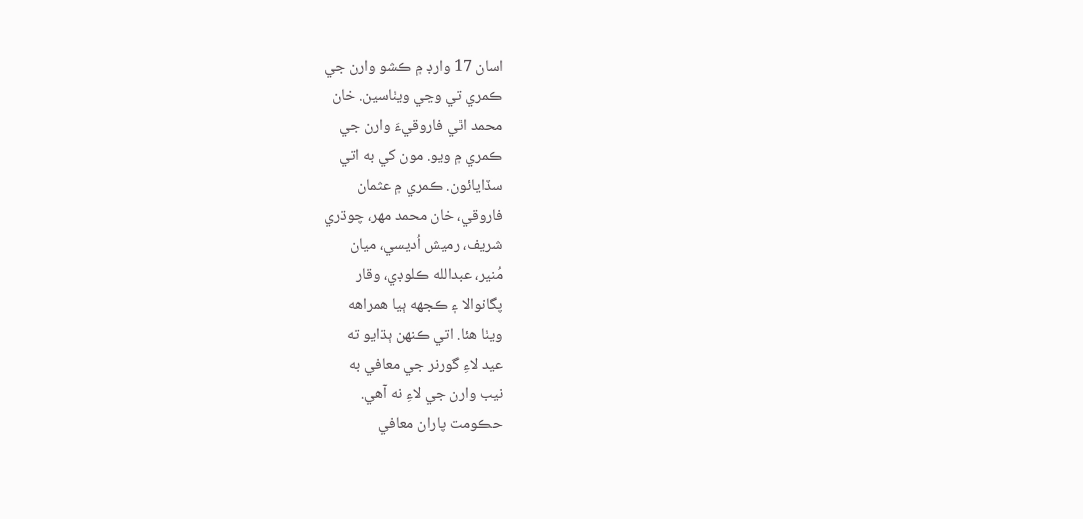اسان 17 وارڊ ۾ ڪشو وارن جي
ڪمري تي وڃي ويٺاسين. خان
محمد اٿي فاروقيءَ وارن جي
ڪمري ۾ ويو. مون کي به اتي
سڏايائون. ڪمري ۾ عثمان
فاروقي، خان محمد مهر، چوڌري
شريف، رميش اُديسي، ميان
مُنير، عبدالله ڪلوڊي، وقار
پگانوالا ۽ ڪجهه ٻيا همراهه
ويٺا هئا. اتي ڪنهن ٻڌايو ته
عيد لاءِ گورنر جي معافي به
نيب وارن جي لاءِ نه آهي.
حڪومت پاران معافي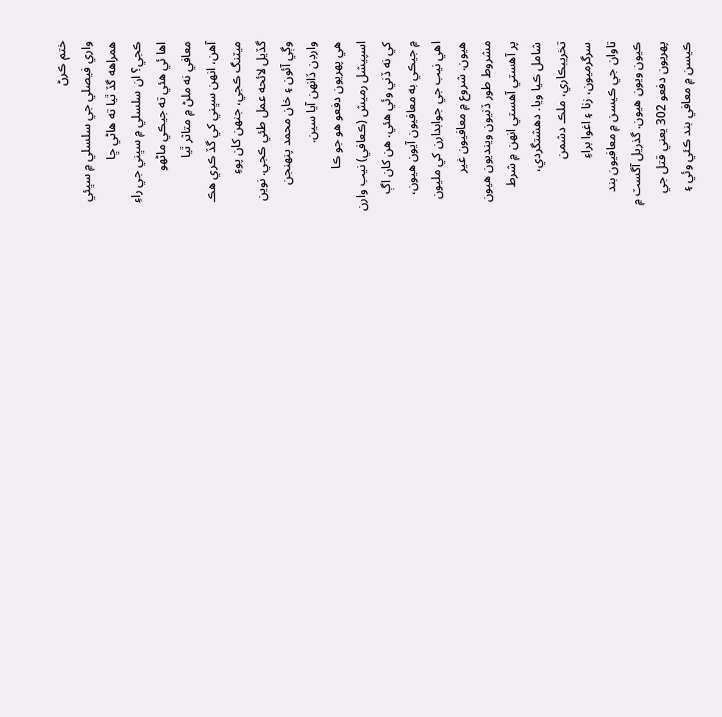ختم ڪرڻ
واري فيصلي جي سلسلي ۾ سڀئي
همراهه گڏ ٿيا ته هاڻي ڇا
ڪجي؟ ان سلسلي ۾ سڀني جي راءِ
اها ئي هئي ته جيڪي ماڻهو
معافي نه ملڻ ۾ متاثر ٿيا
آهن، انهن سڀني کي گڏ ڪري هڪ
ميٽنگ ڪجي، جنهن کان پوءِ
گڏيل لائحه عمل طئي ڪجي. نوين
وڳي آئون ۽ خان محمد پنهنجن
وارڊن ڏانهن آيا سين.
هي پهريون دفعو هو جو ڪا
اسپيشل رميش (ڪعافي) نيب وارن
کي نه ڏني وئي هئي. هن کان اڳ
۾ جيڪي به معافيون آيون هيون،
اهي نيب جي جوابدارن کي مليون
هيون. شروع ۾ معافيون غير
مشروط طور ڏنيون وينديون هيون
پر آهستي آهستي انهن ۾ شرط
شامل ڪيا ويا. دهشتگردي،
تخريبڪاري، ملڪ دشمن
سرگرميون، زنا ۽ اغوا براءِ
تاوان جي ڪيسن ۾ معافيون بند
ڪيون ويون هيون. گذريل آگسٽ ۾
پهريون دفعو 302 يعني قتل جي
ڪيسن ۾ معافي بند ڪئي وئي ۽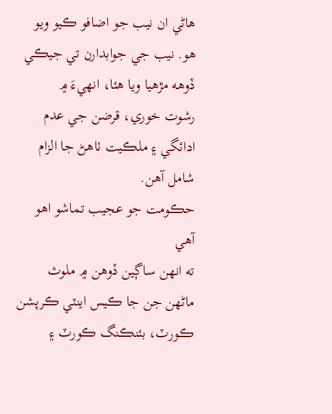هاڻي ان نيب جو اضافو ڪيو ويو
هو. نيب جي جوابدارن تي جيڪي
ڏوهه مڙهيا ويا هئا، انهيءَ ۾
رشوت خوري، قرضن جي عدم
ادائگي ۽ ملڪيت ٺاهڻ جا الزام
شامل آهن.
حڪومت جو عجيب تماشو اهو آهي
ته انهن ساڳين ڏوهن ۾ ملوث
ماڻهن جن جا ڪيس اينٽي ڪرپشن
ڪورٽ، بئنڪنگ ڪورٽ ۽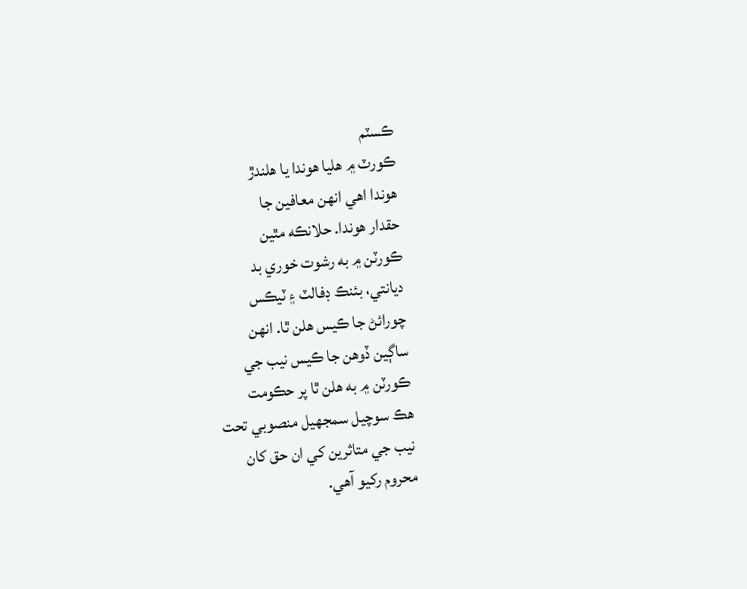ڪسٽم
ڪورٽ ۾ هليا هوندا يا هلندڙ
هوندا اهي انهن معافين جا
حقدار هوندا. حلانڪه مٿين
ڪورٽن ۾ به رشوت خوري بد
ديانتي، بئنڪ ڊفالٽ ۽ ٽيڪس
چورائڻ جا ڪيس هلن ٿا. انهن
ساڳين ڏوهن جا ڪيس نيب جي
ڪورٽن ۾ به هلن ٿا پر حڪومت
هڪ سوچيل سمجهيل منصوبي تحت
نيب جي متاثرين کي ان حق کان
محروم رکيو آهي.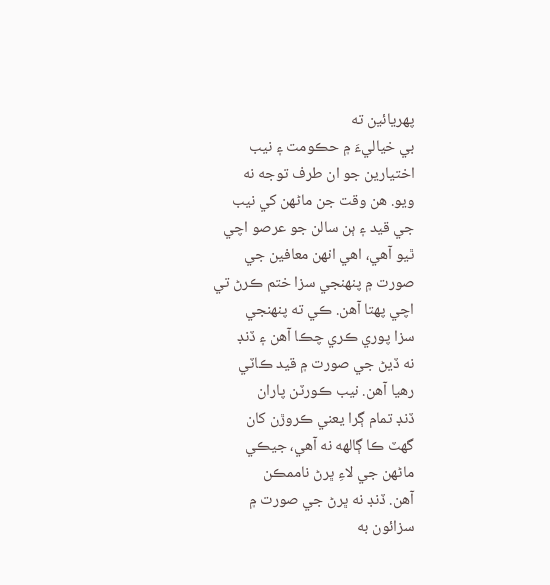پهريائين ته
بي خياليءَ ۾ حڪومت ۽ نيب
اختيارين جو ان طرف توجه نه
ويو. هن وقت جن ماڻهن کي نيب
جي قيد ۽ ٻن سالن جو عرصو اچي
ٿيو آهي، اهي انهن معافين جي
صورت ۾ پنهنجي سزا ختم ڪرڻ تي
اچي پهتا آهن. ڪي ته پنهنجي
سزا پوري ڪري چڪا آهن ۽ ڏنڊ
نه ڏيڻ جي صورت ۾ قيد ڪاٽي
رهيا آهن. نيب ڪورٽن پاران
ڏنڊ تمام ڳرا يعني ڪروڙن کان
گهٽ ڪا ڳالهه نه آهي، جيڪي
ماڻهن جي لاءِ ڀرڻ ناممڪن
آهن. ڏنڊ نه ڀرڻ جي صورت ۾
سزائون به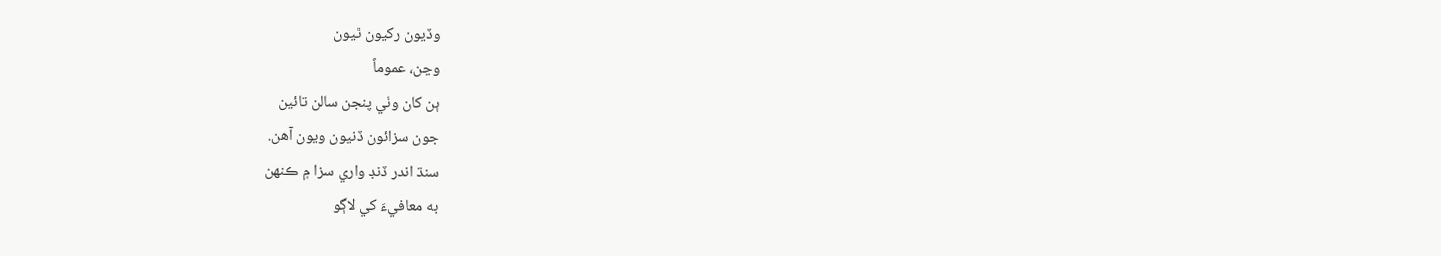وڏيون رکيون ٿيون
وڃن، عموماً
ٻن کان وٺي پنجن سالن تائين
جون سزائون ڏنيون ويون آهن.
سنڌ اندر ڏنڊ واري سزا ۾ ڪنهن
به معافيءَ کي لاڳو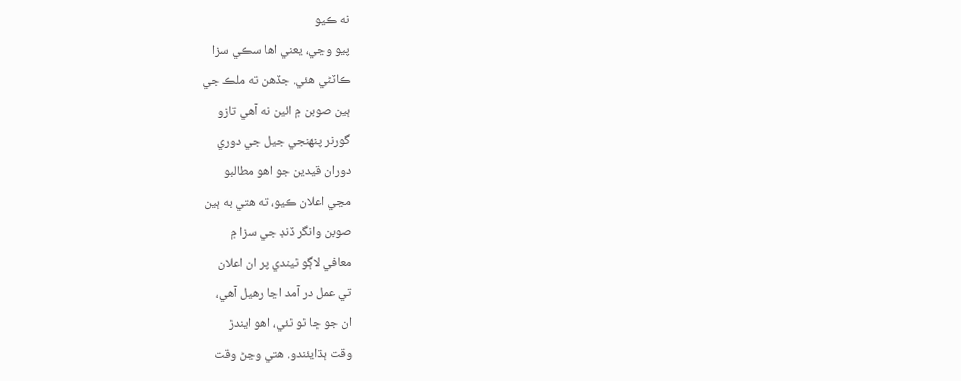نه ڪيو
پيو وڃي، يعني اها سڪي سزا
ڪاٽڻي هئي. جڏهن ته ملڪ جي
ٻين صوبن ۾ ائين نه آهي تازو
گورنر پنهنجي جيل جي دوري
دوران قيدين جو اهو مطالبو
مڃي اعلان ڪيو، ته هتي به ٻين
صوبن وانگر ڏنڊ جي سزا ۾
معافي لاڳو ٿيندي پر ان اعلان
تي عمل در آمد اڃا رهيل آهي،
ان جو ڇا ٿو ٿئي، اهو ايندڙ
وقت ٻڌايئندو. هتي وڃڻ وقت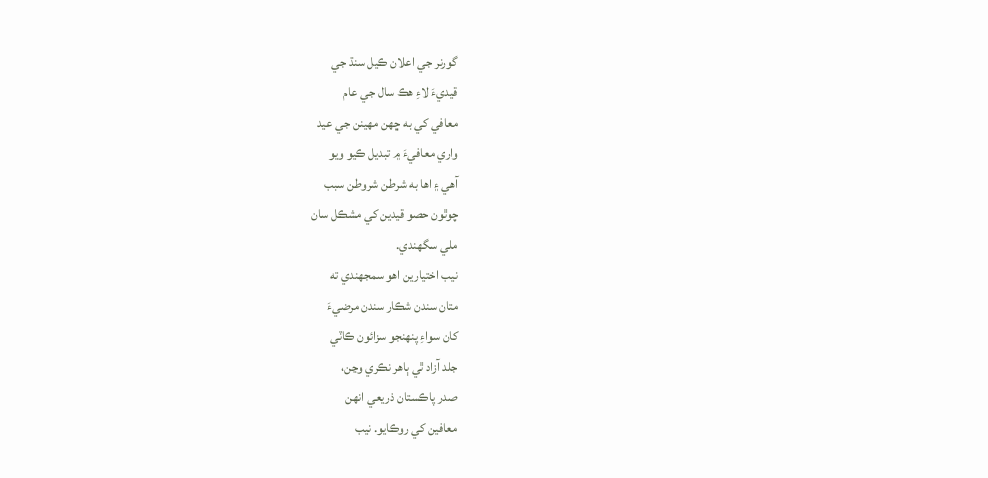گورنر جي اعلان ڪيل سنڌ جي
قيديءَ لاءِ هڪ سال جي عام
معافي کي به ڇهن مهينن جي عيد
واري معافيءَ ۾ تبديل ڪيو ويو
آهي ۽ اها به شرطن شروطن سبب
چوٿون حصو قيدين کي مشڪل سان
ملي سگهندي.
نيب اختيارين اهو سمجهندي ته
متان سندن شڪار سندن مرضيءَ
کان سواءِ پنهنجو سزائون ڪاٽي
جلد آزاد ٿي ٻاهر نڪري وڃن،
صدر پاڪستان ذريعي انهن
معافين کي روڪايو. نيب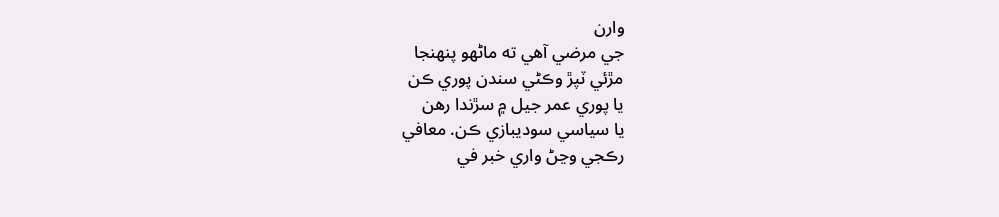وارن
جي مرضي آهي ته ماڻهو پنهنجا
مڙئي ٽپڙ وڪڻي سندن پوري ڪن
يا پوري عمر جيل ۾ سڙندا رهن
يا سياسي سوديبازي ڪن. معافي
رڪجي وڃڻ واري خبر في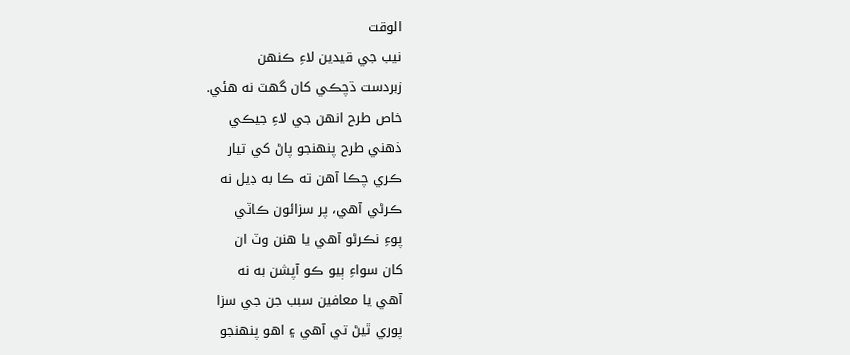الوقت
نيب جي قيدين لاءِ ڪنهن
زبردست ڌچڪي کان گهٽ نه هئي.
خاص طرح انهن جي لاءِ جيڪي
ذهني طرح پنهنجو پاڻ کي تيار
ڪري چڪا آهن ته ڪا به ڊيل نه
ڪرڻي آهي، پر سزائون ڪاٽي
پوءِ نڪرڻو آهي يا هنن وٽ ان
کان سواءِ ٻيو ڪو آپشن به نه
آهي يا معافين سبب جن جي سزا
پوري ٿيڻ تي آهي ۽ اهو پنهنجو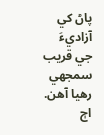پاڻ کي آزاديءَ جي قريب سمجهي
رهيا آهن.
اڄ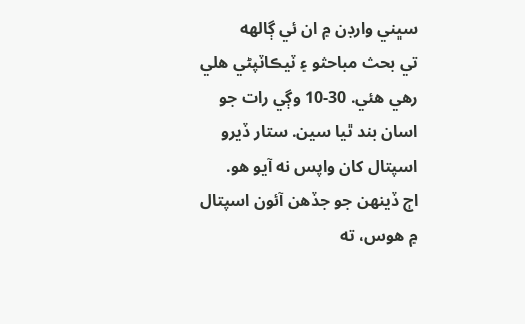سڀني وارڊن ۾ ان ئي ڳالهه
تي بحث مباحثو ۽ ٽيڪاٽپڻي هلي
رهي هئي. 30-10 وڳي رات جو
اسان بند ٿيا سين. ستار ڏيرو
اسپتال کان واپس نه آيو هو.
اڄ ڏينهن جو جڏهن آئون اسپتال
۾ هوس، ته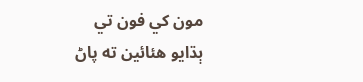مون کي فون تي
ٻڌايو هئائين ته پاڻ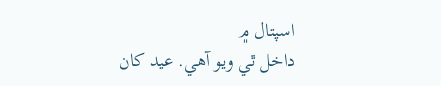اسپتال ۾
داخل ٿي ويو آهي. عيد کان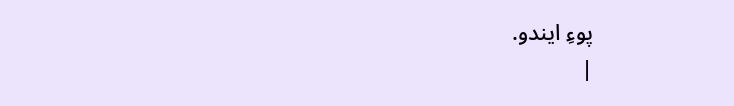پوءِ ايندو.
|